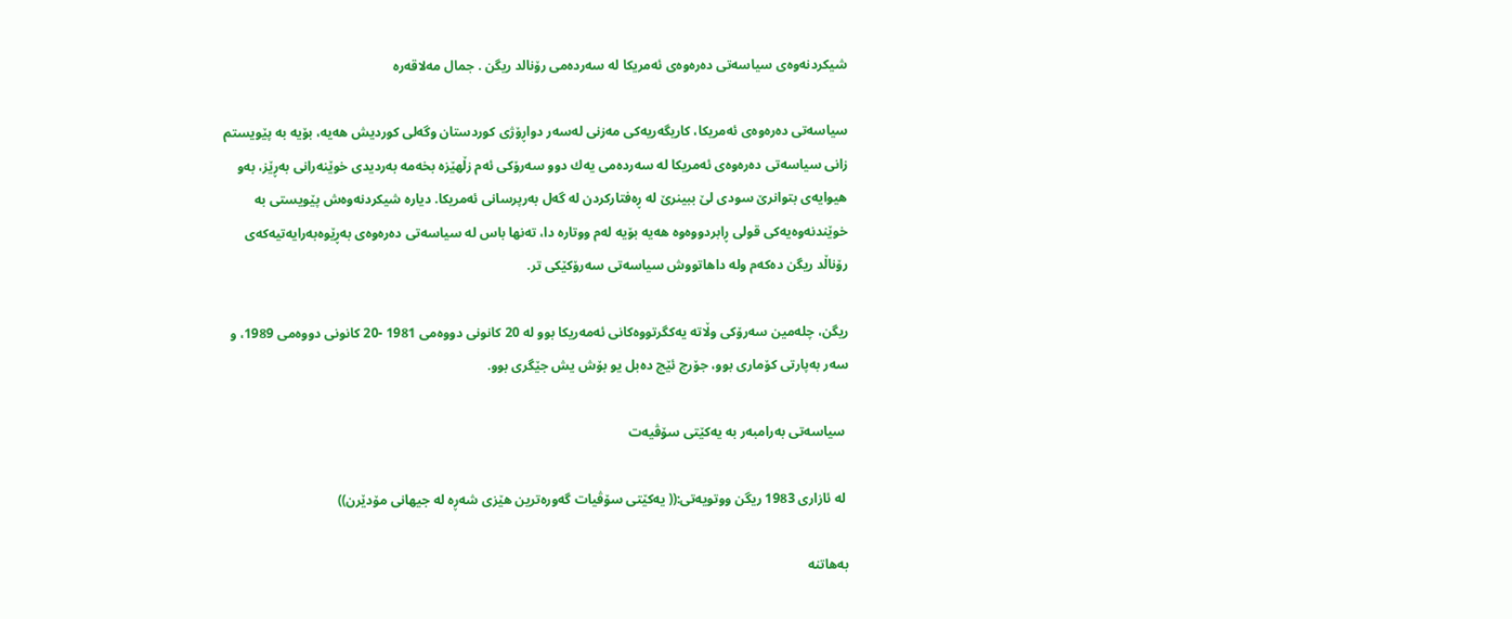شیکردنه‌وه‌ى سياسه‌تى ده‌ره‌وه‌ى ئه‌مریکا له‌ سه‌رده‌مى رۆنالد ریگن . جمال مه‌لاقه‌ره‌

سیاسه‌تى ده‌ره‌وه‌ى ئه‌مریکا، کاریگه‌ریه‌کى مه‌زنى له‌سه‌ر دواڕۆژى کوردستان وگه‌لى کوردیش هه‌یه‌، بۆیه‌ به‌ پێویستم زانى سیاسه‌تى ده‌ره‌وه‌ى ئه‌مریکا له‌ سه‌رده‌مى یه‌ك دوو سه‌رۆکى ئه‌م زڵهێزه‌ بخه‌مه‌ به‌ردیدى خوێنه‌رانى به‌ڕێز، به‌و هیوایه‌ى بتوانرێ سودى لێ ببینرێ له‌ ڕه‌فتارکردن له‌ گه‌ل به‌رپرسانى ئه‌مریکا. دیاره‌ شیکردنه‌وه‌ش پێویستى به‌ خوێندنه‌وه‌یه‌کى قولى ڕابردووه‌وه‌ هه‌یه‌ بۆیه‌ له‌م ووتاره‌ دا، ته‌نها باس له‌ سیاسه‌تى ده‌ره‌وه‌ى به‌ڕێوه‌به‌رایه‌تیه‌که‌ى رۆناڵد ریگن ده‌که‌م وله‌ داهاتووش سیاسه‌تى سه‌رۆکێکى تر.

ريگن، چله‌مين سه‌رۆکى وڵاته‌ یه‌کگرتووه‌کانى ئه‌مه‌ریکا بوو له‌ 20 کانونى دووه‌مى 1981 -20 کانونى دووه‌مى 1989، و سه‌ر به‌پارتى کۆمارى بوو، جۆرج ئێچ ده‌بل يو بۆش یش جێگرى بوو.

 سیاسه‌تى به‌رامبه‌ر به‌ یه‌کێتى سۆڤیه‌ت

 له‌ ئازارى 1983 ريگن ووتویه‌تى:(( یه‌کێتى سۆڤيات گه‌وره‌ترین هێزى شه‌ڕه‌ له‌ جیهانى مۆدێرن))

به‌هاتنه‌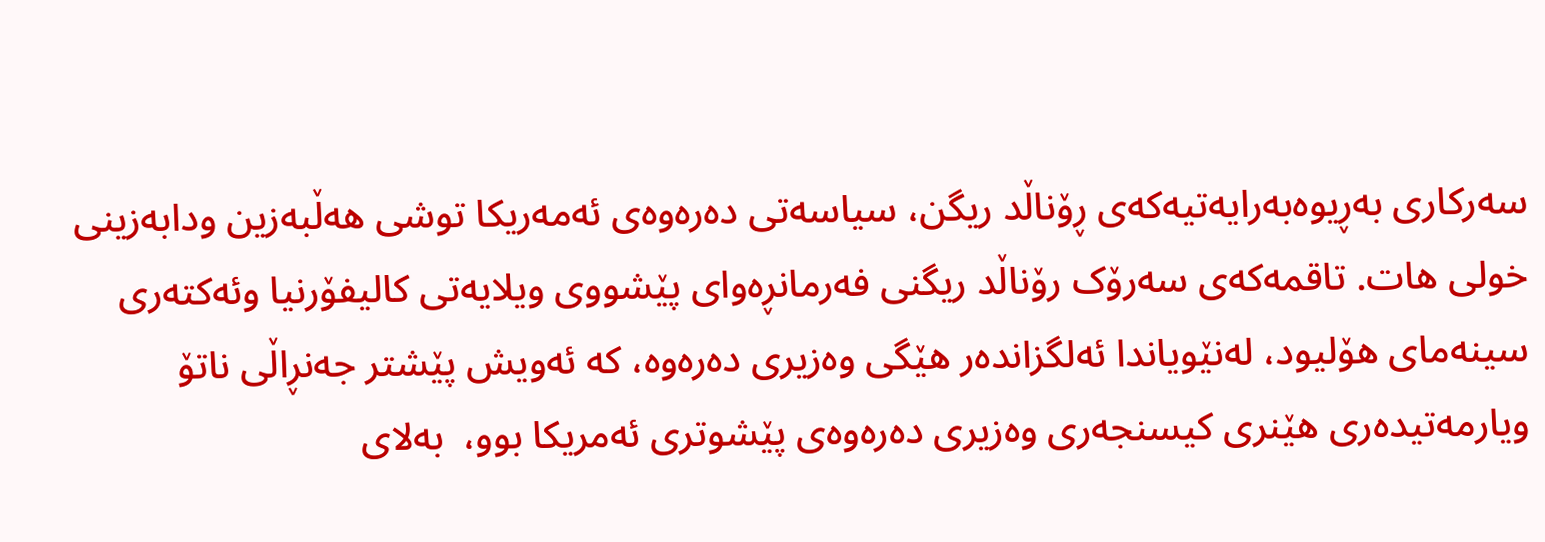سه‌رکارى به‌ڕیوه‌به‌رایه‌تیه‌که‌ى ڕۆناڵد ریگن، سياسه‌تى ده‌ره‌وه‌ى ئه‌مه‌ریکا توشى هه‌ڵبه‌زین ودابه‌زینى خولى هات. تاقمه‌که‌ى سه‌رۆک رۆناڵد ريگنى فه‌رمانڕه‌واى پێشووى ويلايه‌تى کاليفۆرنيا وئه‌کته‌رى سينه‌ماى هۆليود، له‌نێویاندا ئه‌لگزانده‌ر هێگى وه‌زيرى ده‌ره‌وه‌، که‌ ئه‌ویش پێشتر جه‌نڕاڵى ناتۆ ویارمه‌تيده‌رى هێنرى کيسنجه‌رى وه‌زيرى ده‌ره‌وه‌ى پێشوترى ئه‌مریکا بوو،  به‌لاى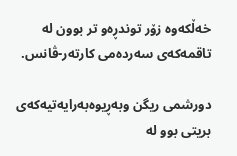خه‌ڵکه‌وه‌ زۆر توندڕه‌و تر بوون له‌ تاقمه‌که‌ى سه‌رده‌مى کارته‌ر-ڤانس.

دورشمى ریگن وبه‌ڕیوه‌به‌رایه‌تیه‌که‌ى بریتى بوو له‌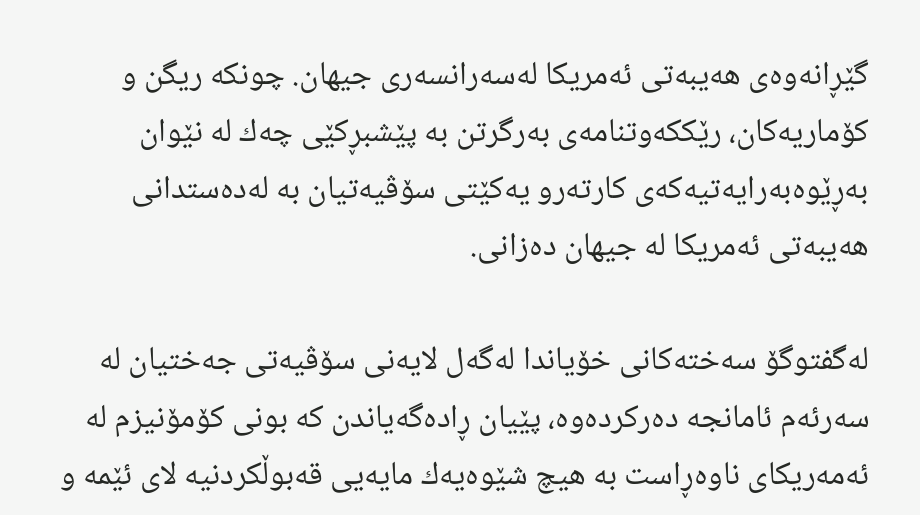گێڕانه‌وه‌ى هه‌یبه‌تى ئه‌مریکا له‌سه‌رانسه‌رى جیهان. چونکه‌ ریگن و کۆماریه‌کان، رێککه‌وتنامه‌ى به‌رگرتن به‌ پێشبڕکێى چه‌ك له‌ نێوان به‌ڕێوه‌به‌رایه‌تیه‌که‌ى کارته‌رو یه‌کێتى سۆڤیه‌تیان به‌ له‌ده‌ستدانى هه‌یبه‌تى ئه‌مریکا له‌ جیهان ده‌زانى.

له‌گفتوگۆ سه‌خته‌کانى خۆیاندا له‌گه‌ل لایه‌نى سۆڤيه‌تى جه‌ختیان له‌ سه‌رئه‌م ئامانجه‌ ده‌رکرده‌وه‌، پێیان ڕاده‌گه‌یاندن که‌ بونى کۆمۆنیزم له‌ ئه‌مه‌ریکاى ناوه‌ڕاست به‌ هیچ شێوه‌یه‌ك مایه‌یی قه‌بوڵکردنیه‌ لاى ئێمه‌ و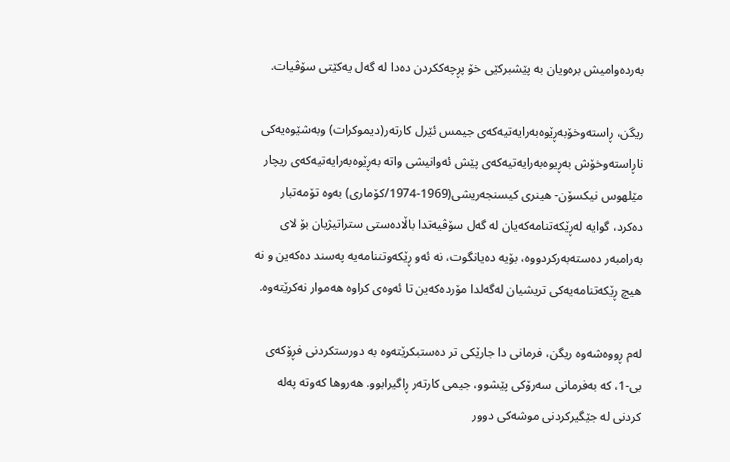به‌رده‌وامیش بره‌ویان به‌ پێشبرکێى خۆ پڕچه‌ککردن ده‌دا له‌ گه‌ل یه‌کێتى سۆڤیات.

ریگن، ڕاسته‌وخۆبه‌ڕێوه‌به‌رایه‌تیه‌که‌ى جيمس ئێرل کارته‌ر(ديموکرات) وبه‌شێوه‌یه‌کى ناڕاسته‌وخۆش به‌ڕیوه‌به‌رایه‌تیه‌که‌ى پێش ئه‌وانیشى واته‌ به‌ڕێوه‌به‌رایه‌تیه‌که‌ى ریچار مێلهوس نیکسۆن- هینرى کیسنجه‌ریشى(1969-1974/کۆمارى) به‌وه‌ تۆمه‌تبار ده‌کرد، گوایه‌ له‌ڕێکه‌تنامه‌که‌یان له‌ گه‌ل سۆڤیه‌تدا باڵاده‌ستى ستراتیژیان بۆ لاى به‌رامبه‌ر ده‌سته‌به‌رکردووه‌، بۆیه‌ ده‌یانگوت، نه‌ ئه‌و ڕێکه‌وتننامه‌یه‌ په‌سند ده‌که‌ین و نه‌ هیچ ڕێکه‌تنامه‌یه‌کى تریشيان له‌گه‌لدا مۆرده‌که‌ین تا ئه‌وه‌ى کراوه‌ هه‌موار نه‌کرێته‌وه‌.

له‌م ڕووه‌شه‌وه‌‌ ريگن، فرمانى دا جارێکى تر ده‌ستبکرێته‌وه‌ به‌ دورستکردنى فڕۆکه‌ى بى-1، که‌ به‌فرمانى سه‌رۆكى پێشوو، جیمى کارته‌ر ڕاگيرابوو. هه‌روها که‌وته‌ په‌له‌ کردنى له‌ جێگیرکردنى موشه‌کى دوور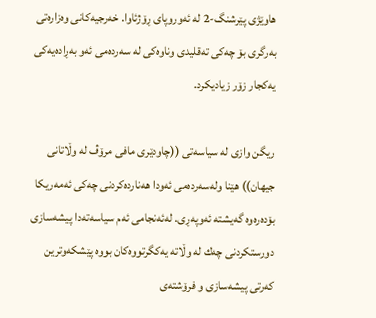هاوێژى پێرشنگ-2 له‌ ئه‌وروپاى ڕۆژئاوا. خه‌رجیه‌کانى وه‌زاره‌تى به‌رگرى بۆ چه‌کى ته‌قليدى وناوه‌کى له‌ سه‌رده‌مى ئه‌و به‌ڕاده‌یه‌کى یه‌کجار زۆر زیاديکرد.

ريگن وازى له‌ سياسه‌تى ((چاودێرى مافى مرۆڤ له‌ وڵاتانى جیهان)) هێنا وله‌سه‌رده‌مى ئه‌ودا هه‌نارده‌کردنى چه‌کى ئه‌مه‌ریکا بۆده‌ره‌وه‌ گه‌یشته‌ ئه‌وپه‌ڕى. له‌ئه‌نجامى ئه‌م سياسه‌ته‌دا پیشه‌سازى دورستکردنى چه‌ك له‌ وڵاته‌ یه‌کگرتووه‌کان بووه‌ پێشکه‌وترین که‌رتى پیشه‌سازى و فرۆشته‌ى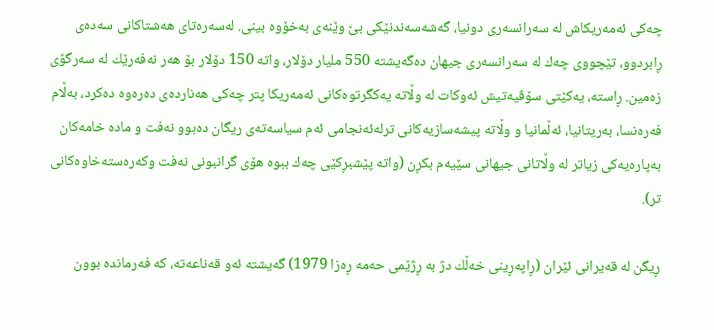چه‌کى ئه‌مه‌ریکاش له‌ سه‌رانسه‌رى دونیا، گه‌شه‌سه‌ندنێکى بێ وێنه‌ى به‌خۆوه‌ بینى. له‌سه‌ره‌تاى هه‌شتاکانى سه‌ده‌ى ڕابردوو، تێچووى چه‌ك له‌ سه‌رانسه‌رى جیهان ده‌گه‌یشته‌ 550 ملیار دۆلار، واته‌ 150 دۆلار بۆ هه‌ر نه‌فه‌رێك له‌ سه‌رگۆى زه‌مین. ڕاسته‌، یه‌کێتى سۆڤيه‌تیش ئه‌وکات له‌ وڵاته‌ یه‌کگرتوه‌کانى ئه‌مه‌ریکا پتر چه‌کى هه‌نارده‌ى ده‌ره‌وه‌ ده‌کرد، به‌ڵام فه‌ره‌نسا، به‌ریتانیا، ئه‌ڵمانیا و وڵاته‌ پیشه‌سازیه‌کانى ترله‌ئه‌نجامى ئه‌م سیاسه‌ته‌ى ریگان ده‌بوو نه‌فت و ماده‌ خامه‌کان به‌پاره‌یه‌کى زیاتر له‌ وڵاتانى جیهانى سێیه‌م بکڕن (واته‌ پێشبڕکێى چه‌ك ببوه‌ هۆى گرانبونى نه‌فت وکه‌ره‌سته‌خاوه‌کانى تر).

ڕيگن له‌ قه‌یرانى ئێران (ڕاپه‌ڕینى خه‌ڵك دژ به‌ ڕژێمى حه‌مه‌ ڕه‌زا 1979) گه‌یشته‌ ئه‌و قه‌ناعه‌ته‌، که‌ فه‌رمانده‌ بوون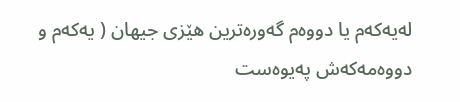له‌یه‌که‌م یا دووه‌م گه‌وره‌ترین هێزى جیهان ( یه‌که‌م و دووه‌مه‌که‌ش په‌یوه‌ست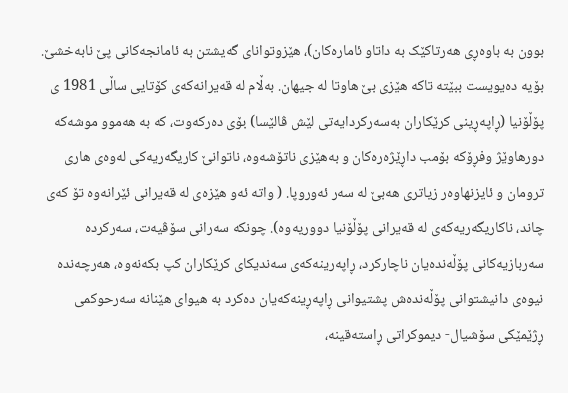بوون به‌ باوه‌ڕى هه‌رتاکێک به‌ داتاو ئاماره‌کان)، هێزوتواناى گه‌یشتن به‌ ئامانجه‌کانى پێ نابه‌خشێ. بۆیه‌ ده‌یویست ببێته‌ تاکه‌ هێزى بێ هاوتا له‌ جیهان. به‌ڵام له‌ قه‌یرانه‌که‌ى کۆتایی ساڵى 1981 ى پۆڵۆنیا (ڕاپه‌ڕینى کرێکاران به‌سه‌رکردایه‌تى لێش ڤالێسا) بۆى ده‌رکه‌وت، که‌ به‌ هه‌موو موشه‌که‌ دورهاوێژ وفڕۆکه‌ بۆمب داڕێژه‌ره‌کان و به‌هێزى ناتۆشه‌وه‌، ناتوانێ کاریگه‌ریه‌کى له‌وه‌ى هارى ترومان و ئایزنهاوه‌ر زیاترى هه‌بێ له‌ سه‌ر ئه‌وروپا. ( واته‌ ئه‌و هێزه‌ى له‌ قه‌یرانى ئێرانه‌وه‌ تۆ که‌ى چاند، ناکاریگه‌ریه‌که‌ى له‌ قه‌یرانى پۆڵۆنیا دووریه‌وه‌). چونکه‌ سه‌رانى سۆڤیه‌ت، سه‌رکرده‌ سه‌ربازیه‌کانى پۆڵه‌نده‌یان ناچارکرد، ڕاپه‌رینه‌که‌ى سه‌ندیکاى کرێکاران کپ بکه‌نه‌وه‌، هه‌رچه‌نده‌ نیوه‌ى دانیشتوانى پۆڵه‌نده‌ش‌ پشتيوانى ڕاپه‌ڕینه‌که‌یان ده‌کرد به‌ هیواى هێنانه‌ سه‌رحوکمى ڕژێمێکى سۆشیال- ديموکراتى ڕاسته‌قینه‌،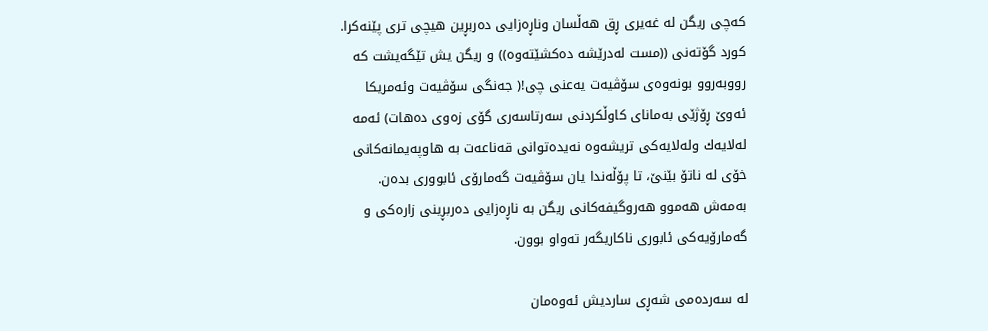که‌چى ريگن له‌ غه‌یرى ڕق هه‌ڵسان وناڕه‌زایی ده‌ربڕین هیچى ترى پێنه‌کرا. کورد گۆته‌نى ((مست له‌درێشه‌ ده‌کشێته‌وه‌)) و ریگن یش تێگه‌یشت که‌ رووبه‌روو بونه‌وه‌ى سۆڤیه‌ت یه‌عنى چى!( جه‌نگى سۆڤيه‌ت وئه‌مریکا ئه‌وێ ڕۆژێى به‌ماناى کاوڵکردنى سه‌رتاسه‌رى گۆى زه‌وى ده‌هات) ئه‌مه‌ له‌لایه‌ك وله‌لایه‌کى تریشه‌وه‌ نه‌یده‌توانى قه‌ناعه‌ت به‌ هاوپه‌یمانه‌کانى خۆى له‌ ناتۆ بێنێ، تا پۆڵه‌ندا یان سۆڤيه‌ت گه‌مارۆى ئابوورى بده‌ن. به‌مه‌ش هه‌موو هه‌روگیفه‌کانى ریگن به‌ ناڕه‌زایی ده‌ربڕینى زاره‌کى و گه‌مارۆیه‌کى ئابورى ناکاریگه‌ر ته‌واو بوون.

له‌ سه‌رده‌مى شه‌ڕى ساردیش ئه‌وه‌مان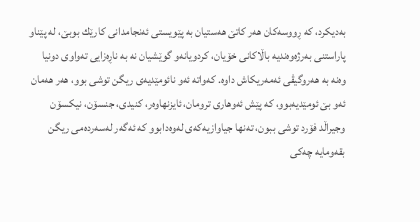به‌دیکرد، که‌ ڕووسه‌کان هه‌ر کاتێ هه‌ستیان به‌ پێویستی ئه‌نجامدانى کارێك بوبێ، له‌ پێناو پاراستنى به‌رژه‌وه‌ندیه‌ باڵاکانى خۆیان، کردویانه‌و گوێشیان نه‌ به‌ ناڕه‌زایی ته‌واوى دونیا وه‌نه ‌به‌ هه‌روگیڤى ئه‌مه‌ریکاش داوه‌. که‌واته‌ ئه‌و نائومێدیه‌ى ریگن توشى بوو، هه‌ر هه‌مان ئه‌و بێ ئومێدیه‌بوو، که‌ پێش ئه‌وهارى ترومان، ئایزنهاوه‌ر، کنیدى، جنسۆن، نیکسۆن وجيراڵد فۆرد توشى ببون، ته‌نها جياوازیه‌که‌ى له‌وه‌دابوو که‌ ئه‌گه‌ر له‌سه‌رده‌مى ریگن بقه‌ومایه‌ چه‌کى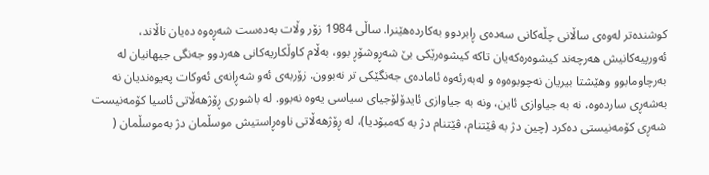کوشنده‌تر له‌وه‌ى ساڵانى چڵه‌کانى سه‌ده‌ى ڕابردوو به‌کارده‌هێنرا. ساڵى 1984 زۆر وڵات به‌ده‌ست شه‌ڕه‌وه‌ ده‌یان ناڵاند، ئه‌ورپیه‌کانیش هه‌رچه‌ند کیشوه‌ره‌که‌یان تاکه‌ کیشوه‌رێکى بێ شه‌ڕوشۆڕ بوو، به‌ڵام کاوڵکاریه‌کانى هه‌ردوو جه‌نگى جیهانیان له‌ به‌رچاومابوو وهێشتا بیریان نه‌چوبوه‌وه‌ و له‌به‌رئه‌وه‌ ئاماده‌ى جه‌نگێکى تر نه‌بوون. زۆربه‌ى ئه‌و شه‌ڕانه‌ى ئه‌وکات په‌یوه‌ندیان نه‌ به‌شه‌ڕى سارده‌وه‌، نه‌ به‌ جياوازى ئاین، ونه‌ به‌ جياوازى ئایدۆلۆجیای سياسى یه‌وه‌ نه‌بوو. له‌ باشورى ڕۆژهه‌ڵاتى ئاسيا کۆمه‌نیست شه‌ڕى کۆمه‌نیستى ده‌کرد (چين دژ به‌ ڤێتنام، ڤێتنام دژ به‌ که‌مبۆدیا)، له‌ ڕۆژهه‌ڵاتى ناوه‌ڕاستیش موسڵمان دژ به‌موسڵمان (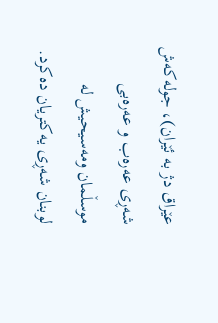عێراق دژ به‌ ئێران)، جوله‌که‌ش شه‌ڕى عه‌ره‌ب و عه‌ره‌بى موسڵمان ومه‌سیحیش له‌ لوبنان شه‌ڕى یه‌کتریان ده‌کرد.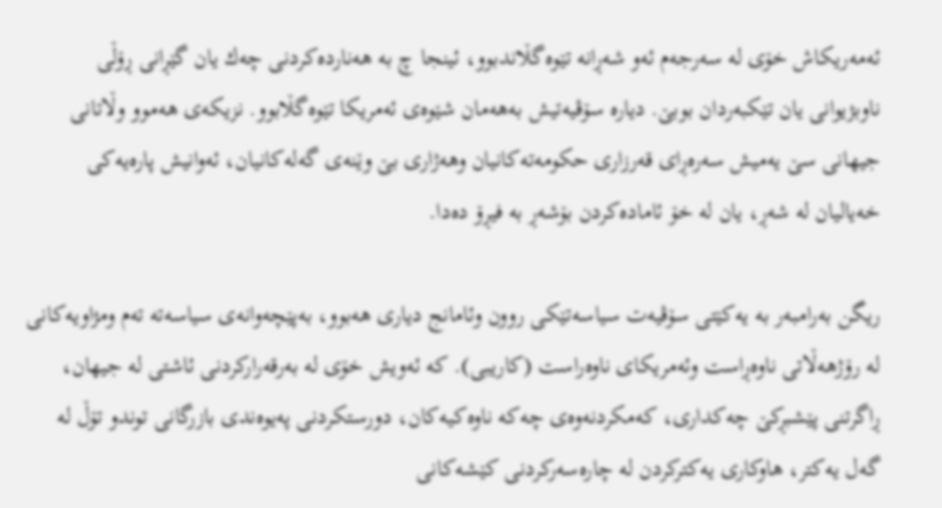ئه‌مه‌ریکاش خۆى له‌ سه‌رجه‌م ئه‌و شه‌ڕانه‌ تێوه‌گڵاندبوو، ئینجا چ به‌ هه‌نارده‌کردنى چه‌ك یان گێڕانى ڕۆڵى ناوبژیوانى یان تێکبه‌ردان بوبێ. دياره‌ سۆڤيه‌تیش به‌هه‌مان شێوه‌ى ئه‌مریکا تێوه‌گڵابوو. نزیکه‌ى هه‌موو وڵاتانى جیهانى سێ یه‌میش سه‌ره‌ڕاى قه‌رزارى حکومه‌ته‌کانیان وهه‌ژاری بێ وێنه‌ى گه‌له‌کانیان، ئه‌وانیش پاره‌یه‌کى خه‌یالیان له‌ شه‌ڕ، يان له‌ خۆ ئاماده‌کردن بۆشه‌ڕ به‌ فیڕۆ ده‌دا.

ریگن به‌رامبه‌ر به‌ یه‌کێتى سۆڤیه‌ت سیاسه‌تێکى روون وئامانج دیارى هه‌بوو، به‌پێچه‌وانه‌ى سیاسه‌ته‌ ته‌م ومژاویه‌کانى له‌ رۆژهه‌ڵاتى ناوه‌ڕاست وئه‌مریکاى ناوه‌راست (کاریبى). که‌ ئه‌ویش خۆى له‌ به‌رقه‌رارکردنى ئاشتى له‌ جیهان، ڕاگرتنى پێشبڕکێ چه‌کدارى، که‌مکردنه‌وه‌ى چه‌که‌ ناوه‌کیه‌کان، دورستکردنى په‌یوه‌ندى بازرگانى توندو تۆڵ له‌ گه‌ل یه‌کتر، هاوکاری یه‌کترکردن له‌ چاره‌سه‌رکردنى کێشه‌کانى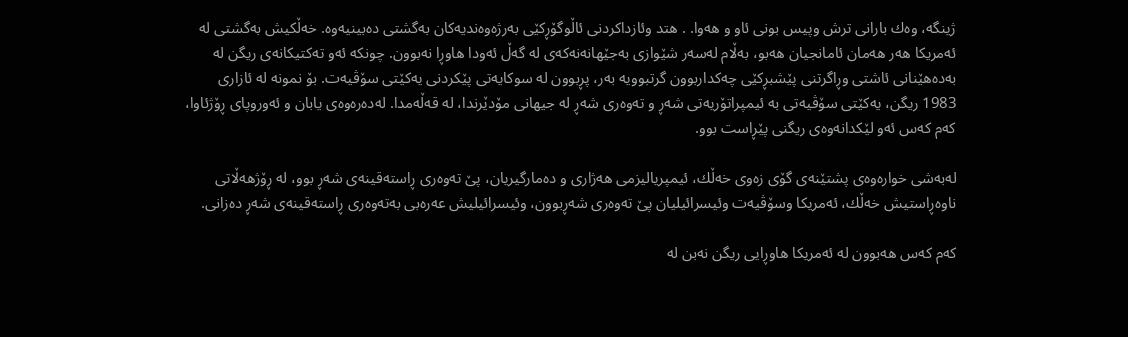ژینگه‌، وه‌ك بارانى ترش وپیس بونى ئاو و هه‌وا. . هتد وئازداکردنى ئاڵوگۆڕکێى به‌رژه‌وه‌ندیه‌کان به‌گشتى ده‌بینیه‌وه‌. خه‌ڵکیش به‌گشتى له‌ ئه‌مریکا هه‌ر هه‌مان ئامانجیان هه‌بو، به‌ڵام له‌سه‌ر شێوازى به‌جێهانه‌نه‌که‌ى له‌ گه‌ڵ ئه‌ودا هاوڕا نه‌بوون. چونکه‌ ئه‌و ته‌کتیکانه‌ى ریگن له‌ به‌ده‌هێنانى ئاشتى وڕاگرتنى پێشبڕکێى چه‌کداربوون گرتبوویه‌ به‌ر، پڕبوون له‌ سوکایه‌تى پێکردنى یه‌کێتى سۆڤیه‌ت. بۆ نمونه‌ له‌ ئازارى 1983 ریگن، یه‌کێتى سۆڤیه‌تى به‌ ئیمپراتۆریه‌تى شه‌ڕ و ته‌وه‌رى شه‌ڕ له‌ جیهانى مۆدێرندا، له‌ قه‌ڵه‌مدا. له‌ده‌ره‌وه‌ى یابان و ئه‌وروپاى ڕۆژئاوا، که‌م که‌س ئه‌و لێکدانه‌وه‌ى ریگنى پێڕاست بوو.

له‌به‌شى خواره‌وه‌ى پشتێنه‌ى گۆى زه‌وى خه‌ڵك، ئیمپریالیزمى هه‌ژارى و ده‌مارگیریان، پێ ته‌وه‌رى ڕاسته‌قینه‌ى شه‌ڕ بوو، له‌ ڕۆژهه‌ڵاتى ناوه‌ڕاستیش خه‌ڵك، ئه‌مریکا وسۆڤیه‌ت وئیسرائیلیان پێ ته‌وه‌رى شه‌ڕبوون، وئیسرائیلیش عه‌ره‌بى به‌ته‌وه‌رى ڕاسته‌قینه‌ى شه‌ڕ ده‌زانى.

که‌م که‌س هه‌بوون له‌ ئه‌مریکا هاوڕایی ریگن نه‌بن له‌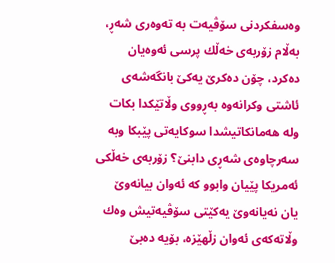وه‌سفکردنى سۆڤیه‌ت به‌ ته‌وه‌رى شه‌ڕ، به‌ڵام زۆربه‌ى خه‌ڵك پرسی ئه‌وه‌یان ده‌کرد، چۆن ده‌کرێ یه‌کێ بانگه‌شه‌ى ئاشتى وکرانه‌وه‌ به‌ڕووى وڵاتێكدا بکات وله‌ هه‌مانکاتیشدا سوکایه‌تى پێبکا وبه‌ سه‌رچاوه‌ى شه‌ڕى دابنێ؟ زۆربه‌ى خه‌ڵکى ئه‌مریکا پێیان وابوو که‌ ئه‌وان بیانه‌وێ یان نه‌یانه‌وێ یه‌کێتى سۆڤیه‌تیش وه‌ك وڵاته‌که‌ى ئه‌وان زڵهێزه‌، بۆیه‌ ده‌بێ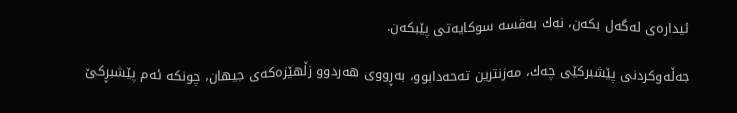ئیداره‌ى‌ له‌گه‌ل بکه‌ن، نه‌ك به‌قسه‌ سوکایه‌تى پێبکه‌ن.

جه‌ڵه‌وکردنى پێشبرکێى چه‌ك، مه‌زنترین ته‌حه‌دابوو، به‌ڕووى هه‌ردوو زڵهێزه‌که‌ى جیهان، چونکه‌ ئه‌م پێشبڕکێ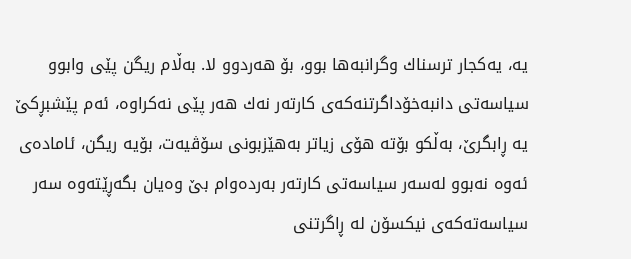یه‌، یه‌کجار ترسناك وگرانبه‌ها بوو، بۆ هه‌ردوو لا. به‌ڵام ریگن پێى وابوو سیاسه‌تى دانبه‌خۆداگرتنه‌که‌ى کارته‌ر نه‌ك هه‌ر پێى نه‌کراوه‌، ئه‌م پێشبڕکێ یه‌ ڕابگرێ، به‌ڵکو بۆته‌ هۆى زیاتر به‌هێزبونى سۆڤیه‌ت، بۆیه‌ ریگن، ئاماده‌ى ئه‌وه‌ نه‌بوو له‌سه‌ر سیاسه‌تى کارته‌ر به‌رده‌وام بێ وه‌یان بگه‌ڕێته‌وه‌ سه‌ر سیاسه‌ته‌که‌ى نیکسۆن له‌ ڕاگرتنى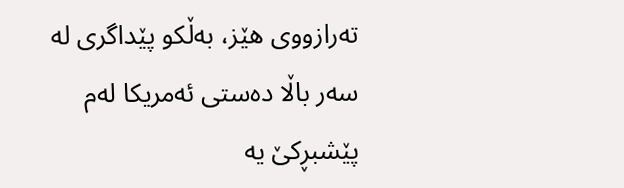ته‌رازووى هێز، به‌ڵکو پێداگرى له‌ سه‌ر باڵا ده‌ستى ئه‌مریکا له‌م پێشبڕکێ یه‌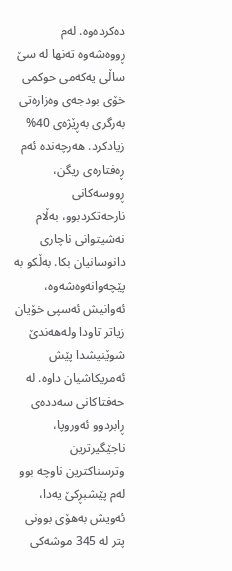ده‌کرده‌وه‌. له‌م ڕووه‌شه‌وه‌ ته‌نها له‌ سێ ساڵى یه‌که‌مى حوکمى خۆى بودجه‌ى وه‌زاره‌تى به‌رگرى به‌ڕێژه‌ى 40% زیادکرد. هه‌رچه‌نده‌ ئه‌م ڕه‌فتاره‌ى ریگن، ڕووسه‌کانى نارحه‌تکردبوو، به‌ڵام نه‌شیتوانى ناچارى دانوسانیان بکا. به‌ڵکو به‌ پێچه‌وانه‌وه‌شه‌وه‌، ئه‌وانیش ئه‌سپى خۆیان زیاتر تاودا وله‌هه‌ندێ شوێنیشدا پێش ئه‌مریکاشیان داوه‌. له‌ حه‌فتاکانى سه‌دده‌ى ڕابردوو ئه‌وروپا، ناجێگيرترین وترسناکترین ناوچه‌ بوو له‌م پێشبڕکێ یه‌دا، ئه‌ویش به‌هۆى بوونى پتر له‌ 345 موشه‌کى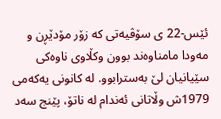ئێس-22 ى سۆڤیه‌تى که‌ زۆر مۆدێڕن و مه‌ودا مامناوه‌ند بوون وکڵاوى ناوه‌کى سێیانیان لێ به‌سترابوو‌. له‌ کانونى یه‌که‌مى 1979ش وڵاتانى ئه‌ندام له‌ ناتۆ، پێنج سه‌د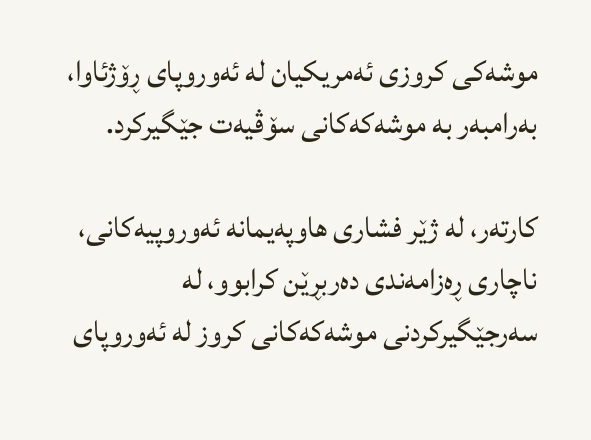موشه‌کى کروزى ئه‌مریکیان له‌ ئه‌وروپاى ڕۆژئاوا، به‌رامبه‌ر به‌ موشه‌که‌کانى سۆڤیه‌ت جێگیرکرد.

کارته‌ر، له‌ ژێر فشارى هاوپه‌یمانه‌ ئه‌وروپیه‌کانى، ناچارى ڕه‌زامه‌ندى ده‌ربڕێن کرابوو، له‌ سه‌رجێگیرکردنى موشه‌که‌کانى کروز له‌ ئه‌وروپاى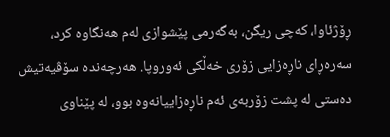ڕۆژئاوا، که‌چى ریگن، به‌گه‌رمى پێشوازى له‌م هه‌نگاوه‌ کرد، سه‌ره‌ڕای ناڕه‌زایی زۆرى خه‌ڵکى ئه‌وروپا. هه‌رچه‌نده‌ سۆڤیه‌تیش ده‌ستى له‌ پشت زۆربه‌ى ئه‌م ناڕه‌زاییانه‌وه‌ بوو، له‌ پێناوى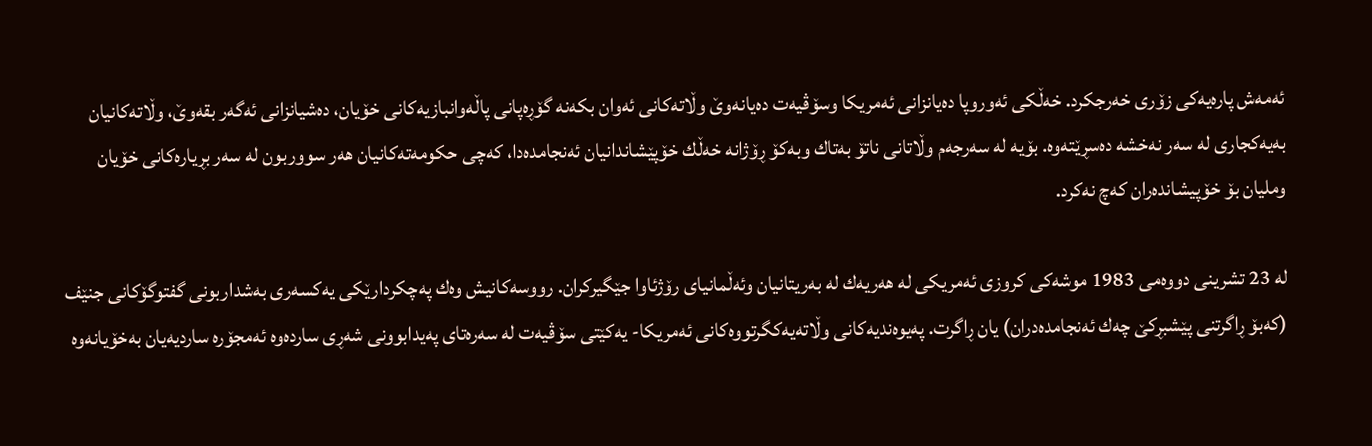ئه‌مه‌ش پاره‌یه‌کى زۆرى خه‌رجکرد. خه‌ڵكى ئه‌وروپا ده‌یانزانى ئه‌مریکا وسۆڤیه‌ت ده‌یانه‌وێ وڵاته‌کانى ئه‌وان بکه‌نه‌ گۆڕه‌پانى پاڵه‌وانبازیه‌کانى خۆیان، ده‌شیانزانى ئه‌گه‌ر بقه‌وێ، وڵاته‌کانیان به‌یه‌کجارى له‌ سه‌ر نه‌خشه‌ ده‌سڕێته‌وه‌. بۆیه‌ له‌ سه‌رجه‌م وڵاتانى ناتۆ به‌تاك وبه‌کۆ ڕۆژانه‌ خه‌ڵك خۆپێشاندانیان ئه‌نجامده‌دا، که‌چى حکومه‌ته‌کانیان هه‌ر سووربون له‌ سه‌ر بڕیاره‌کانى خۆیان وملیان بۆ خۆپیشانده‌ران که‌چ نه‌کرد.

له‌ 23 تشرینى دووه‌مى 1983 موشه‌کى کروزى ئه‌مریکى له‌ هه‌ریه‌ك له‌ به‌ریتانیان وئه‌ڵمانیاى رۆژئاوا جێگیرکران. رووسه‌کانیش وه‌ك په‌چکردارێکى یه‌کسه‌رى به‌شداربونى گفتوگۆکانى جنێف (که‌بۆ ڕاگرتنى پێشبڕكێ چه‌ك ئه‌نجامده‌دران) یان ڕاگرت. په‌یوه‌ندیه‌کانى وڵاته‌یه‌کگرتووه‌کانى ئه‌مریکا- یه‌کێتى سۆڤیه‌ت له‌ سه‌ره‌تاى په‌یدابوونى شه‌ڕى سارده‌وه‌ ئه‌مجۆره‌ ساردیه‌یان به‌خۆیانه‌وه‌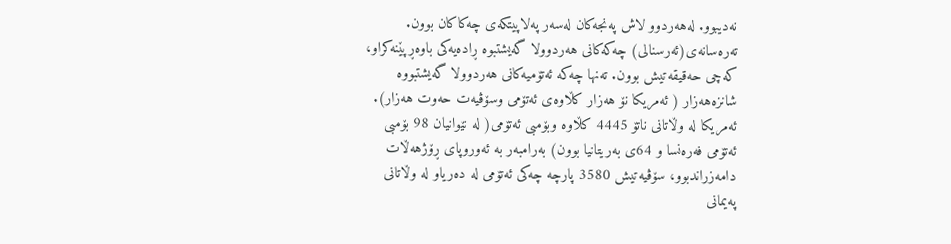نه‌دیبوو. له‌هه‌ردوو لاش په‌نجه‌کان له‌سه‌ر په‌لاپیتکه‌ى چه‌کاکان بوون. ته‌ره‌سانه‌ى(ئه‌رسنالى) چه‌که‌کانى هه‌ردوولا گه‌یشتبوه‌ ڕاده‌یه‌کى باوه‌ڕپێنه‌کراو، که‌چى حه‌قیقه‌تیش بوون. ته‌نها چه‌که‌ ئه‌تۆمیه‌کانى هه‌ردوولا گه‌یشتبووه‌ شانزه‌هه‌زار ( ئه‌مریکا نۆ هه‌زار کڵاوه‌ى ئه‌تۆمى وسۆڤیه‌ت حه‌وت هه‌زار). ئه‌مریکا له‌ وڵاتانى ناتۆ 4445 کڵاوه‌ وبۆمبى ئه‌تۆمى( له‌ نێوانیان 98 بۆمبى ئه‌تۆمى فه‌ره‌نسا و 64ى به‌ریتانیا بوون) به‌رامبه‌ر به‌ ئه‌وروپاى ڕۆژهه‌ڵات دامه‌زراندبوو، سۆڤیه‌تیش 3580 پارچه‌ چه‌کى ئه‌تۆمى له‌ ده‌ریاو له‌ وڵاتانى په‌یمانى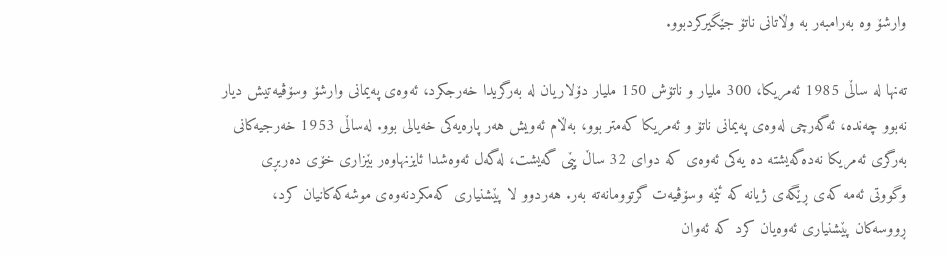وارشۆ وه‌ به‌رامبه‌ر به‌ وڵاتانى ناتۆ جێگیرکردبوو.

ته‌نها له‌ ساڵى 1985 ئه‌مریکا، 300 ملیار و ناتۆش 150 ملیار دۆلاریان له‌ به‌رگریدا خه‌رجکرد، ئه‌وه‌ى په‌یمانى وارشۆ وسۆڤیه‌تیش دیار نه‌بوو چه‌نده‌، ئه‌گه‌رچى له‌وه‌ى په‌یمانى ناتۆ و ئه‌مریکا که‌متر بوو، به‌ڵام ئه‌ویش هه‌ر پاره‌یه‌کى خه‌یالى بوو. له‌ساڵى 1953 خه‌رجیه‌کانى به‌رگرى‌ ئه‌مریکا نه‌ده‌گه‌یشته‌ ده‌ یه‌کى ئه‌وه‌ى که‌ دواى 32 ساڵ پێى گه‌یشت، له‌گه‌ل ئه‌وه‌شدا ئایزنهاوه‌ر بێزارى خۆى ده‌ربڕى وگووتى ئه‌مه‌ که‌ى ڕێگه‌ى ژیانه‌ که‌ ئێمه‌ وسۆڤیه‌ت گرتوومانه‌ته‌ به‌ر. هه‌ردوو لا پێشنیارى که‌مکردنه‌وه‌ى موشه‌که‌کانیان کرد، ڕووسه‌کان پێشنیارى ئه‌وه‌یان کرد که‌ ئه‌وان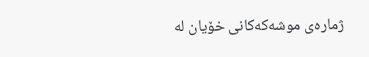ژماره‌ى موشه‌که‌کانى خۆیان له‌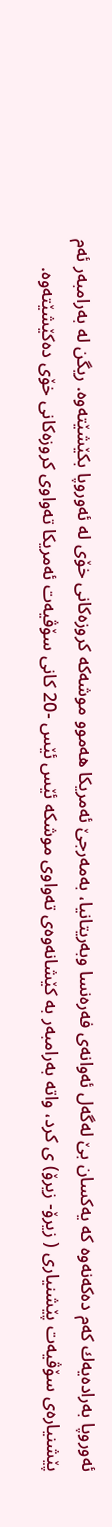ئه‌وروپا به‌راده‌یه‌ك که‌م ده‌که‌نه‌وه‌ که‌ یه‌کسان بێ له‌گه‌ل ئه‌وانه‌ى فه‌ره‌نسا وبه‌ریتانیا، به‌مه‌رجێ ئه‌مریکا هه‌موو موشه‌که‌ کروزه‌کانى خۆى له‌ ئه‌وروپا بکێشێته‌وه‌. ریگن له‌ به‌رامبه‌ر ئه‌م پێشنیاره‌ى سۆڤیه‌ت پێشنیارى ( زيرۆ- زيرۆ) ى کرد، واته‌ به‌رامبه‌ر به‌ کێشانه‌وه‌ى ته‌واوى موشکه‌ ئێس ئێس -20 کانى سۆڤیه‌ت ئه‌مریکا ته‌واوى کروزه‌کانى خۆى ده‌کێشێته‌وه‌.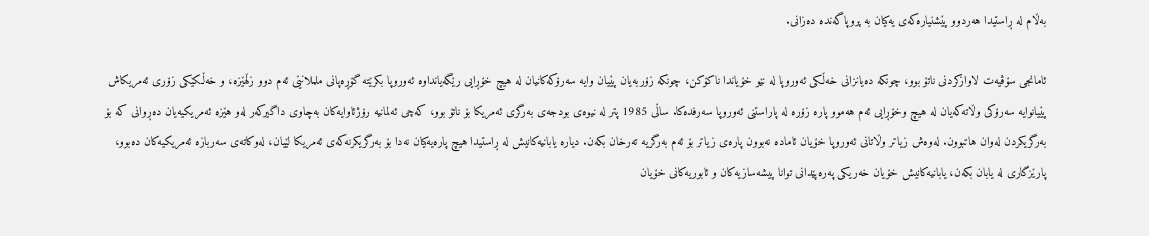به‌ڵام له‌ ڕاستیدا هه‌ردوو پێشنیاره‌که‌ى یه‌کیان به‌ پروپاگه‌نده‌ ده‌زانى.

ئامانجى سۆڤیه‌ت لاوازکردنى ناتۆ بوو، چونکه‌ ده‌یانزانى خه‌ڵکى ئه‌وروپا له‌ نێو خۆیاندا ناکۆکن، چونکه‌ زۆربه‌یان پێیان وایه‌ سه‌رۆکه‌کانیان له‌ هیچ خۆڕایی رێگه‌یانداوه‌ ئه‌وروپا بکرێته‌ گۆڕه‌پانى ململانێى ئه‌م دوو زڵهێزه‌، و خه‌ڵکێکى زۆرى ئه‌مریکاش پێیانوایه‌ سه‌رۆکى وڵاته‌که‌یان له‌ هیچ وخۆڕایی ئه‌م هه‌موو پاره‌ زۆره‌ له‌ پاراستنى ئه‌وروپا سه‌رفده‌کا. ساڵى 1985 پتر له‌ نیوه‌ى بودجه‌ى به‌رگرى ئه‌مریکا بۆ ناتۆ بوو، که‌چى ئه‌لمانیه‌ رۆژئاوایه‌کان به‌چاوى داگیرکه‌ر له‌و هێزه‌ ئه‌مریکیه‌یان ده‌ڕوانى که‌ بۆ به‌رگریکردن له‌وان هاتبوون. له‌وه‌ش زیاتر وڵاتانى ئه‌وروپا خۆیان ئاماده‌ نه‌بوون پاره‌ى زیاتر بۆ ئه‌م به‌رگریه‌ ته‌رخان بکه‌ن. دیاره‌ یابانیه‌کانیش له‌ ڕاستیدا هیچ پاره‌یه‌کیان نه‌دا بۆ به‌رگریکرنه‌که‌ى ئه‌مریکا لێیان، له‌وکاته‌ى سه‌ربازه‌ ئه‌مریکیه‌کان ده‌بوو، پارێزگارى له‌ یابان بکه‌ن، یابانیه‌کانیش خۆیان خه‌ریکى په‌ره‌پێدانى توانا پیشه‌سازیه‌کان و ئابوریه‌کانى خۆیان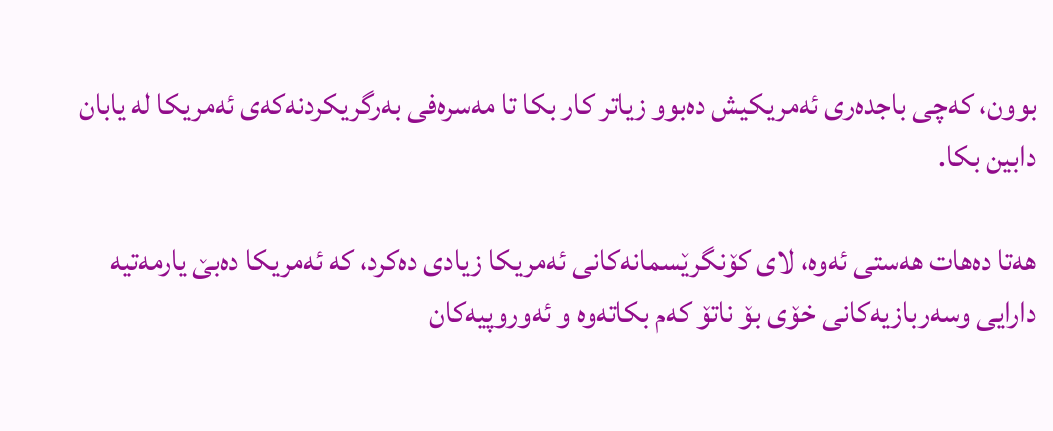بوون، که‌چى باجده‌رى ئه‌مریکیش ده‌بوو زیاتر کار بکا تا مه‌سره‌فى به‌رگریکردنه‌که‌ى ئه‌مریکا له‌ یابان دابین بکا.

هه‌تا ده‌هات هه‌ستى ئه‌وه‌، لاى کۆنگرێسمانه‌کانى ئه‌مریکا زیادى ده‌کرد، که‌ ئه‌مریکا ده‌بێ یارمه‌تیه‌ دارایی وسه‌ربازیه‌کانى خۆى بۆ ناتۆ که‌م بکاته‌وه‌ و ئه‌وروپیه‌کان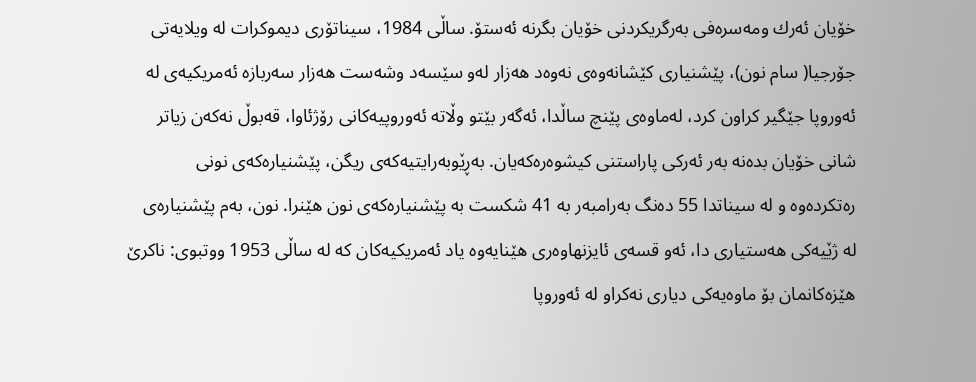خۆیان ئه‌رك ومه‌سره‌فى به‌رگریکردنى خۆیان بگرنه‌ ئه‌ستۆ. ساڵى 1984، سیناتۆرى دیموکرات له‌ ویلایه‌تى جۆرجیا( سام نون)، پێشنیارى کێشانه‌وه‌ى نه‌وه‌د هه‌زار له‌و سێسه‌د وشه‌ست هه‌زار سه‌ربازه‌ ئه‌مریکیه‌ى له‌ ئه‌وروپا جێگير کراون کرد، له‌ماوه‌ى پێنچ ساڵدا، ئه‌گه‌ر بێتو وڵاته‌ ئه‌وروپیه‌کانى رۆژئاوا، قه‌بوڵ نه‌که‌ن زیاتر شانى خۆیان بده‌نه‌ به‌ر ئه‌رکى پاراستنى کیشوه‌ره‌که‌یان. به‌ڕێوبه‌رایتیه‌که‌ى ریگن، پێشنیاره‌که‌ى نونى ره‌تکرده‌وه‌ و له‌ سیناتدا 55 ده‌نگ به‌رامبه‌ر به‌ 41 شکست به‌ پێشنیاره‌که‌ى نون هێنرا. نون، به‌م پێشنیاره‌ى له‌ ژێیه‌کى هه‌ستیارى دا، ئه‌و قسه‌ى ئایزنهاوه‌رى هێنایه‌وه‌ یاد ئه‌مریکیه‌کان که‌ له‌ ساڵى 1953 ووتبوى: ناکرێ هێزه‌کانمان بۆ ماوه‌یه‌کى دیارى نه‌کراو له‌ ئه‌وروپا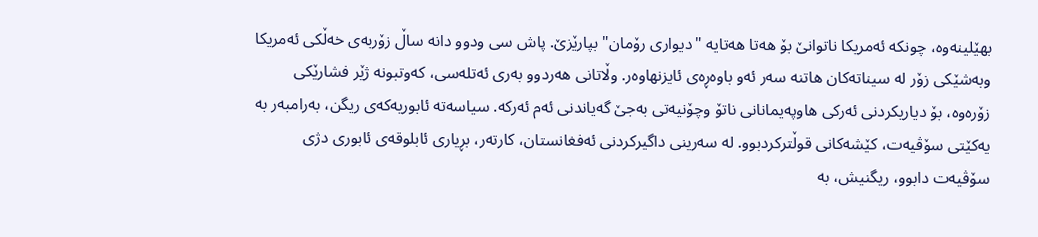بهێلینه‌وه‌، چونکه‌ ئه‌مریکا ناتوانێ بۆ هه‌تا هه‌تایه‌ "دیوارى رۆمان" بپارێزێ. پاش سى ودوو دانه‌ ساڵ زۆربه‌ى خه‌ڵکى ئه‌مریکا وبه‌شێکى زۆر له‌ سیناته‌کان هاتنه‌ سه‌ر ئه‌و باوه‌ڕه‌ى ئایزنهاوه‌ر. وڵاتانى هه‌ردوو به‌رى ئه‌تله‌سى، که‌وتبونه‌ ژێر فشارێكى زۆره‌وه‌، بۆ دیاریکردنى ئه‌رکى هاوپه‌یمانانى ناتۆ وچۆنیه‌تى به‌جێ گه‌یاندنى ئه‌م ئه‌رکه‌. سیاسه‌ته‌ ئابوریه‌که‌ى ریگن، به‌رامبه‌ر به‌ یه‌کێتى سۆڤیه‌ت، کێشه‌کانى قوڵترکردبوو. له‌ سه‌رینى داگیرکردنى ئه‌فغانستان، کارته‌ر، بڕیارى ئابلوقه‌ى ئابورى دژى سۆڤیه‌ت دابوو، ریگنیش، به‌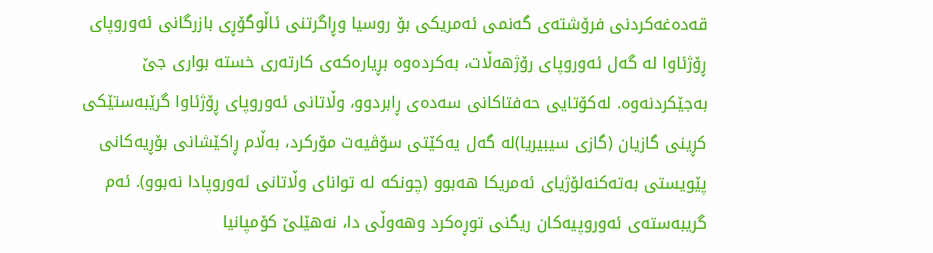قه‌ده‌غه‌کردنى فرۆشته‌ى گه‌نمى ئه‌مریکى بۆ روسیا وڕاگرتنى ئاڵوگۆڕى بازرگانى ئه‌وروپاى ڕۆژئاوا له‌ گه‌ل ئه‌وروپاى رۆژهه‌ڵات، به‌کرده‌وه‌ بڕیاره‌که‌ى کارته‌رى خسته‌ بوارى جێ به‌جێکردنه‌وه‌. له‌کۆتایی حه‌فتاکانى سه‌ده‌ى ڕابردوو، وڵاتانى ئه‌وروپاى ڕۆژئاوا گرێبه‌ستێکى کڕینى گازیان (گازى سیبیریا)له‌ گه‌ل یه‌کێتى سۆڤیه‌ت مۆرکرد، به‌ڵام ڕاکێشانى بۆڕیه‌کانى پێویستى به‌ته‌کنه‌لۆژیاى ئه‌مریکا هه‌بوو (چونکه‌ له‌ تواناى وڵاتانى ئه‌وروپادا نه‌بوو). ئه‌م گریبه‌سته‌ى ئه‌وروپیه‌کان ریگنى توڕه‌کرد وهه‌وڵى دا، نه‌هێلێ کۆمپانیا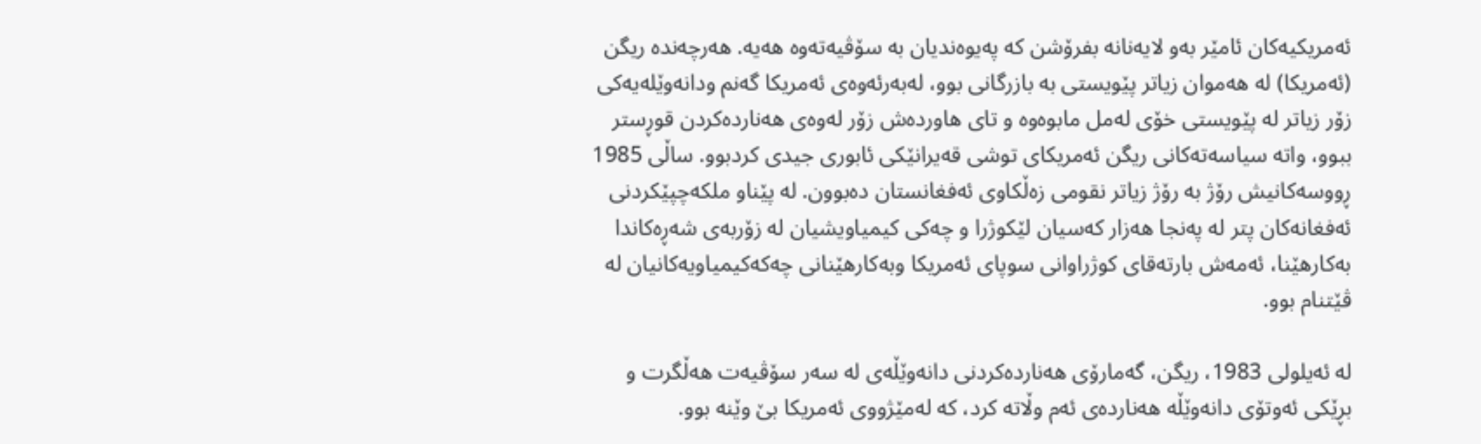ئه‌مریکیه‌کان ئامێر به‌و لایه‌نانه‌ بفرۆشن که‌ په‌یوه‌ندیان به‌ سۆڤیه‌ته‌وه‌ هه‌یه‌. هه‌رچه‌نده‌ ریگن (ئه‌مریکا) له‌ هه‌موان زیاتر پێویستى به‌ بازرگانى بوو، له‌به‌رئه‌وه‌ى ئه‌مریکا گه‌نم ودانه‌وێله‌یه‌کى زۆر زیاتر له‌ پێویستى خۆى له‌مل مابوه‌وه‌ و تاى هاورده‌ش زۆر له‌وه‌ى هه‌نارده‌کردن قوڕستر ببوو، واته‌ سیاسه‌ته‌کانى ریگن ئه‌مریکاى توشى قه‌یرانێکى ئابورى جیدى کردبوو. ساڵى 1985 ڕووسه‌کانیش رۆژ به‌ رۆژ زیاتر نقومى زه‌ڵکاوى ئه‌فغانستان ده‌بوون. له‌ پێناو ملکه‌چپێکردنى ئه‌فغانه‌کان پتر له‌ په‌نجا هه‌زار که‌سیان لێکوژرا و چه‌کى کیمیاویشیان له‌ زۆربه‌ى شه‌ڕه‌کاندا به‌کارهێنا، ئه‌مه‌ش بارته‌قاى کوژراوانى سوپاى ئه‌مریکا وبه‌کارهێنانى چه‌که‌کیمیاویه‌کانیان له‌ ڤێتنام بوو.

له‌ ئه‌یلولى 1983، ریگن، گه‌مارۆى هه‌نارده‌کردنى دانه‌وێڵه‌ى له‌ سه‌ر سۆڤیه‌ت هه‌ڵگرت و بڕێکى ئه‌وتۆى دانه‌وێڵه‌ هه‌نارده‌ى ئه‌م وڵاته کرد، که‌ له‌مێژووى ئه‌مریکا بێ وێنه‌ بوو.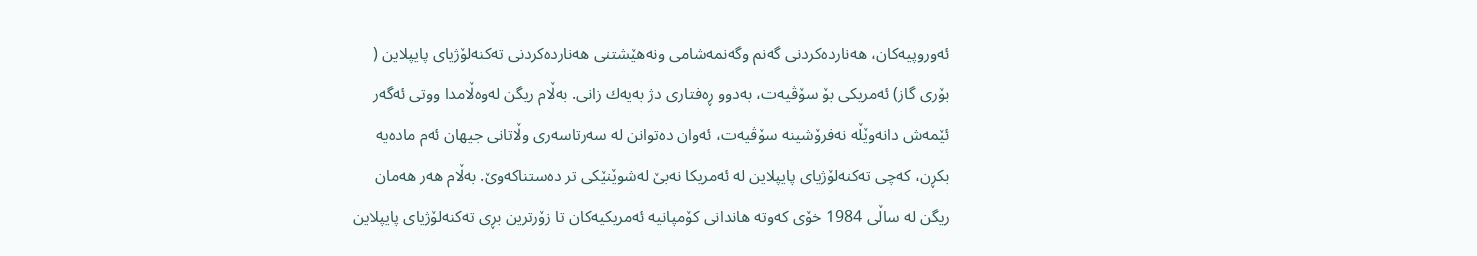ئه‌وروپیه‌کان، هه‌نارده‌کردنى گه‌نم وگه‌نمه‌شامى ونه‌هێشتنى هه‌نارده‌کردنى ته‌کنه‌لۆژیاى پایپلاین ( بۆرى گاز) ئه‌مریکى بۆ سۆڤیه‌ت، به‌دوو ڕه‌فتارى دژ به‌یه‌ك زانى. به‌ڵام ریگن له‌وه‌ڵامدا ووتى ئه‌گه‌ر ئێمه‌ش دانه‌وێڵه‌ نه‌فرۆشینه‌ سۆڤیه‌ت، ئه‌وان ده‌توانن له‌ سه‌رتاسه‌رى وڵاتانى جیهان ئه‌م ماده‌یه‌ بکڕن، که‌چى ته‌کنه‌لۆژیاى پایپلاین له‌ ئه‌مریکا نه‌بێ له‌شوێنێکى تر ده‌ستناکه‌وێ. به‌ڵام هه‌ر هه‌مان ریگن له‌ ساڵى 1984 خۆى که‌وته‌ هاندانى کۆمپانیه‌ ئه‌مریکیه‌کان تا زۆرترین بڕى ته‌کنه‌لۆژیاى پایپلاین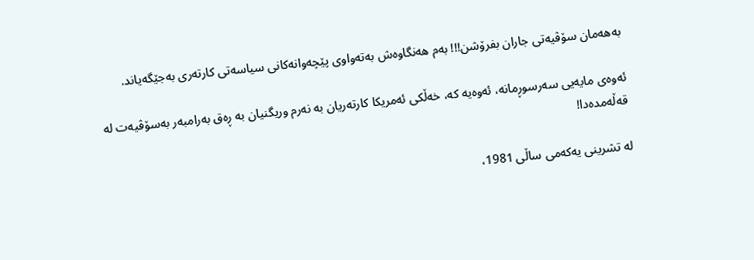به‌هه‌مان سۆڤیه‌تى جاران بفرۆشن!!! به‌م هه‌نگاوه‌ش به‌ته‌واوى پێچه‌وانه‌کانى سیاسه‌تى کارته‌رى به‌جێگه‌یاند.

ئه‌وه‌ى مایه‌یی سه‌رسوڕمانه‌، ئه‌وه‌یه‌ که‌، خه‌ڵکى ئه‌مریکا کارته‌ریان به‌ نه‌رم وریگنیان به‌ ڕه‌ق به‌رامبه‌ر به‌سۆڤيه‌ت له‌ قه‌ڵه‌مده‌دا!

له‌ تشرینى یه‌که‌مى ساڵى 1981،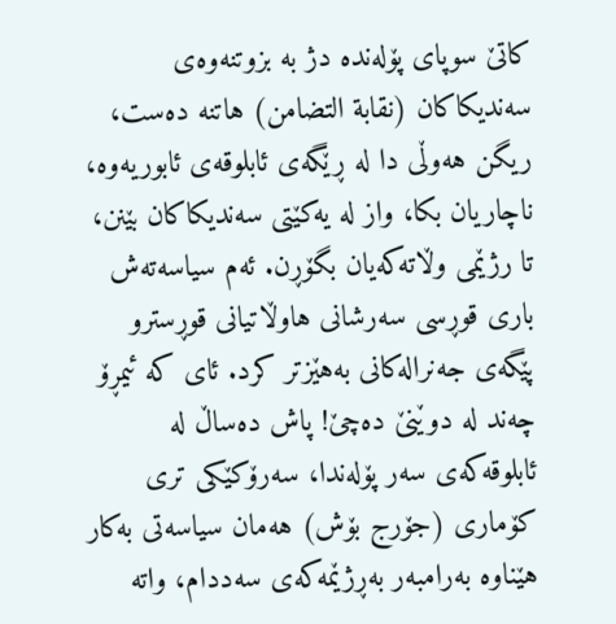کاتێ سوپاى پۆله‌نده‌ دژ به‌ بزوتنه‌وه‌ى سه‌ندیکاکان (نقابة التضامن) هاتنه‌ ده‌ست، ریگن هه‌وڵى دا له‌ ڕێگه‌ى ئابلوقه‌ى ئابوریه‌وه‌، ناچاریان بکا، واز له یه‌کێتى سه‌ندیکاکان بێنن، تا رژێمى وڵاته‌که‌یان بگۆڕن. ئه‌م سیاسه‌ته‌ش بارى قوڕسى سه‌رشانى هاوڵاتیانى قوڕسترو پێگه‌ى جه‌نراله‌کانى به‌هێزتر کرد. ئاى که‌ ئیمڕۆ چه‌ند له‌ دوێنێ ده‌چێ! پاش ده‌ساڵ له‌ ئابلوقه‌که‌ى سه‌ر پۆله‌ندا، سه‌رۆکێکى ترى کۆمارى (جۆرج بۆش) هه‌مان سیاسه‌تى به‌کار هێناوه‌ به‌رامبه‌ر به‌ڕژێمه‌که‌ى سه‌ددام، واته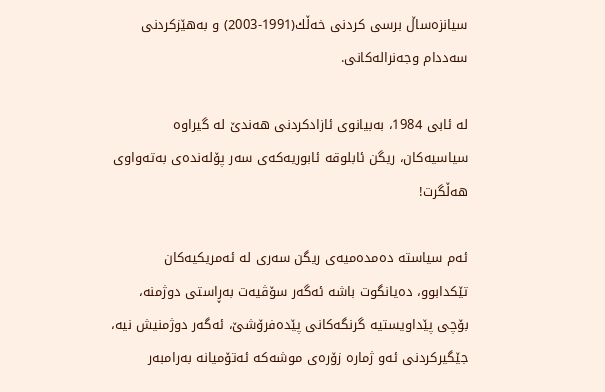سیانزه‌ساڵ برسى کردنى خه‌ڵك(1991-2003) و به‌‌هێزکردنى سه‌ددام وجه‌نراله‌کانى.

له‌ ئابى 1984، به‌بیانوى ئازادکردنى هه‌ندێ له‌ گیراوه‌ سیاسیه‌کان، ریگن ئابلوقه‌ ئابوریه‌که‌ى سه‌ر پۆله‌نده‌ى به‌ته‌واوى هه‌ڵگرت!

ئه‌م سیاسته‌ ده‌مده‌میه‌ى ریگن سه‌رى له‌ ئه‌مریکیه‌کان تێكدابوو، ده‌یانگوت باشه‌ ئه‌گه‌ر سۆڤیه‌ت به‌ڕاستى دوژمنه‌، بۆچى پێداویستیه‌ گرنگه‌کانى پێده‌فرۆشێ، ئه‌گه‌ر دوژمنیش نیه‌، جێگیرکردنى ئه‌و ژماره‌ زۆره‌ى موشه‌که‌ ئه‌تۆمیانه‌ به‌رامبه‌ر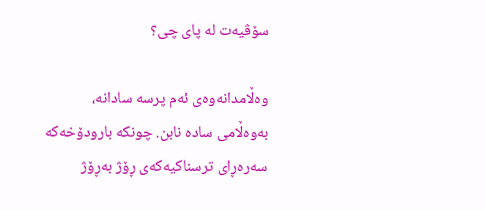سۆڤیه‌ت له‌ پاى چى؟

وه‌ڵامدانه‌وه‌ى ئه‌م پرسه‌ سادانه‌، به‌وه‌ڵامى ساده‌ نابن. چونکه‌ بارودۆخه‌که‌ سه‌ره‌ڕاى ترسناکیه‌که‌ى ڕۆژ به‌ڕۆژ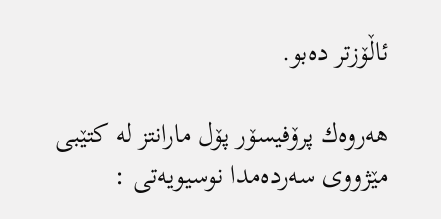ئاڵۆزتر ده‌بو.

هه‌روه‌ك پرۆفیسۆر پۆل مارانتز له‌ کتێبى مێژووى سه‌رده‌مدا نوسیویه‌تى :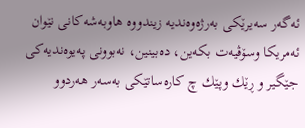ئه‌گه‌ر سه‌یرێکى به‌رژه‌وه‌ندیه‌ زیندووه‌ هاوبه‌شه‌کانى نێوان ئه‌مریکا وسۆڤیه‌ت بکه‌ین، ده‌بینین، نه‌بوونى په‌یوه‌ندیه‌کى جێگیر و ڕێك وپێك چ کاره‌ساتێکى به‌سه‌ر هه‌ردوو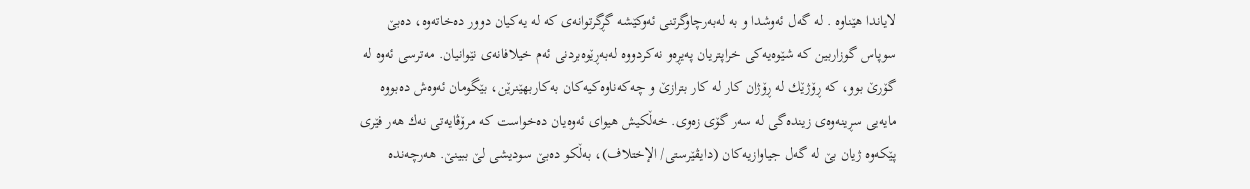لایاندا هێناوه‌ . له‌ گه‌ل ئه‌وشدا و به ‌له‌به‌رچاوگرتنى ئه‌وکێشه‌ گڕگرتوانه‌ى که‌ له‌ یه‌کیان دوور ده‌خاته‌وه‌، ده‌بێ سوپاس گوزاربین که‌ شێوه‌یه‌کى خراپتریان په‌یڕه‌و نه‌کردووه‌ له‌به‌ڕێوه‌بردنى ئه‌م خیلافانه‌ى نێوانیان. مه‌ترسى ئه‌وه‌ له‌ گۆرێ بوو، که‌ ڕۆژێك له‌ ڕۆژان کار له‌ کار بترازێ و چه‌که‌ناوه‌کیه‌کان به‌کاربهێنرێن، بێگومان ئه‌وه‌ش ده‌بووه‌ مایه‌یی سڕینه‌وه‌ى زینده‌گى له‌ سه‌ر گۆى زه‌وى. خه‌ڵکیش هیواى ئه‌وه‌یان ده‌خواست که‌ مرۆڤایه‌تى نه‌ك هه‌ر فێرى پێکه‌وه‌ ژیان بێ له‌ گه‌ل جیاوازیه‌کان (دایڤێرستى/ الإختلاف)، به‌ڵکو ده‌بێ سودیشى لێ ببینێ. هه‌رچه‌نده‌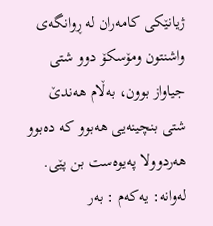ژیانێکى کامه‌ران له‌ ڕوانگه‌ى واشنتون ومۆسکۆ دوو شتى جیاواز بوون، به‌ڵام هه‌ندێ شتى بنچینه‌یی هه‌بوو که‌ ده‌بوو هه‌ردوولا په‌یوه‌ست بن پێى. له‌وانه‌: یه‌که‌م : به‌ر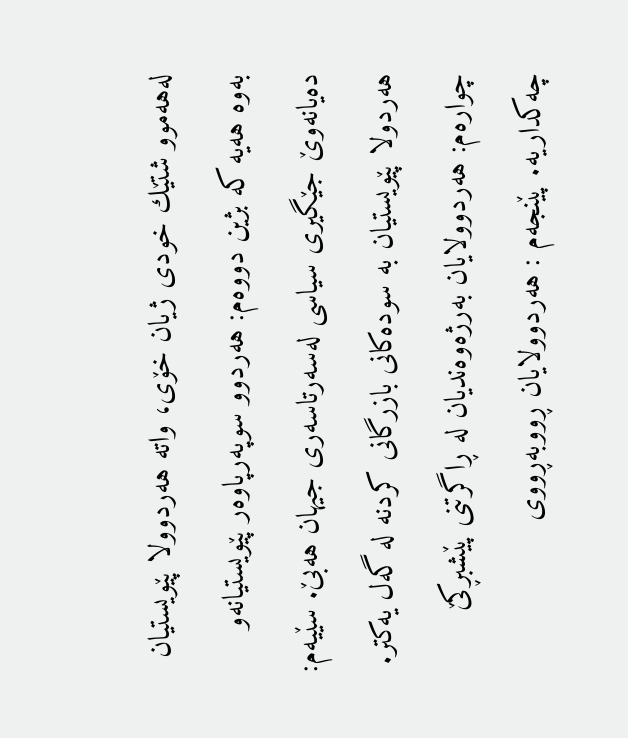له‌هه‌موو شتێك خودى ژیان خۆى، واته‌ هه‌ردوولا پێویستیان به‌وه‌ هه‌یه‌ که‌ بژین دووه‌م: هه‌ردوو سوپه‌رپاوه‌ر پێویستیانه‌و ده‌یانه‌وێ جێگیرى سیاسى له‌سه‌رتاسه‌رى جیهان هه‌بێ. سێیه‌م: هه‌ردولا پێویستیان به‌ سوده‌کانى بازرگانى کردنه‌ له‌ گه‌ل یه‌كتر. چواره‌م: هه‌ردوولایان به‌رژه‌وه‌ندیان له‌ ڕاگرتنى پێشبڕكێ چه‌کداریه‌. پێنجه‌م : هه‌ردوولایان ڕووبه‌ڕووى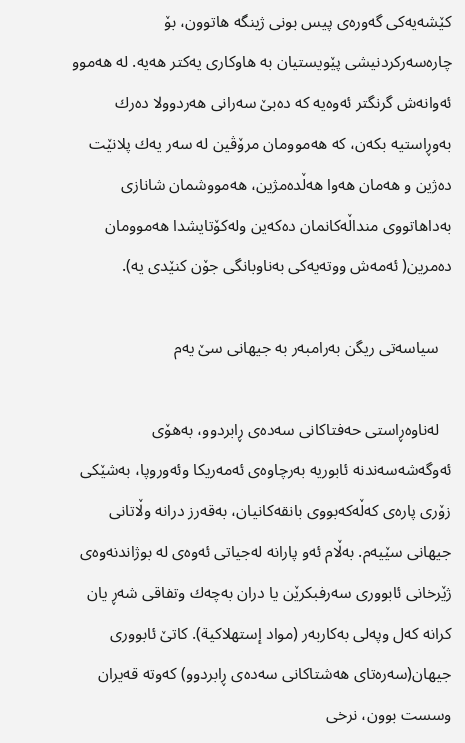کێشه‌یه‌کى گه‌وره‌ى پیس بونى ژینگه‌ هاتوون، بۆ چاره‌سه‌رکردنیشى پێویستیان به‌ هاوکارى یه‌کتر هه‌یه‌. له هه‌موو ئه‌وانه‌ش گرنگتر ئه‌وه‌یه‌ که‌ ده‌بێ سه‌رانى هه‌ردوولا ده‌رك به‌وڕاستیه‌ بکه‌ن، که‌ هه‌موومان مرۆڤین له‌ سه‌ر یه‌ك پلانێت ده‌ژین و هه‌مان هه‌وا هه‌ڵده‌مژین، هه‌مووشمان شانازى به‌داهاتووى منداڵه‌کانمان ده‌که‌ین وله‌کۆتایشدا هه‌موومان ده‌مرین( ئه‌مه‌ش ووته‌یه‌کى به‌ناوبانگى جۆن کنێدى یه‌).

   سیاسه‌تى ریگن به‌رامبه‌ر به‌ جیهانى سێ یه‌م

   له‌ناوه‌ڕاستى حه‌فتاکانى سه‌ده‌ى ڕابردوو، به‌هۆى ئه‌وگه‌شه‌سه‌ندنه‌ ئابوریه‌ به‌رچاوه‌ى ئه‌مه‌ریکا وئه‌وروپا، به‌شێكى زۆرى پاره‌ى که‌ڵه‌که‌بووى بانقه‌کانیان، به‌قه‌رز درانه‌ وڵاتانى جیهانى سێیه‌م. به‌ڵام ئه‌و پارانه‌ له‌جیاتى ئه‌وه‌ى له‌ بوژاندنه‌وه‌ى ژێرخانى ئابوورى سه‌رفبکرێن یا دران به‌چه‌ك وتفاقى شه‌ڕ یان کرانه‌ که‌ل وپه‌لى به‌کاربه‌ر (مواد إستهلاکية). کاتێ ئابوورى جیهان(سه‌ره‌تاى هه‌شتاکانى سه‌ده‌ى ڕابردوو) که‌وته‌ قه‌یران وسست بوون، نرخى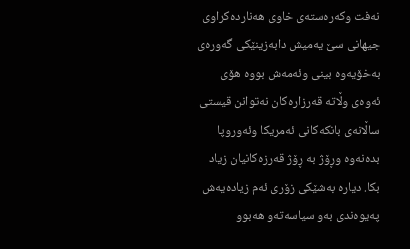نه‌فت وکه‌ره‌سته‌ى خاوى هه‌نارده‌کراوى جیهانى سێ یه‌میش دابه‌زینێکى گه‌وره‌ى به‌خۆیه‌وه‌ بینى وئه‌مه‌ش بووه‌ هۆى ئه‌وه‌ى وڵاته‌ قه‌رزاره‌کان نه‌توانن قیستى ساڵانه‌ى بانکه‌کانى ئه‌مریکا وئه‌وروپا بده‌نه‌وه‌ وڕۆژ به‌ ڕۆژ قه‌رزه‌کانیان زیاد بکا. دیاره‌ به‌شێکى زۆرى ئه‌م زیاده‌یه‌ش په‌یوه‌ندى به‌و سیاسه‌ته‌و هه‌بوو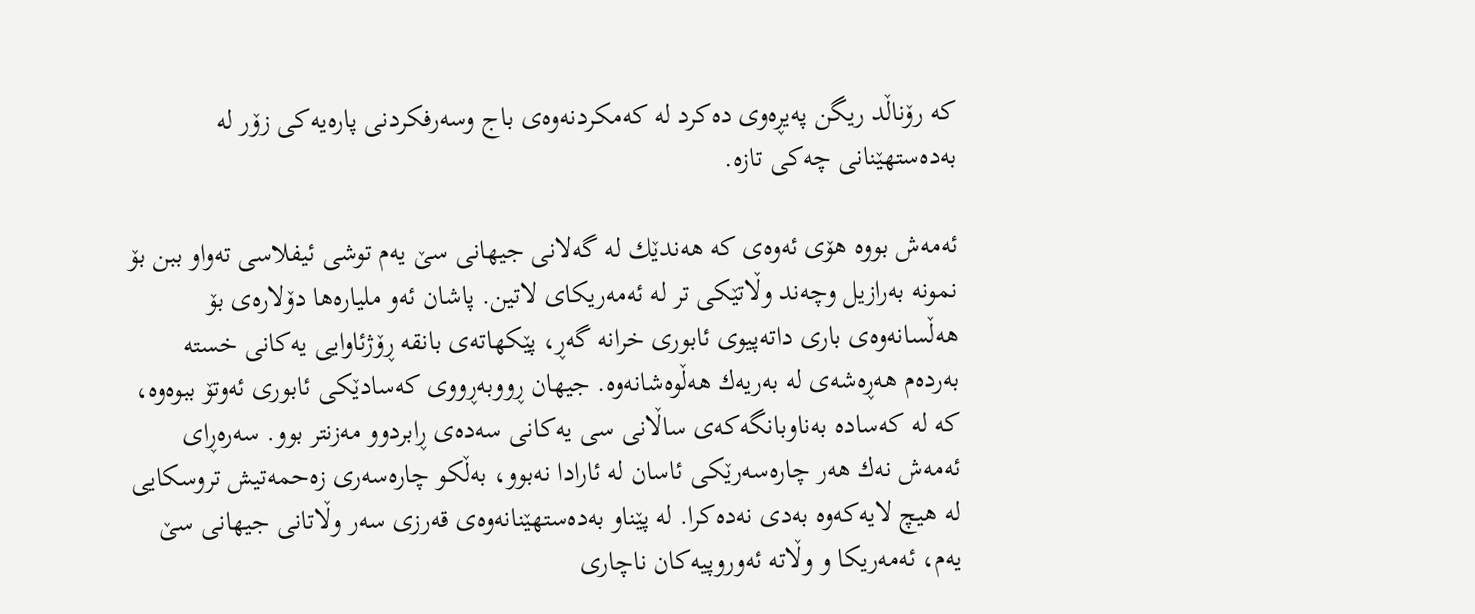که‌ رۆناڵد ریگن په‌یڕه‌وى ده‌کرد له‌ که‌مکردنه‌وه‌ى باج وسه‌رفکردنى پاره‌یه‌کى زۆر له‌ به‌ده‌ستهێنانى چه‌کى تازه‌.

ئه‌مه‌ش بووه‌ هۆى ئه‌وه‌ى که‌ هه‌ندێك له‌ گه‌لانى جیهانى سێ یه‌م توشى ئیفلاسى ته‌واو ببن بۆ نمونه‌ به‌رازيل وچه‌ند وڵاتێکى تر له‌ ئه‌مه‌ریکاى لاتین. پاشان ئه‌و ملیاره‌ها دۆلاره‌ى بۆ هه‌ڵسانه‌وه‌ى بارى داته‌پیوى ئابورى خرانه‌ گه‌ڕ، پێکهاته‌ى بانقه‌ ڕۆژئاوایی یه‌کانى خسته‌ به‌رده‌م هه‌ڕه‌شه‌ى له‌ به‌ریه‌ك هه‌ڵوه‌شانه‌وه‌. جیهان ڕووبه‌ڕووى که‌سادێکى ئابورى ئه‌وتۆ ببوه‌وه‌، که‌ له‌ که‌ساده‌ به‌ناوبانگه‌که‌ى ساڵانى سی یه‌کانى سه‌ده‌ى ڕابردوو مه‌زنتر بوو. سه‌ره‌ڕاى ئه‌مه‌ش نه‌ك هه‌ر چاره‌سه‌رێكى ئاسان له‌ ئارادا نه‌بوو، به‌ڵکو چاره‌سه‌رى زه‌حمه‌تیش تروسکایی له‌ هیچ لایه‌که‌وه‌ به‌دى نه‌ده‌کرا. له‌ پێناو به‌ده‌ستهێنانه‌وه‌ى قه‌رزى سه‌ر وڵاتانى جیهانى سێ یه‌م، ئه‌مه‌ریکا و وڵاته‌ ئه‌وروپیه‌کان ناچارى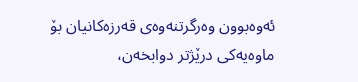ئه‌وه‌بوون وه‌رگرتنه‌وه‌ى قه‌رزه‌کانیان بۆ ماوه‌یه‌کى درێژتر دوابخه‌ن،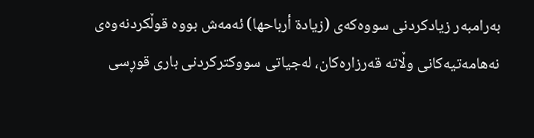به‌رامبه‌ر زيادکردنى سووه‌که‌ى (زيادة أرباحها) ئه‌مه‌ش بووه‌ قوڵکردنه‌وه‌ى نه‌هامه‌تیه‌کانى وڵاته‌ قه‌رزاره‌کان، له‌جیاتى سووکترکردنى بارى قوڕسى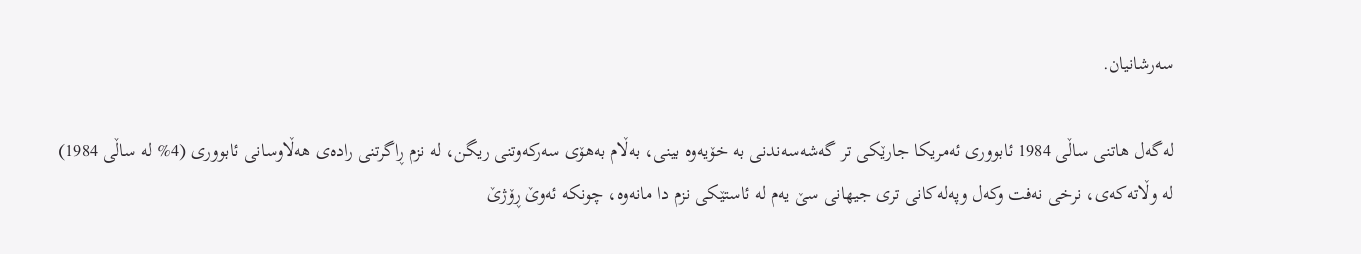سه‌رشانیان.

له‌گه‌ل هاتنى ساڵى 1984 ئابوورى ئه‌مریکا جارێکى تر گه‌شه‌سه‌ندنى به‌ خۆیه‌وه‌ بینى، به‌ڵام به‌هۆى سه‌رکه‌وتنى ريگن، له‌ نزم ڕاگرتنى راده‌ى هه‌ڵاوسانى ئابوورى (4% له‌ ساڵى 1984) له‌ وڵاته‌که‌ى، نرخى نه‌فت وکه‌ل وپه‌له‌کانى ترى جیهانى سێ یه‌م له‌ ئاستێكى نزم دا مانه‌وه‌، چونکه‌ ئه‌وێ ڕۆژێ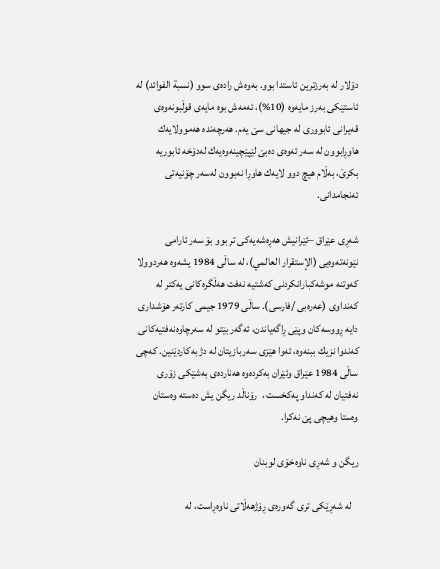دۆلار له‌ به‌رزترین ئاستدا بوو. به‌وه‌ش راده‌ى سوو (نسبة الفوائد) له‌ ئاستێکى به‌رز مایه‌وه‌ (10%)، ئه‌مه‌ش بوه‌ مایه‌ى قوڵبونه‌وه‌ى قه‌یرانى ئابوورى له‌ جیهانى سێ یه‌م. هه‌رچه‌نده‌ هه‌موولایه‌ك هاوڕابوون له‌ سه‌ر ئه‌وه‌ى ده‌بێ لێپێچینه‌وه‌یه‌ك له‌دۆخه‌ ئابوریه‌ بکرێ، به‌ڵام هیچ دوو لایه‌ك هاوڕا نه‌بوون له‌سه‌ر چۆنیه‌تى ئه‌نجامدانى.

شه‌ڕى عێراق –ئێرانیش هه‌ڕه‌شه‌یه‌کى تر بوو بۆ سه‌ر ئارامى نێونه‌ته‌وه‌یی (الإستقرار العالمي)، له‌ ساڵى 1984 یشه‌وه‌ هه‌ردوولا که‌وتنه‌ موشه‌كبارانکردنى که‌شتیه‌ نه‌فت هه‌ڵگره‌کانى یه‌کتر له‌ که‌نداوى (عه‌ره‌بى /فارسى). ساڵى 1979 جیمى کارته‌ر هۆشدارى دایه‌ ڕووسه‌کان وپێى ڕاگه‌یاندن، ئه‌گه‌ر بێتو له‌ سه‌رچاوه‌نه‌فتیه‌کانى که‌ندوا نزیك ببنه‌وه‌، ئه‌وا هێزى سه‌ربازیتان له‌ دژ به‌کاردێنین. که‌چى ساڵى 1984 عێراق وئێران به‌کرده‌وه‌ هه‌نارده‌ى به‌شێکى زۆرى نه‌فتیان له‌ که‌نداو په‌كخست ،  رۆناڵد ريگن یش ده‌سته‌ وه‌ستان وه‌ستا وهیچى پێ نه‌کرا.

ریگن و شه‌ڕى ناوه‌خۆى لوبنان

   له‌ شه‌ڕێکى ترى گه‌وره‌ى ڕۆژهه‌ڵاتى ناوه‌ڕاست، له‌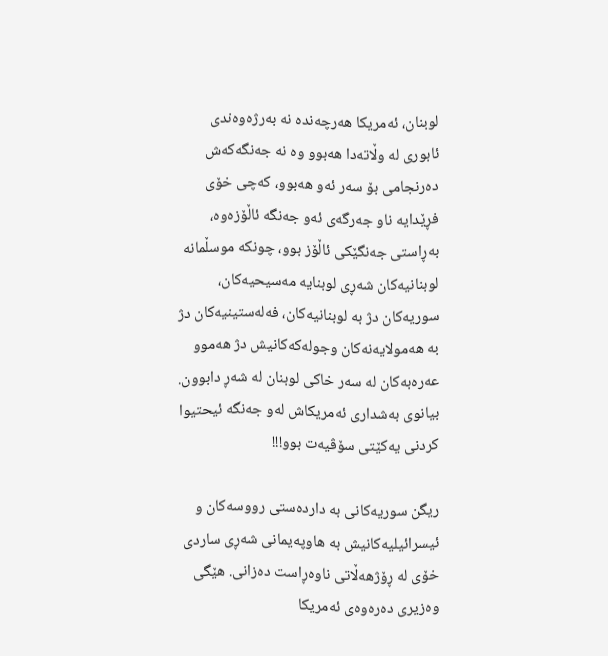لوبنان، ئه‌مریکا هه‌رچه‌نده‌ نه‌ به‌رژه‌وه‌ندى ئابورى له‌ وڵاته‌دا هه‌بوو وه‌ نه جه‌نگه‌که‌ش ده‌رنجامى بۆ سه‌ر ئه‌و هه‌بوو، که‌چى خۆى فڕێدایه‌ ناو جه‌رگه‌ى ئه‌و جه‌نگه‌ ئاڵۆزه‌وه‌، به‌ڕاستى جه‌نگێکى ئاڵۆز بوو، چونکه‌ موسڵمانه‌ لوبنانیه‌کان شه‌ڕى لوبنایه‌ مه‌سیحیه‌کان، سوریه‌کان دژ به‌ لوبنانیه‌کان، فه‌له‌ستینیه‌کان دژ به‌ هه‌مولایه‌نه‌کان وجوله‌که‌کانیش دژ هه‌موو عه‌ره‌به‌کان له‌ سه‌ر خاکى لوبنان له‌ شه‌ڕ دابوون. بیانوى به‌شدارى ئه‌مریکاش له‌و جه‌نگه‌ ئیحتیوا کردنى یه‌کێتى سۆڤیه‌ت بوو!!!

ریگن سوریه‌کانى به‌ دارده‌ستى رووسه‌کان و ئیسرائیلیه‌کانیش به‌ هاوپه‌یمانى شه‌ڕى ساردى خۆى له‌ ڕۆژهه‌ڵاتى ناوه‌ڕاست ده‌زانى. هێگى وه‌زیرى ده‌ره‌وه‌ى ئه‌مریکا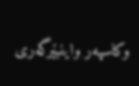وکاسپه‌ر واینبێرگه‌رى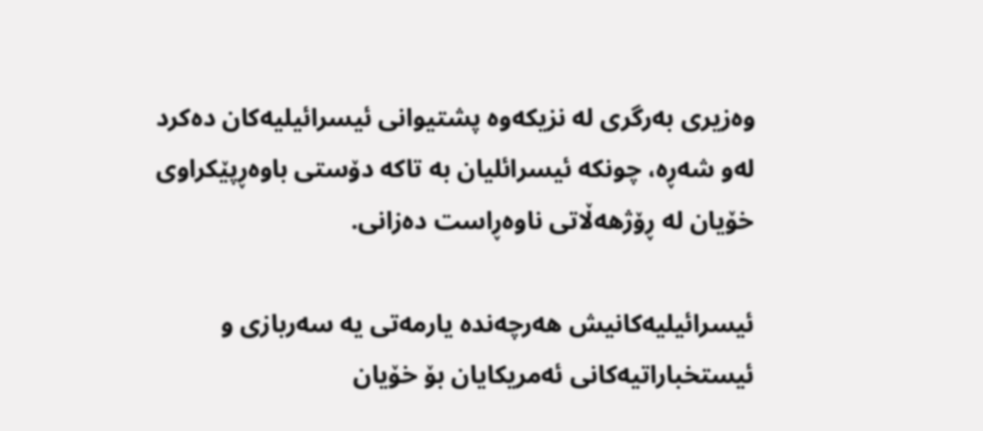وه‌زیرى به‌رگرى له‌ نزیکه‌وه‌ پشتیوانى ئیسرائیلیه‌کان ده‌کرد له‌و شه‌ڕه‌، چونکه‌ ئیسرائلیان به‌ تاکه‌ دۆستى باوه‌ڕپێکراوى خۆیان له‌ ڕۆژهه‌ڵاتى ناوه‌ڕاست ده‌زانى.

ئیسرائیلیه‌کانیش هه‌رچه‌نده‌ یارمه‌تی یه‌ سه‌ربازى و ئیستخباراتیه‌کانى ئه‌مریکایان بۆ خۆیان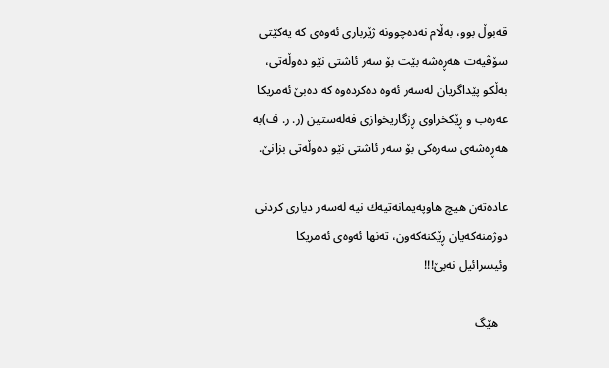قه‌بوڵ بوو، به‌ڵام نه‌ده‌چوونه‌ ژێربارى ئه‌وه‌ى که‌ یه‌کێتى سۆڤیه‌ت هه‌ڕه‌شه‌ بێت بۆ سه‌ر ئاشتى نێو ده‌وڵه‌تى، به‌ڵکو پێداگریان له‌سه‌ر ئه‌وه‌ ده‌کرده‌وه‌ که‌ ده‌بێ ئه‌مریکا عه‌ره‌ب و ڕێکخراوى ڕزگاریخوازى فه‌له‌ستین (ر. ر. ف)به‌ هه‌ڕه‌شه‌ى سه‌ره‌کی بۆ سه‌ر ئاشتى نێو ده‌وڵه‌تى بزانێ.

عاده‌ته‌ن هیچ هاوپه‌یمانه‌تیه‌ك نیه‌ له‌سه‌ر دیارى کردنى دوژمنه‌که‌یان ڕێکنه‌که‌ون، ته‌نها ئه‌وه‌ى ئه‌مریکا وئیسرائیل نه‌بێ!!!

   هێگ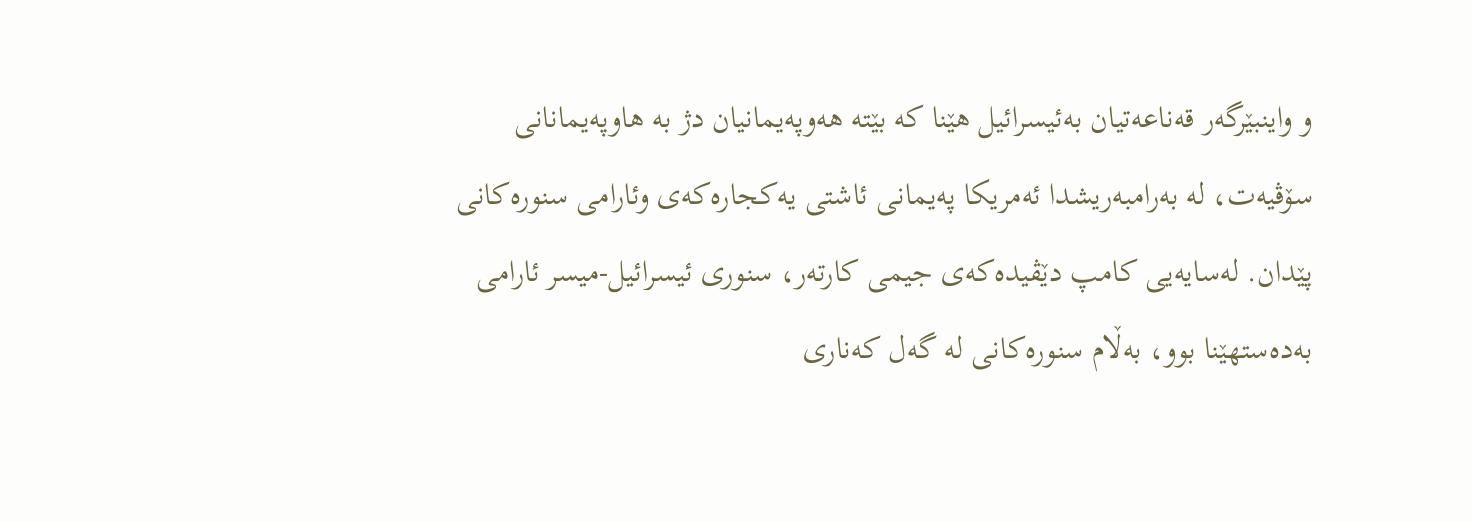و واینبێرگه‌ر قه‌ناعه‌تیان به‌ئیسرائیل هێنا که‌ بێته‌ هه‌وپه‌یمانیان دژ به‌ هاوپه‌یمانانى سۆڤیه‌ت، له‌ به‌رامبه‌ریشدا ئه‌مریکا په‌یمانى ئاشتى یه‌کجاره‌که‌ى وئارامى سنوره‌کانى پێدان. له‌سایه‌یی کامپ دێڤیده‌که‌ى جیمى کارته‌ر، سنورى ئیسرائیل-میسر ئارامى به‌ده‌ستهێنا بوو، به‌ڵام سنوره‌کانى له‌ گه‌ل که‌نارى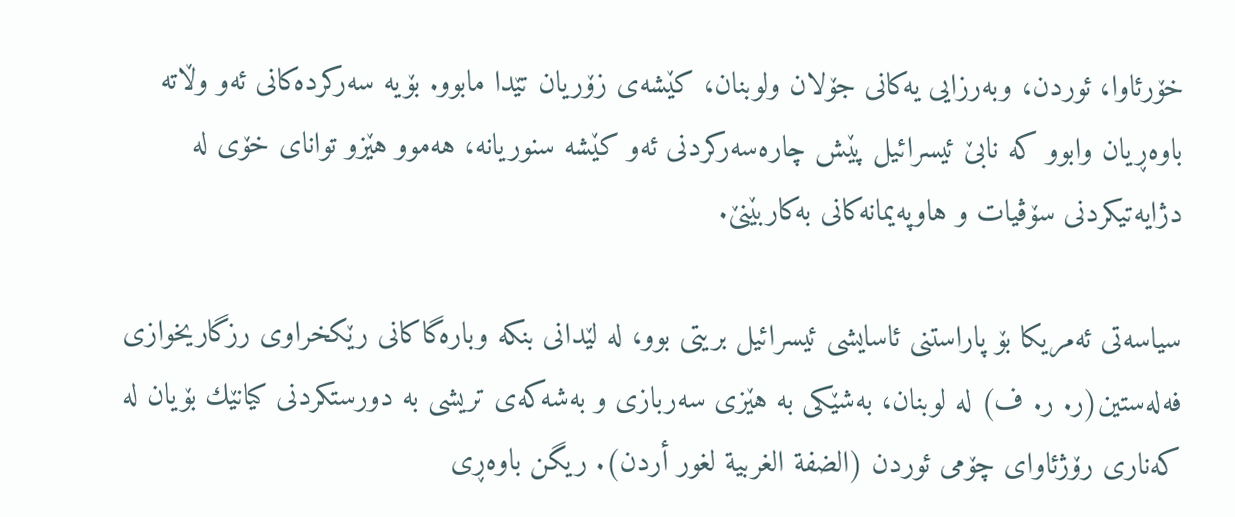خۆرئاوا، ئوردن، وبه‌رزایی یه‌کانى جۆلان ولوبنان، کێشه‌ى زۆریان تێدا مابوو. بۆیه‌ سه‌رکرده‌کانى ئه‌و وڵاته‌ باوه‌ڕیان وابوو که‌ نابێ ئیسرائیل پێش چاره‌سه‌رکردنى ئه‌و کێشه‌ سنوریانه، هه‌موو هێزو تواناى خۆى له‌ دژایه‌تیکردنى سۆڤیات و هاوپه‌یمانه‌کانى به‌کاربێنێ.

سیاسه‌تى ئه‌مریکا بۆ پاراستنى ئاسایشى ئیسرائیل بریتى بوو، له‌ لێدانى بنکه‌ وباره‌گاکانى رێکخراوى رزگاریخوازى فه‌له‌ستین(ر. ر. ف) له‌ لوبنان، به‌شێکى به‌ هێزى سه‌ربازى و به‌شه‌که‌ى تریشى به‌ دورستکردنى کیانێك بۆیان له‌ که‌نارى رۆژئاواى چۆمى ئوردن (الضفة الغربية لغور أردن). ریگن باوه‌ڕى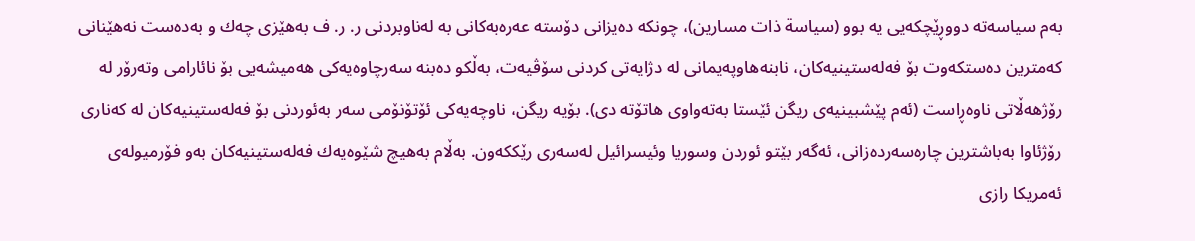به‌م سیاسه‌ته‌ دووڕێچکه‌یی یه‌‌ بوو (سياسة ذات مسارين)، چونکه‌ ده‌یزانى دۆسته‌ عه‌ره‌به‌کانى به‌ له‌ناوبردنى ر. ر. ف به‌هێزى چه‌ك و به‌ده‌ست نه‌هێنانى که‌مترین ده‌ستکه‌وت بۆ فه‌له‌ستینیه‌کان، نابنه‌هاوپه‌یمانى له‌ دژایه‌تى کردنى سۆڤیه‌ت، به‌ڵکو ده‌بنه‌ سه‌رچاوه‌یه‌کى هه‌میشه‌یی بۆ نائارامى وته‌رۆر له‌ رۆژهه‌ڵاتى ناوه‌ڕاست (ئه‌م پێشبینیه‌ى ریگن ئێستا به‌ته‌واوى هاتۆته‌ دى). بۆیه‌ ریگن، ناوچه‌یه‌کى ئۆتۆنۆمى سه‌ر به‌ئوردنى بۆ فه‌له‌ستینیه‌کان له‌ که‌نارى رۆژئاوا به‌باشترین چاره‌سه‌رده‌زانى، ئه‌گه‌ر بێتو ئوردن وسوریا وئیسرائیل له‌سه‌رى رێكکه‌ون. به‌ڵام به‌هیچ شێوه‌یه‌ك ‌فه‌له‌ستینیه‌کان به‌و فۆرمیوله‌ى ئه‌مریکا رازى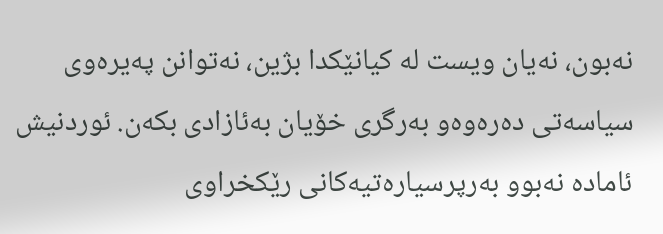نه‌بون، نه‌یان ویست له‌ کیانێكدا بژين، نه‌توانن په‌یره‌وى سیاسه‌تى ده‌ره‌وه‌و به‌رگرى خۆیان به‌ئازادى بکه‌ن. ئوردنیش ئاماده‌ نه‌بوو به‌رپرسیاره‌تیه‌کانى رێکخراوى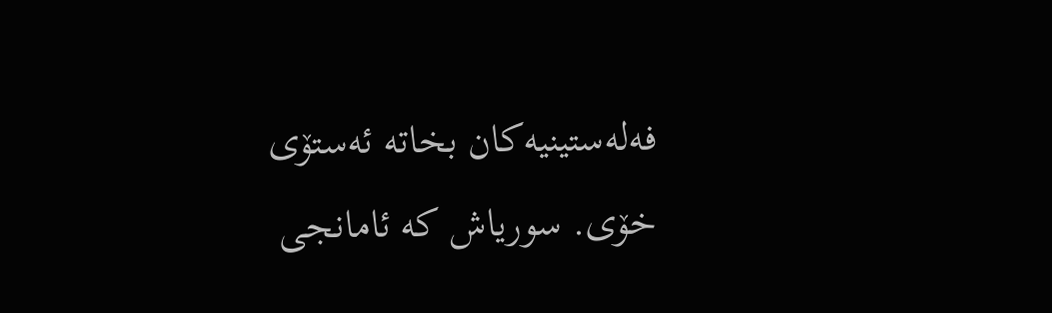فه‌له‌ستینیه‌کان بخاته‌ ئه‌ستۆى خۆى. سوریاش که‌ ئامانجى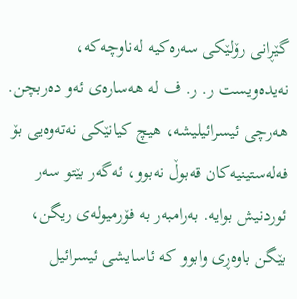گێڕانى رۆلێکى سه‌ره‌کیه‌ له‌ناوچه‌که‌، نه‌یده‌ویست ر. ر. ف له‌ هه‌ساره‌ى ئه‌و ده‌ربچن. هه‌رچى ئیسرائیلیشه‌، هیچ کیانێکى نه‌ته‌وه‌یی بۆ فه‌له‌ستینیه‌کان قه‌بوڵ نه‌بوو، ئه‌گه‌ر بێتو سه‌ر ئوردنیش بوایه‌. به‌رامبه‌ر به‌ فۆرمیوله‌ى ریگن، بێگن باوه‌ڕى وابوو که‌ ئاسایشى ئیسرائیل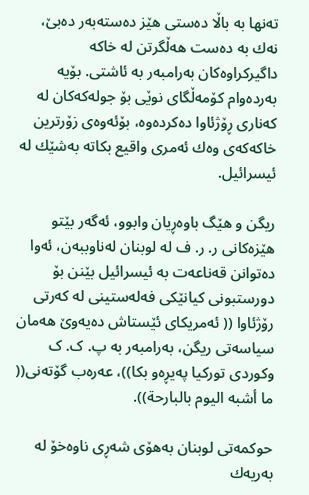ته‌نها به‌ باڵا ده‌ستى هێز ده‌سته‌به‌ر ده‌بێ، نه‌ك به‌ ده‌ست هه‌ڵگرتن له‌ خاكه‌ داگیرکراوه‌کان به‌رامبه‌ر به‌ ئاشتى. بۆیه‌ به‌رده‌وام کۆمه‌ڵگاى نوێی بۆ جوله‌که‌کان له‌ که‌نارى ڕۆژئاوا ده‌کرده‌وه‌، بۆئه‌وه‌ى زۆرترین خاکه‌که‌ى وه‌ك ئه‌مرى واقیع بکاته‌ به‌شێك له‌ ئیسرائیل.

ریگن و هێگ باوه‌ڕیان وابوو، ئه‌گه‌ر بێتو هێزه‌کانى ر. ر. ف له‌ لوبنان له‌ناوببه‌ن، ئه‌وا ده‌توانن قه‌ناعه‌ت به‌ ئیسرائیل بێنن بۆ دورستبونى کیانێكى فه‌له‌ستینى له‌ که‌رتى رۆژئاوا (( ئه‌مریکاى ئێستاش ده‌یه‌وێ هه‌مان سیاسه‌تى ریگن، به‌رامبه‌ر به‌ پ. ک. ک وکوردى تورکیا په‌یڕه‌و بکا))، عه‌ره‌ب گۆته‌نى(( ما أشبه‌ اليوم بالبارحة)).

حوکمه‌تى لوبنان به‌هۆى شه‌ڕى ناوه‌خۆ له‌ به‌ریه‌ك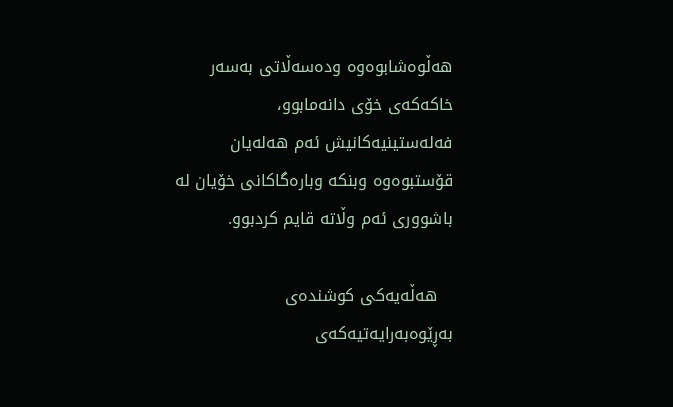هه‌ڵوه‌شابوه‌وه‌ وده‌سه‌ڵاتى به‌سه‌ر خاکه‌که‌ى خۆى دانه‌مابوو، فه‌له‌ستینیه‌کانیش ئه‌م هه‌له‌یان قۆستبوه‌وه‌ وبنکه‌ وباره‌گاکانى خۆیان له‌ باشوورى ئه‌م وڵاته‌ قایم کردبوو.

   هه‌ڵه‌یه‌کى کوشنده‌ى به‌ڕێوه‌به‌رایه‌تیه‌که‌ى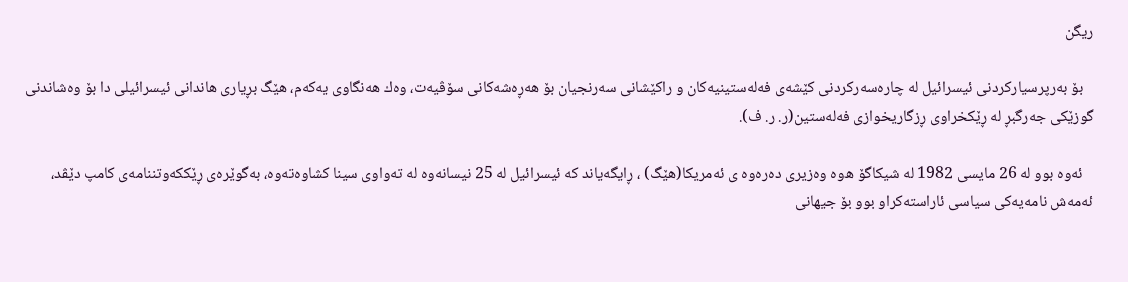ریگن

   بۆ به‌رپرسیارکردنى ئیسرائیل له‌ چاره‌سه‌رکردنى کێشه‌ى فه‌له‌ستینیه‌کان و راکێشانى سه‌رنجیان بۆ هه‌ڕه‌شه‌کانى سۆڤیه‌ت، وه‌ك هه‌نگاوى یه‌که‌م، هێگ بڕیارى هاندانى ئیسرائیلى دا بۆ وه‌شاندنى گوزێکى جه‌رگبڕ له‌ ڕێکخراوى ڕزگاریخوازى فه‌له‌ستین(ر. ر. ف).

   ئه‌وه‌ بوو له‌ 26 مایسى 1982 له‌ شیکاگۆ ه‌وه‌ وه‌زیرى ده‌ره‌وه‌ ى ئه‌مریکا(هێگ) ، ڕایگه‌یاند که‌ ئیسرائیل له‌ 25 نیسانه‌وه‌ له‌ ته‌واوى سینا کشاوه‌ته‌وه‌، به‌گوێره‌ى ڕێكکه‌وتننامه‌ى کامپ دێڤد، ئه‌مه‌ش نامه‌یه‌کى سیاسى ئاراسته‌کراو بوو بۆ جیهانى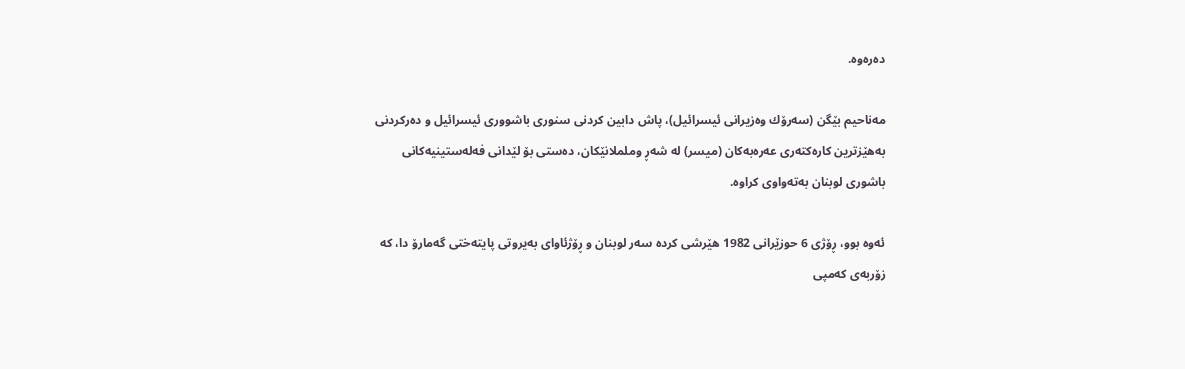ده‌ره‌وه‌.

مه‌ناحیم بێگن (سه‌رۆك وه‌زیرانى ئیسرائیل)، پاش دابین کردنى سنورى باشوورى ئیسرائیل و ده‌رکردنى به‌هێزترین کاره‌کته‌رى عه‌ره‌به‌کان (میسر) له‌ شه‌ڕ وململانێکان، ده‌ستى بۆ لێدانى فه‌له‌ستینیه‌کانى باشورى لوبنان به‌ته‌واوى کراوه‌.

ئه‌وه‌ بوو، ڕۆژى 6 حوزێرانى 1982 هێرشى کرده‌ سه‌ر لوبنان و ڕۆژئاواى به‌یروتى پایته‌ختى گه‌مارۆ دا، که‌ زۆربه‌ى که‌مپى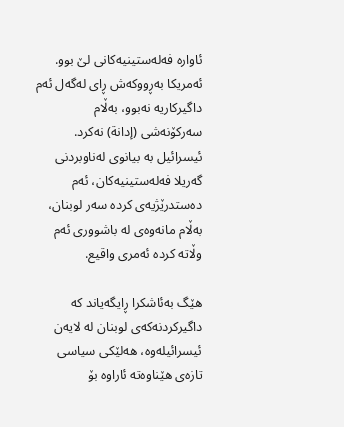ئاواره‌ فه‌له‌ستینیه‌کانى لێ بوو. ئه‌مریکا به‌ڕووکه‌ش ڕاى له‌گه‌ل ئه‌م داگیرکاریه‌ نه‌بوو، به‌ڵام سه‌رکۆنه‌شى (إدانة) نه‌کرد. ئیسرائیل به‌ بیانوى له‌ناوبردنى گه‌ریلا فه‌له‌ستینیه‌کان، ئه‌م ده‌ستدرێژیه‌ى کرده‌ سه‌ر لوبنان، به‌ڵام مانه‌وه‌ى له‌ باشوورى ئه‌م وڵاته‌ کرده‌ ئه‌مرى واقیع.

هێگ به‌ئاشکرا ڕایگه‌یاند که‌ داگیرکردنه‌که‌ى لوبنان له‌ لایه‌ن ئیسرائیله‌وه‌، هه‌لێکى سیاسى تازه‌ى هێناوه‌ته‌ ئاراوه‌ بۆ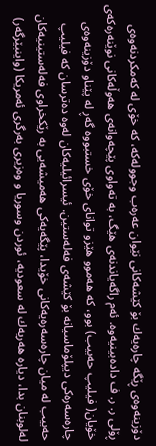دۆزینه‌وه‌ى ڕێگه‌ چاره‌یه‌ك بۆ کێشه‌کانى نێوان عه‌ره‌ب وجووله‌که‌، که‌ خۆى له‌ که‌مکردنه‌وه‌ى ڕۆلى ر. ر. ف داده‌بینیه‌وه‌. ئه‌م راگه‌یاندنه‌ى هێگ، به‌ ته‌واوى پێچه‌وانه‌ى هه‌وڵه‌کانى نوێنه‌ره‌که‌ى خۆیان( فیلیپ حه‌بیب) بوو، که‌ هه‌موو هێزو تواناى خۆى خستبووه‌ گه‌ڕ له‌ پێناو دۆزینه‌وه‌ى چاره‌سه‌ره‌کى دیپلۆماسیانه‌ بۆ کێشه‌ى فه‌له‌ستین. ئیسرائیلیه‌کان له‌وه‌ ده‌ترسان که‌ فیلیپ حه‌بیب له‌ میان چاره‌سه‌ره‌یه‌کانى خۆیدا، پێگه‌یه‌کى هه‌میشه‌یی به‌ رێکخراوى فه‌له‌ستینیه‌کان له‌لوبنان بدا، دیاره‌ هه‌ریه‌ك له‌ سعودیه‌، ئوردن وسوریا و وه‌زیرى به‌رگرى ئه‌مریکا (واینبێرگه‌ر)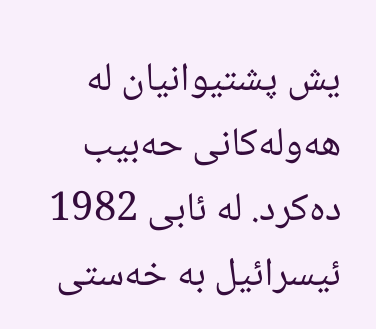یش پشتیوانیان له‌ هه‌وله‌کانى حه‌بیب ده‌کرد. له‌ ئابى 1982 ئیسرائیل به‌ خه‌ستى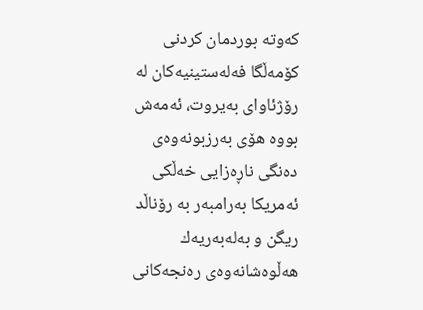که‌وته‌ بوردمان کردنى کۆمه‌ڵگا فه‌له‌ستینیه‌کان له‌ رۆژئاواى به‌یروت، ئه‌مه‌ش بووه‌ هۆى به‌رزبونه‌وه‌ى ده‌نگى ناڕه‌زایی خه‌ڵکى ئه‌مریکا به‌رامبه‌ر به‌ رۆناڵد ریگن و به‌له‌به‌ریه‌ك هه‌ڵوه‌شانه‌وه‌ى ره‌نجه‌کانى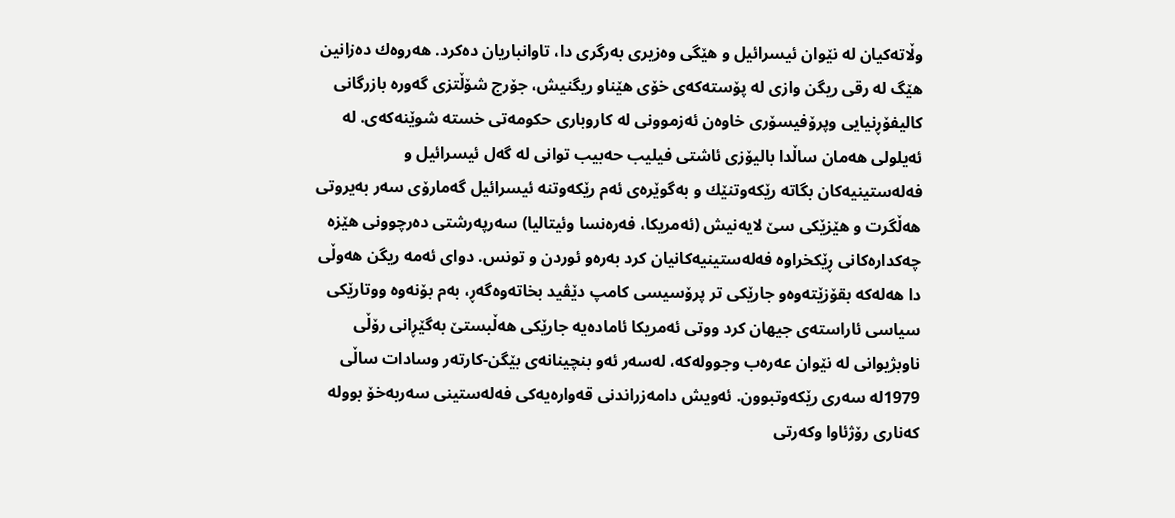وڵاته‌کیان له‌ نێوان ئیسرائیل و هێگى وه‌زيرى به‌رگرى دا، تاوانباریان ده‌کرد. هه‌روه‌ك ده‌زانین هێگ له‌ رقى ریگن وازى له‌ پۆسته‌که‌ى خۆى هێناو ریگنیش، جۆرج شۆڵتزى گه‌وره‌ بازرگانى کالیفۆڕنیایی وپرۆفیسۆرى خاوه‌ن ئه‌زموونى له‌ کاروبارى حکومه‌تى خسته‌ شوێنه‌که‌ى. له‌ ئه‌یلولى هه‌مان ساڵدا بالیۆزى ئاشتى فیلیب حه‌بیب توانى له‌ گه‌ل ئیسرائیل و فه‌له‌ستینیه‌کان بگاته‌ رێکه‌وتنێك و به‌گوێره‌ى ئه‌م رێکه‌وتنه‌ ئیسرائیل گه‌مارۆى سه‌ر به‌یروتى هه‌ڵگرت و هێزێكى سێ لایه‌نیش (ئه‌مریکا، فه‌ره‌نسا وئیتالیا) سه‌رپه‌رشتى ده‌رچوونى هێزه‌ چه‌کداره‌کانى ڕێکخراوه‌ فه‌له‌ستینیه‌کانیان کرد به‌ره‌و ئوردن و تونس. دواى ئه‌مه‌ ریگن هه‌وڵى دا هه‌له‌که‌ بقۆزێته‌وه‌و جارێکى تر پرۆسیسى کامپ دێڤید بخاته‌وه‌گه‌ڕ، به‌م بۆنه‌وه‌ ووتارێکى سیاسى ئاراسته‌ى جیهان کرد ووتى ئه‌مریکا ئاماده‌یه‌ جارێکى هه‌ڵبستێ به‌گێڕانى رۆڵى ناوبژیوانى له‌ نێوان عه‌ره‌ب وجووله‌که‌، له‌سه‌ر ئه‌و بنچینانه‌ى بێگن-کارته‌ر وسادات ساڵى 1979له‌ سه‌رى رێکه‌وتبوون. ئه‌ویش دامه‌زراندنى قه‌واره‌یه‌کى فه‌له‌ستینى سه‌ربه‌خۆ بووله‌ که‌نارى رۆژئاوا وکه‌رتى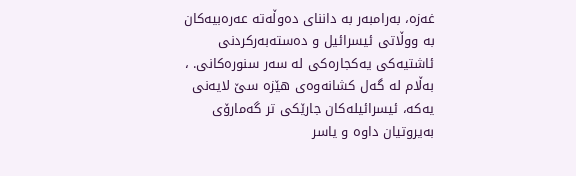غه‌زه‌، به‌رامبه‌ر به‌ دانناى ده‌وڵه‌ته‌ عه‌ره‌بیه‌کان به‌ ووڵاتى ئیسرائیل و ده‌سته‌به‌رکردنى ئاشتیه‌کى یه‌کجاره‌کى له‌ سه‌ر سنوره‌کانى. ، به‌ڵام له‌ گه‌ل کشانه‌وه‌ى هێزه‌ سێ لایه‌نی یه‌که‌، ئیسرائیله‌کان جارێکى تر گه‌مارۆى به‌یروتیان داوه‌ و یاسر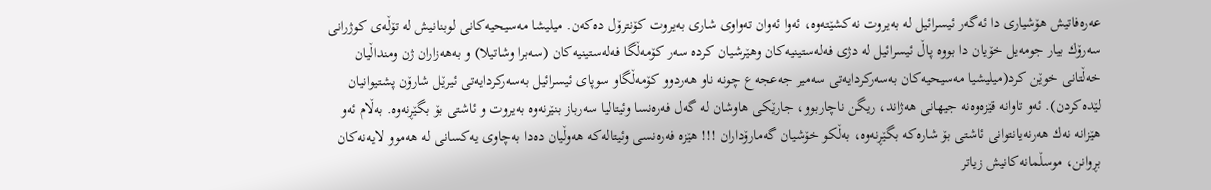عه‌ره‌فاتیش هۆشیارى دا ئه‌گه‌ر ئیسرائیل له‌ به‌یروت نه‌کشێته‌وه‌، ئه‌وا ئه‌وان ته‌واوى شارى به‌یروت کۆنترۆل ده‌که‌ن. میلیشا مه‌سیحیه‌کانى لوبنانیش له‌ تۆڵه‌ى کوژرانى سه‌رۆك بیار جومه‌یل خۆیان دا بووه‌ پاڵ ئیسرائیل له‌ دژى فه‌له‌ستینیه‌کان وهێرشیان کرده‌ سه‌ر کۆمه‌ڵگا فه‌له‌ستینیه‌کان (سه‌برا وشاتیلا) و به‌هه‌زاران ژن ومنداڵیان خه‌ڵتانى خوێن کرد(میلیشیا مه‌سیحیه‌کان به‌سه‌رکردایه‌تى سه‌میر جه‌عجه‌ع چونه‌ ناو هه‌ردوو کۆمه‌ڵگاو سوپاى ئیسرائیل به‌سه‌رکردایه‌تى ئیرێل شارۆن پشتیوانیان لێده‌کردن). ئه‌و تاوانه‌ قێزه‌وه‌نه‌ جیهانى هه‌ژاند، ریگن ناچاربوو، جارێکى هاوشان له‌ گه‌ل فه‌ره‌نسا وئیتالیا سه‌رباز بنێرنه‌وه‌ به‌یروت و ئاشتى بۆ بگێڕنه‌وه‌. به‌ڵام ئه‌و هێزانه‌ نه‌ك هه‌رنه‌یانتوانى ئاشتى بۆ شاره‌که‌ بگێڕنه‌وه‌، به‌ڵکو خۆشیان گه‌مارۆداران !!! هێزه‌ فه‌ره‌نسى وئیتاله‌که‌ هه‌وڵیان ده‌دا به‌چاوى یه‌کسانى له‌ هه‌موو لایه‌نه‌کان بڕوانن، موسڵمانه‌کانیش زیاتر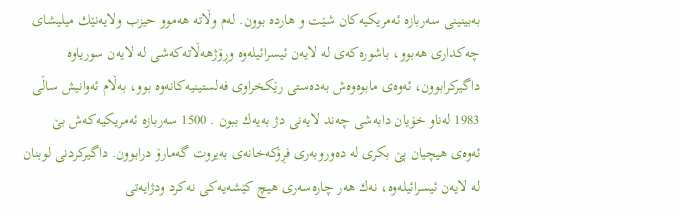به‌بینینى سه‌ربازه‌ ئه‌مریکیه‌کان شێت و هارده‌ بوون. له‌م وڵاته‌ هه‌موو حیزب ولایه‌نێك میلیشاى چه‌کدارى هه‌بوو، باشوره‌که‌ى له‌ لایه‌ن ئیسرائیله‌وه‌ وڕۆژهه‌ڵاته‌که‌شى له‌ لایه‌ن سوریاوه‌ داگیرکرابوون، ئه‌وه‌ى مابوه‌وه‌ش به‌ده‌ستى رێکخراوى فه‌لستینیه‌کانه‌وه‌ بوو، به‌ڵام ئه‌وانیش ساڵى 1983 له‌ناو خۆیان دابه‌شى چه‌ند لایه‌نى دژ به‌یه‌ك ببون . 1500 سه‌ربازه‌ ئه‌مریکیه‌که‌ش بێ ئه‌وه‌ى هیچیان پێ بکرى له‌ ده‌وروبه‌رى فڕۆکه‌خانه‌ى به‌یروت گه‌مارۆ درابوون. داگیرکردنى لوبنان له‌ لایه‌ن ئیسرائیله‌وه‌، نه‌ك هه‌ر چاره‌سه‌رى هیچ کێشه‌یه‌کى نه‌کرد ودژایه‌تى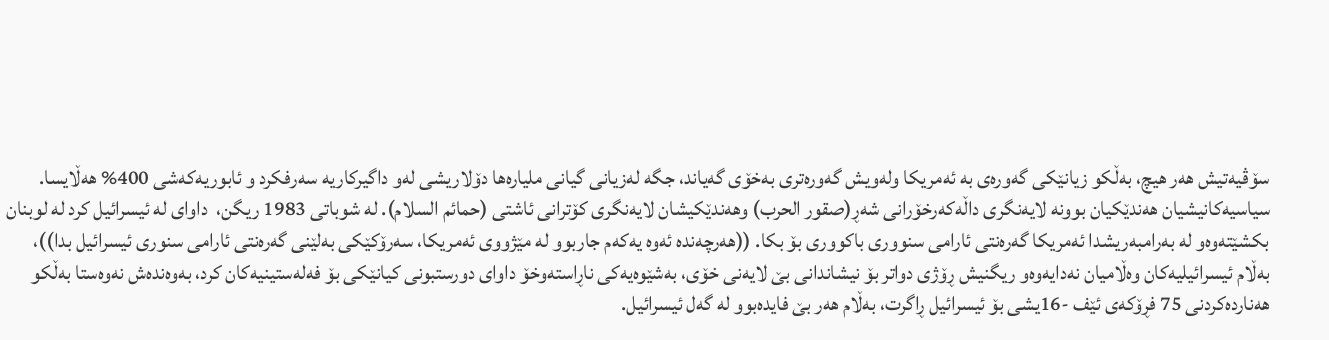سۆڤیه‌تیش هه‌ر هیچ، به‌ڵکو زیانێکى گه‌وره‌ى به‌ ئه‌مریکا وله‌ویش گه‌وره‌ترى به‌خۆى گه‌یاند، جگه‌ له‌زیانى گیانى ملیاره‌ها دۆلاریشى له‌و داگیرکاریه‌ سه‌رفکرد و ئابوریه‌که‌شى 400% هه‌ڵایسا. سیاسیه‌کانیشیان هه‌ندێکیان بوونه‌ لایه‌نگرى داڵه‌که‌رخۆرانى شه‌ڕ(صقور الحرب) وهه‌ندێکیشان لایه‌نگرى کۆترانى ئاشتى (حمائم السلام). له‌ شوباتى 1983 ریگن،  داواى له‌ ئیسرائیل کرد له‌ لوبنان بکشێته‌وه‌و له‌ به‌رامبه‌ریشدا ئه‌مریکا گه‌ره‌نتى ئارامى سنوورى باکوورى بۆ بکا. ((هه‌رچه‌نده‌ ئه‌وه‌ یه‌که‌م جاربوو له‌ مێژووى ئه‌مریکا، سه‌رۆکێکى به‌لێنى گه‌ره‌نتى ئارامى سنورى ئیسرائیل بدا))، به‌ڵام ئیسرائیلیه‌کان وه‌ڵامیان نه‌دایه‌وه‌و ريگنیش ڕۆژى دواتر بۆ نیشاندانى بێ لایه‌نى خۆى، به‌شێوه‌یه‌کى ناڕاسته‌وخۆ داواى دورستبونى کیانێكى بۆ فه‌له‌ستینیه‌کان کرد، به‌وه‌نده‌ش نه‌وه‌ستا به‌ڵکو هه‌نارده‌کردنى 75 فڕۆکه‌ى ئێف -16یشى بۆ ئیسرائیل ڕاگرت، به‌ڵام هه‌ر بێ فایده‌بوو له‌ گه‌ل ئیسرائیل.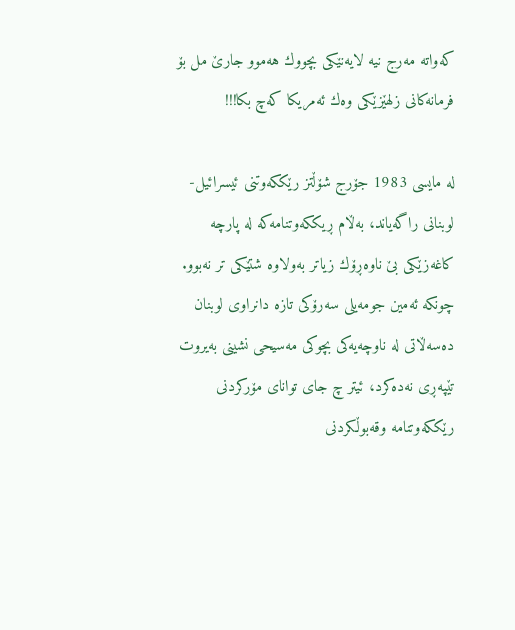که‌واته‌ مه‌رج نیه‌ لایه‌نێکى بچووك هه‌موو جارێ مل بۆ فرمانه‌کانى زلهێزێکى وه‌ك ئه‌مریکا که‌چ بکا!!!

له‌ مایسى 1983 جۆرج شۆڵتز رێککه‌وتنى ئیسرائیل-لوبنانى راگه‌یاند، به‌ڵام ڕیککه‌وتنامه‌که‌ له‌ پارچه‌ کاغه‌زێكى بێ ناوه‌ڕۆك زیاتر به‌ولاوه‌ شتێكى تر نه‌بوو. چونکه‌ ئه‌مین جومه‌یلى سه‌رۆکى تازه‌ دانراوى لوبنان ده‌سه‌ڵاتى له‌ ناوچه‌یه‌کى بچوکى مه‌سیحى نشینى به‌یروت تێپه‌ڕى نه‌ده‌کرد، ئیتر چ جاى تواناى مۆرکردنى رێککه‌وتنامه‌ وقه‌بوڵکردنى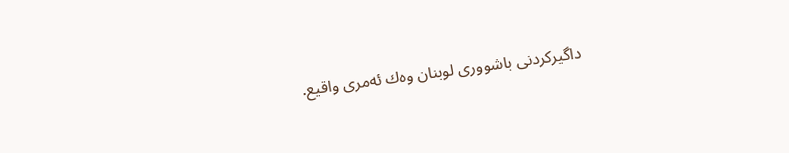داگیرکردنى باشوورى لوبنان وه‌ك ئه‌مرى واقیع.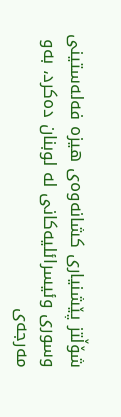شۆڵتز پێشنیارى کشانه‌وه‌ى هیزه‌ فه‌له‌ستینى وسورى وئیسرائلیه‌کانى له‌ لوبنان ده‌کرد، به‌و مه‌رجه‌ى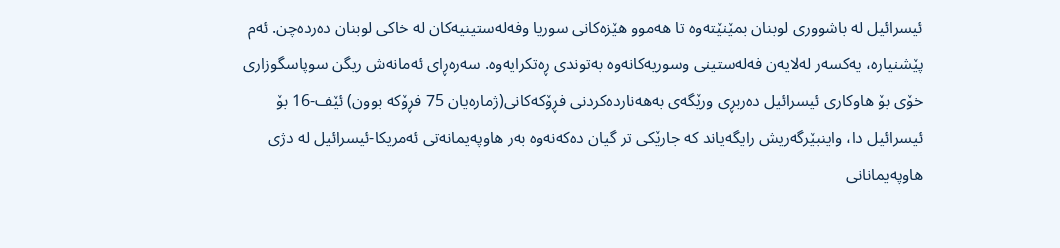ئیسرائیل له‌ باشوورى لوبنان بمێنێته‌وه‌ تا هه‌موو هێزه‌کانى سوریا وفه‌له‌ستینیه‌کان له‌ خاکى لوبنان ده‌رده‌چن. ئه‌م پێشنیاره‌، یه‌کسه‌ر له‌لایه‌ن فه‌له‌ستینى وسوریه‌کانه‌وه‌ به‌توندى ڕه‌تکرایه‌وه‌. سه‌ره‌ڕاى ئه‌مانه‌ش ریگن سوپاسگوزارى خۆى بۆ هاوکارى ئیسرائیل ده‌ربڕى ورێگه‌ى به‌هه‌نارده‌کردنى فڕۆکه‌کانى(ژماره‌یان 75 فڕۆکه‌ بوون) ئێف-16 بۆ ئیسرائیل دا، واینبێرگه‌ریش رایگه‌یاند که‌ جارێکى تر گیان ده‌که‌نه‌وه‌ به‌ر هاوپه‌یمانه‌تى ئه‌مریکا-ئیسرائیل له‌ دژى هاوپه‌یمانانى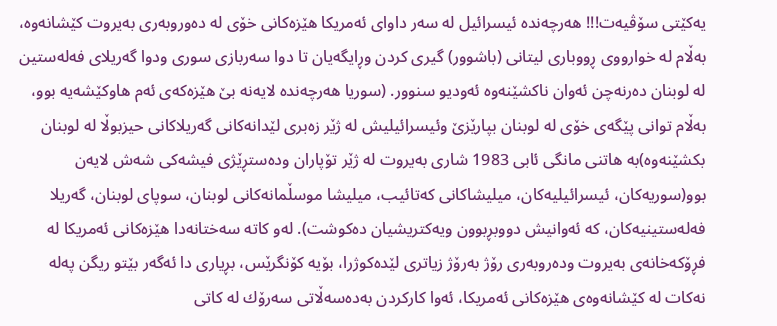یه‌کێتى سۆڤیه‌ت!!! هه‌رچه‌نده‌ ئیسرائیل له‌ سه‌ر داواى ئه‌مریکا هێزه‌کانى خۆى له‌ ده‌وروبه‌رى به‌یروت کێشانه‌وه‌، به‌ڵام له‌ خوارووى ڕووبارى لیتانى (باشوور) گيرى کردن وڕایگه‌یان تا دوا سه‌ربازى سورى ودوا گه‌ریلاى فه‌له‌ستین له‌ لوبنان ده‌رنه‌چن ئه‌وان ناکشێنه‌وه‌ ئه‌ودیو سنوور. (سوریا هه‌رچه‌نده لایه‌نه‌ بێ هێزه‌که‌ى ئه‌م هاوکێشه‌یه‌ بوو، به‌ڵام توانى پێگه‌ى خۆى له‌ لوبنان بپارێزێ وئیسرائیلیش له‌ ژێر زه‌برى لێدانه‌کانى گه‌ریلاکانى حیزبوڵا له‌ لوبنان بکشێنه‌وه‌)به‌ هاتنى مانگى ئابى 1983 شارى به‌یروت له‌ ژێر تۆپاران وده‌ستڕێژى فيشه‌کى شه‌ش لایه‌ن بوو(سوریه‌کان، ئیسرائیلیه‌کان، میلیشاکانى که‌تائیب، ميليشا موسڵمانه‌کانى لوبنان، سوپاى لوبنان، گه‌ریلا فه‌له‌ستینیه‌کان، که‌ ئه‌وانیش دووبڕبوون ویه‌کتریشیان ده‌کوشت). له‌و کاته‌ سه‌ختانه‌دا هێزه‌کانى ئه‌مریکا له‌ فڕۆکه‌خانه‌ى به‌یروت وده‌روبه‌رى رۆژ به‌رۆژ زیاترى لێده‌کوژرا، بۆیه‌ کۆنگرێس، بڕیارى دا ئه‌گه‌ر بێتو ریگن په‌له‌ نه‌کات له‌ کێشانه‌وه‌ى هێزه‌کانى ئه‌مریکا، ئه‌وا کارکردن به‌ده‌سه‌ڵاتى سه‌رۆك له‌ کاتى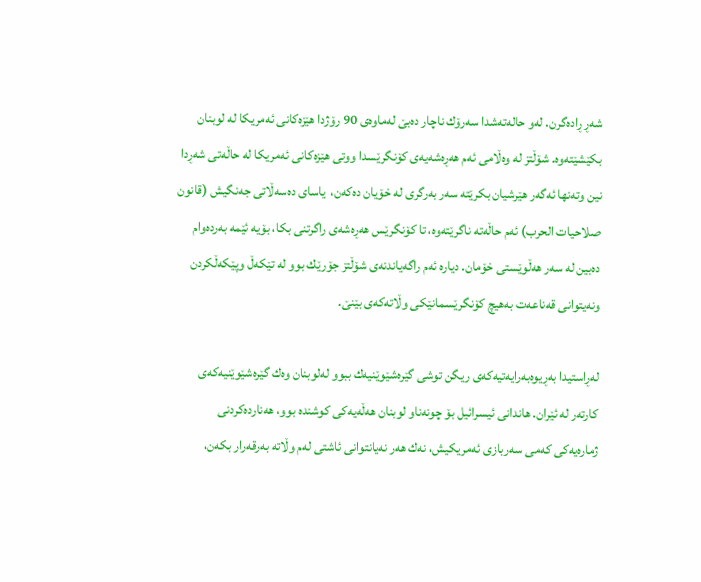شه‌ڕ ڕاده‌گرن. له‌و حاله‌ته‌شدا سه‌رۆك ناچار ده‌بێ له‌ماوه‌ى 90 رۆژدا هێزه‌کانى ئه‌مریکا له‌ لوبنان بکێشێته‌وه‌. شۆڵتز له‌ وه‌ڵامى ئه‌م هه‌ڕه‌شه‌یه‌ى کۆنگرێسدا ووتى هێزه‌کانى ئه‌مریکا له‌ حاڵه‌تى شه‌ڕدا نین وته‌نها ئه‌گه‌ر هێرشیان بکرێته‌ سه‌ر به‌رگرى له‌ خۆیان ده‌که‌ن،  یاساى ده‌سه‌ڵاتى جه‌نگیش (قانون صلاحیات الحرب) ئه‌م حاڵه‌ته‌ ناگرێته‌وه‌، تا کۆنگرێس هه‌ڕه‌شه‌ى راگرتنى بکا، بۆیه‌ ئێمه‌ به‌رده‌وام ده‌بین له‌ سه‌ر هه‌ڵوێستى خۆمان. دیاره‌ ئه‌م راگه‌یاندنه‌ى شۆڵتز جۆرێك بوو له‌ تێکه‌ڵ وپێکه‌ڵکردن ونه‌یتوانى قه‌ناعه‌ت به‌هیچ کۆنگرێسمانێكى وڵاته‌که‌ى بێنێ.

له‌ڕاستیدا به‌ڕیوه‌به‌رایه‌تیه‌که‌ى ریگن توشى گێره‌شێوێنیه‌ك ببوو له‌لوبنان وه‌ك گێره‌شێوێنیه‌که‌ى کارته‌ر له‌ ئێران. هاندانى ئیسرائیل بۆ چونه‌ناو لوبنان هه‌ڵه‌یه‌کى کوشنده‌ بوو، هه‌نارده‌کردنى ژماره‌یه‌کى که‌مى سه‌ربازى ئه‌مریکیش، نه‌ك هه‌ر نه‌یانتوانى ئاشتى له‌م وڵاته‌ به‌رقه‌رار بکه‌ن،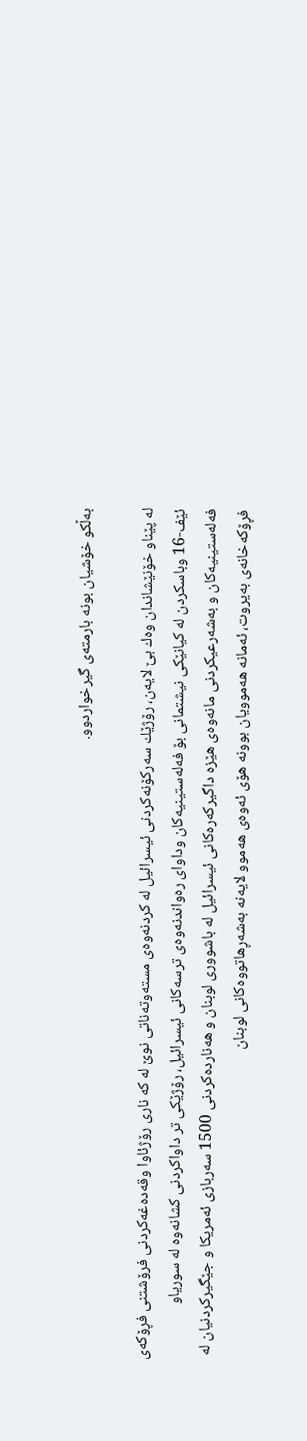به‌ڵکو خۆشیان بونه‌ بارمته‌ى گیرخواردوو.

له‌ پێناو خۆنێشاندان وه‌ك بێ لایه‌ن، رۆژێك سه‌رکۆنه‌کردنى ئیسرائیل له‌ کردنه‌وه‌ى مسته‌وته‌ناتى نوێ له‌ که نارى رۆژئاوا وقه‌ده‌غه‌کردنى فرۆشتنى فڕۆکه‌ى ئێف-16 وباسکردن له‌ کیانێكى نیشتمانى بۆ فه‌له‌ستینیه‌کان وداواى ره‌واندنه‌وه‌ى ترسه‌کانى ئیسرائیل، رۆژێکى تر داواکردنى کشانه‌وه‌ له‌ سوریاو فه‌له‌ستینیه‌کان و به‌شه‌رعیکردنى مانه‌وه‌ى هێزه‌ داگیرکه‌ره‌کانى ئیسرائیل له‌ باشوورى لوبنان و هه‌نارده‌کردنى 1500 سه‌ربازى ئه‌مریکا و جێگیرکردنیان له‌ فڕۆکه‌خانه‌ى به‌یروت، ئه‌مانه‌ هه‌موویان بوونه‌ هۆى ئه‌وه‌ى هه‌موو لایه‌نه‌ به‌شه‌ڕهاتووه‌کانى لوبنان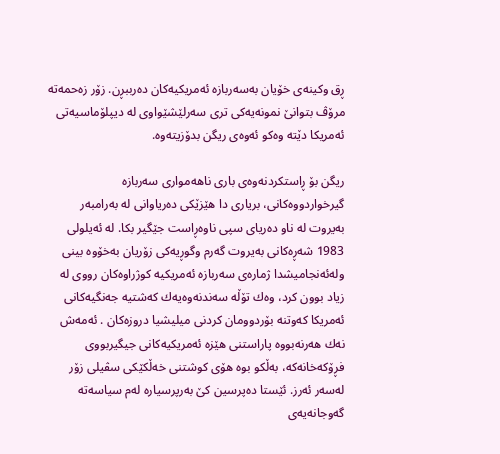ڕق وکینه‌ى خۆیان به‌سه‌ربازه‌ ئه‌مریکیه‌کان ده‌رببڕن. زۆر زه‌حمه‌ته‌ مرۆڤ بتوانێ نمونه‌یه‌کى ترى سه‌رلێشێواوى له‌ دیپلۆماسیه‌تى ئه‌مریکا دێته‌ وه‌کو ئه‌وه‌ى ریگن بدۆزیته‌وه‌.

ریگن بۆ ڕاستکردنه‌وه‌ى بارى ناهه‌موارى سه‌ربازه‌ گیرخواردووه‌کانى، بریارى دا هێزێكى ده‌ریاوانى له‌ به‌رامبه‌ر به‌یروت له‌ ناو ده‌ریاى سپى ناوه‌ڕاست جێگیر بکا. له‌ ئه‌یلولى 1983 شه‌ڕه‌کانى به‌یروت گه‌رم وگوڕیه‌کى زۆریان به‌خۆوه‌ بینى وله‌ئه‌نجامیشدا ژماره‌ى سه‌ربازه‌ ئه‌مریکیه‌ کوژراوه‌کان رووى له‌ زیاد بوون کرد، وه‌ك تۆڵه‌ سه‌ندنه‌وه‌یه‌ك که‌شتیه‌ جه‌نگیه‌کانى ئه‌مریکا که‌وتنه‌ بۆردوومان کردنى میلیشیا دروزه‌کان . ئه‌مه‌ش نه‌ك هه‌رنه‌بووه‌ پاراستنى هێزه‌ ئه‌مریکیه‌کانى جیگیربووى فڕۆکه‌خانه‌که‌، به‌ڵکو بوه‌ هۆى کوشتنى خه‌ڵکێکى سڤيلى زۆر له‌سه‌ر ئه‌رز. ئێستا ده‌پرسین کێ به‌رپرسیاره‌ له‌م سیاسه‌ته‌ گه‌وجانه‌یه‌ى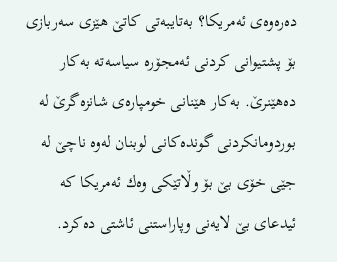ده‌ره‌وه‌ى ئه‌مریکا؟ به‌تایبه‌تى کاتێ هێزى سه‌ربازى بۆ پشتیوانى کردنى ئه‌مجۆره‌ سیاسه‌ته‌ به‌کار ده‌هێنرێ. به‌کار هێنانى خومپاره‌ى شانزه‌گرێ له‌ بوردومانکردنى گونده‌کانى لوبنان له‌وه‌ ناچێ له‌ جێى خۆى بێ بۆ وڵاتێكى وه‌ك ئه‌مریکا که‌ ئیدعاى بێ لایه‌نى وپاراستنى ئاشتى ده‌کرد.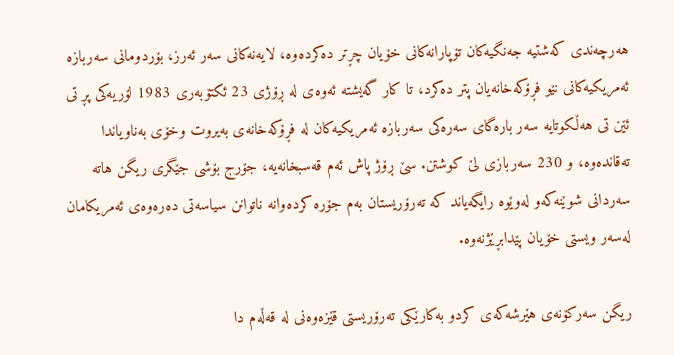هه‌رچه‌ندى که‌شتیه‌ جه‌نگیه‌کان تۆپارانه‌کانى خۆیان چڕتر ده‌کرده‌وه‌، لایه‌نه‌کانى سه‌ر ئه‌رز، بۆردومانى سه‌ربازه‌ ئه‌مریکیه‌کانى نێو فڕۆکه‌خانه‌یان پتر ده‌کرد، تا کار گه‌یشته‌ ئه‌وه‌ى له‌ ڕۆژى 23 ئکتۆبه‌رى 1983 لۆریه‌کى پڕ تى ئێن تى هه‌ڵکوتایه‌ سه‌ر باره‌گاى سه‌ره‌کى سه‌ربازه‌ ئه‌مریکیه‌کان له‌ فڕۆکه‌خانه‌ى به‌یروت وخۆى به‌ناویاندا ته‌قانده‌وه‌، و 230 سه‌ربازى لێ کوشتن. سێ ڕۆژ پاش ئه‌م قه‌سبخانه‌یه‌، جۆرج بۆشى جێگرى ریگن هاته‌ سه‌ردانى شوێنه‌که‌و له‌وێوه‌ رایگه‌یاند که‌ ته‌رۆریستان به‌م جۆره‌ کرده‌وانه‌ ناتوانن سیاسه‌تى ده‌ره‌وه‌ى ئه‌مریکامان له‌سه‌ر ویستى خۆیان پێدابڕێژنه‌وه‌.

ریگن سه‌رکۆنه‌ى هێرشه‌که‌ى کردو به‌کارێکى ته‌رۆریستى قێزه‌وه‌نى له‌ قه‌ڵه‌م دا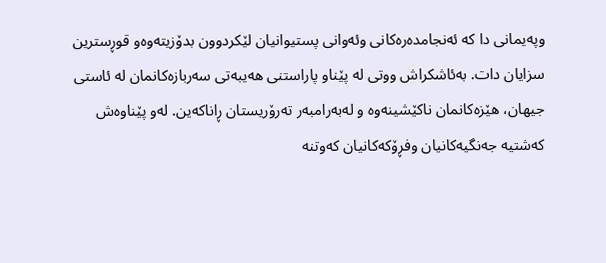وپه‌یمانى دا که‌ ئه‌نجامده‌ره‌کانى وئه‌وانى پستیوانیان لێکردوون بدۆزیته‌وه‌و قوڕسترین سزایان دات. به‌ئاشکراش ووتى له‌ پێناو پاراستنى هه‌یبه‌تى سه‌ربازه‌کانمان له‌ ئاستى جیهان، هێزه‌کانمان ناکێشینه‌وه‌ و له‌به‌رامبه‌ر ته‌رۆریستان ڕاناکه‌ین. له‌و پێناوه‌ش که‌شتیه‌ جه‌نگیه‌کانیان وفڕۆکه‌کانیان که‌وتنه‌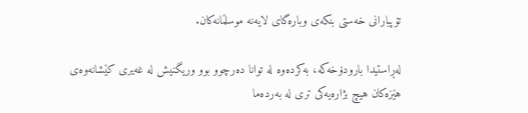تۆپبارانى خه‌ستى بنکه‌ى وباره‌گاى لایه‌نه‌ موسڵمانه‌کان.

له‌ڕاستیدا بارودۆخه‌که‌، به‌کرده‌وه‌ له‌ توانا ده‌رچوو بوو وریگنیش له‌ غه‌یرى کێشانه‌وه‌ى هێزه‌کان هیچ بژاره‌یه‌کى ترى له‌ به‌رده‌ما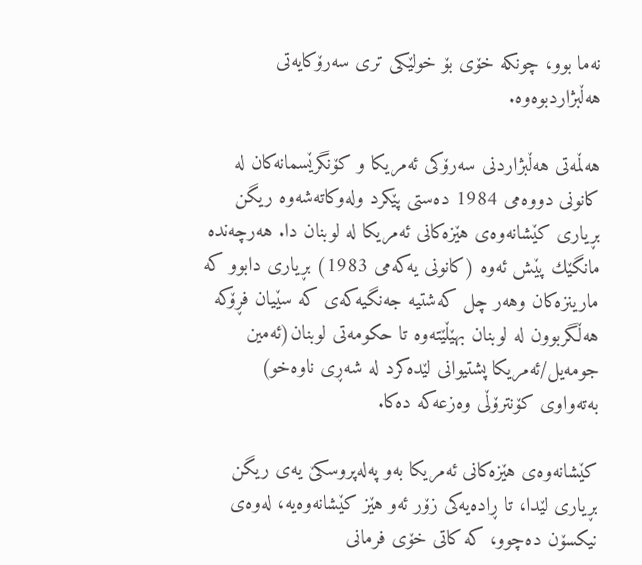نه‌ما بوو، چونکه‌ خۆى بۆ خولێکى ترى سه‌رۆکایه‌تى هه‌ڵبژاردبوه‌وه‌.

هه‌ڵمه‌تى هه‌ڵبژاردنى سه‌رۆکى ئه‌مریکا و کۆنگرێسمانه‌کان له‌ کانونى دووه‌مى 1984 ده‌ستى پێکرد وله‌وکاته‌شه‌وه‌ ریگن بڕیارى کێشانه‌وه‌ى هێزه‌کانى ئه‌مریکا له‌ لوبنان دا. هه‌رچه‌نده‌ مانگێك پێش ئه‌وه‌ (کانونى یه‌که‌مى 1983) بڕیارى دابوو که‌ مارینزه‌کان وهه‌ر چل که‌شتیه‌ جه‌نگیه‌که‌ى که‌ سێیان فڕۆکه‌ هه‌ڵگربوون له‌ لوبنان بهێڵێته‌وه‌ تا حکومه‌تى لوبنان(ئه‌مین جومه‌یل/ئه‌مریکا پشتیوانى لێده‌کرد له‌ شه‌ڕى ناوه‌خو) به‌ته‌واوى کۆنترۆڵى وه‌زعه‌که‌ ده‌کا.

کێشانه‌وه‌ى هێزه‌کانى ئه‌مریکا به‌و په‌له‌پروسکێ یه‌ى ریگن بڕیارى لێدا، تا ڕاده‌یه‌کى زۆر ئه‌و هێز کێشانه‌وه‌یه‌، له‌وه‌ى نیکسۆن ده‌چوو، که‌ کاتى خۆى فرمانى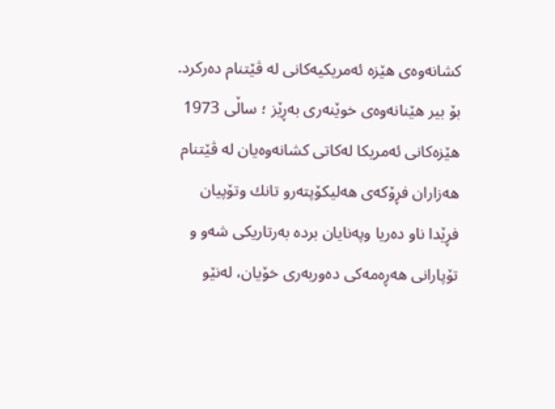کشانه‌وه‌ى هێزه‌ ئه‌مریکیه‌کانى له‌ ڤێتنام ده‌رکرد. بۆ بیر هێنانه‌وه‌ى خوێنه‌رى به‌ڕێز ؛ ساڵى 1973 هێزه‌کانى ئه‌مریکا له‌کاتى کشانه‌وه‌یان له‌ ڤێتنام هه‌زاران فڕۆکه‌ى هه‌لیکۆپته‌رو تانك وتۆپیان فڕێدا ناو ده‌ریا وپه‌نایان برده‌ به‌رتاریکى شه‌و و تۆپارانى هه‌ڕه‌مه‌کى ده‌وربه‌رى خۆیان، له‌نێو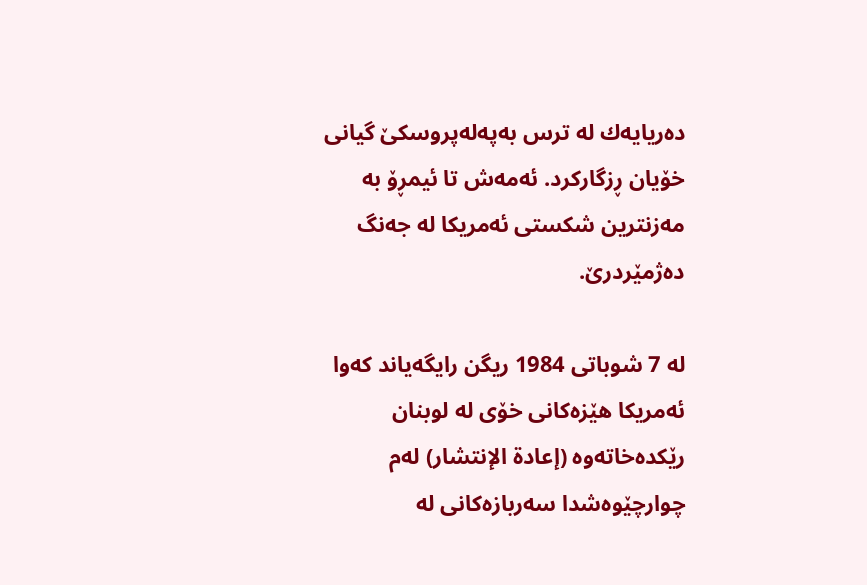ده‌ریایه‌ك له‌ ترس به‌په‌له‌پروسکێ گیانى خۆیان ڕزگارکرد. ئه‌مه‌ش تا ئیمڕۆ به‌ مه‌زنترين شکستى ئه‌مریکا له‌ جه‌نگ ده‌ژمێردرێ.

له‌ 7 شوباتى 1984 ریگن رایگه‌یاند که‌وا ئه‌مریکا هێزه‌کانى خۆى له‌ لوبنان رێکده‌خاته‌وه‌ (إعادة الإنتشار) له‌م چوارچێوه‌شدا سه‌ربازه‌کانى له‌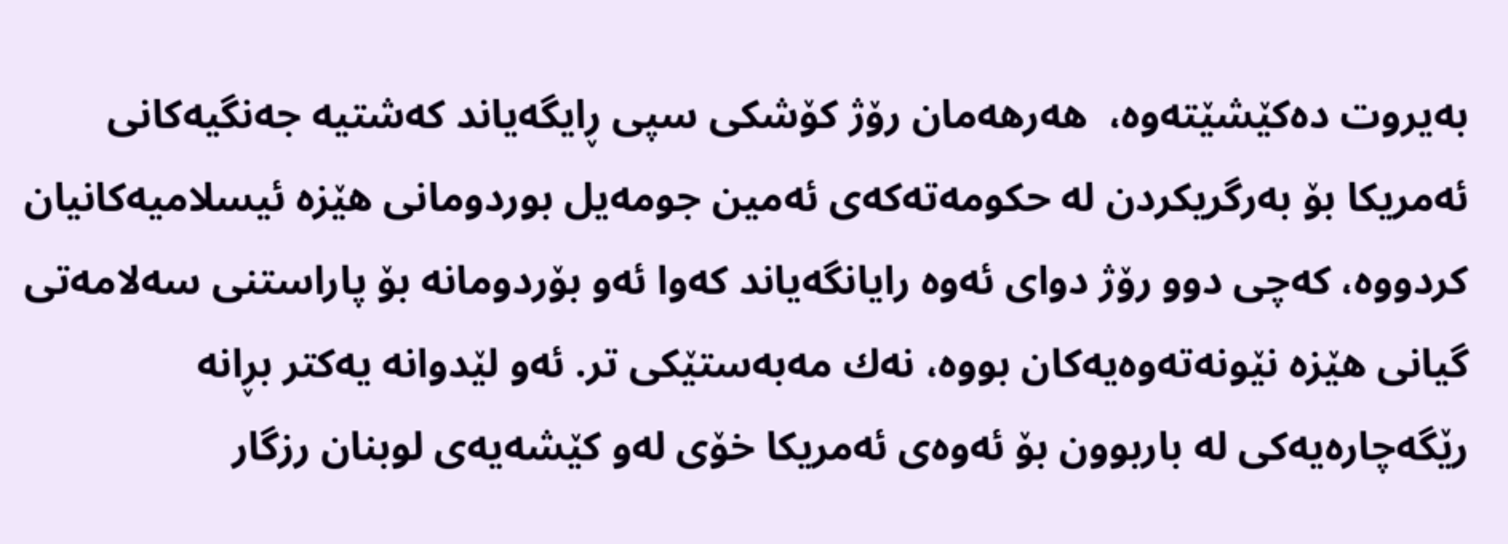به‌یروت ده‌کێشێته‌وه‌،  هه‌رهه‌مان رۆژ کۆشکى سپى ڕایگه‌یاند که‌شتیه‌ جه‌نگیه‌کانى ئه‌مریکا بۆ به‌رگریکردن له‌ حکومه‌ته‌که‌ى ئه‌مین جومه‌یل بوردومانى هێزه‌ ئیسلامیه‌کانیان کردووه‌، که‌چى دوو رۆژ دواى ئه‌وه‌ رایانگه‌یاند که‌وا ئه‌و بۆردومانه‌ بۆ پاراستنى سه‌لامه‌تى گیانى هێزه‌ نێونه‌ته‌وه‌یه‌کان بووه‌، نه‌ك مه‌به‌ستێکى تر. ئه‌و لێدوانه‌ یه‌کتر بڕانه‌ رێگه‌چاره‌یه‌کى له‌ باربوون بۆ ئه‌وه‌ى ئه‌مریکا خۆى له‌و کێشه‌یه‌ى لوبنان رزگار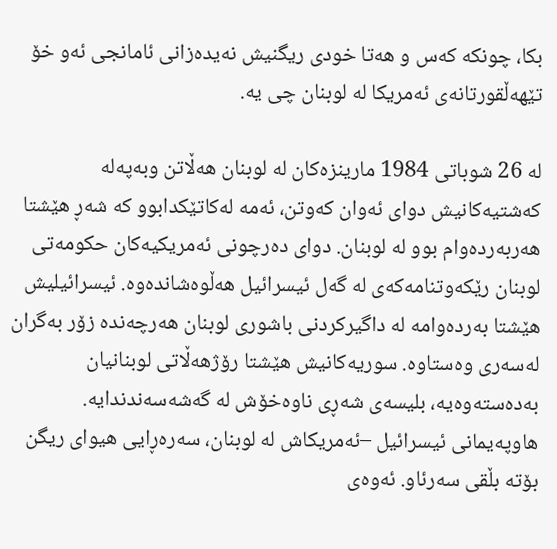بکا، چونکه‌ که‌س و هه‌تا خودى ریگنیش نه‌یده‌زانى ئامانجى ئه‌و خۆ تێهه‌ڵقورتانه‌ى ئه‌مریکا له‌ لوبنان چى یه‌.

له‌ 26 شوباتى 1984 مارینزه‌کان له‌ لوبنان هه‌ڵاتن وبه‌په‌له‌ که‌شتیه‌کانیش دواى ئه‌وان که‌وتن، ئه‌مه‌ له‌کاتێکدابوو که‌ شه‌ڕ هێشتا هه‌ربه‌رده‌وام بوو له‌ لوبنان. دواى ده‌رچونى ئه‌مریکیه‌کان حکومه‌تى لوبنان رێکه‌وتنامه‌که‌ى له‌ گه‌ل ئیسرائیل هه‌ڵوه‌شانده‌وه‌. ئیسرائیلیش هێشتا به‌رده‌وامه‌ له‌ داگیرکردنى باشورى لوبنان هه‌رچه‌نده‌ زۆر به‌گران له‌سه‌رى وه‌ستاوه‌. سوریه‌کانیش هێشتا رۆژهه‌ڵاتى لوبنانیان به‌ده‌سته‌وه‌یه‌، بلیسه‌ى شه‌ڕى ناوه‌خۆش له‌ گه‌شه‌سه‌ندندایه‌. هاوپه‌یمانى ئیسرائیل –ئه‌مریکاش له‌ لوبنان، سه‌ره‌ڕایی هیواى ریگن بۆته‌ بڵقى سه‌رئاو. ئه‌وه‌ى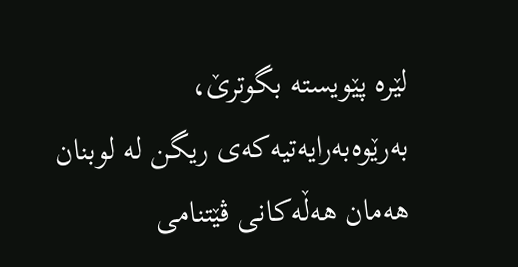لێره‌ پێویسته‌ بگوترێ، به‌رێوه‌به‌رایه‌تیه‌که‌ى ریگن له‌ لوبنان هه‌مان هه‌ڵه‌کانى ڤێتنامى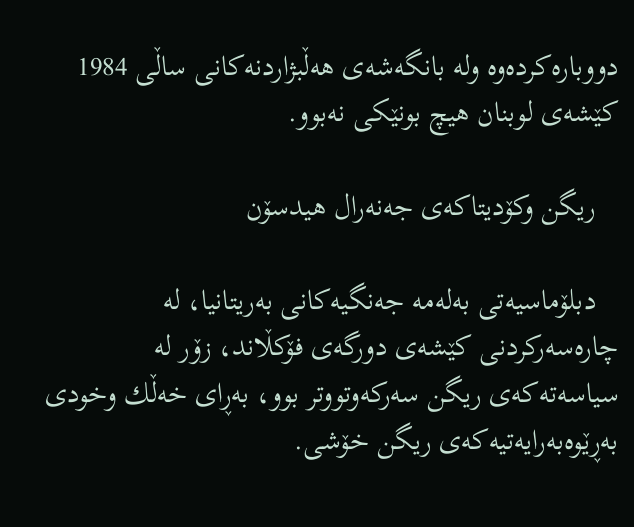دووباره‌کرده‌وه‌ وله‌ بانگه‌شه‌ى هه‌ڵبژاردنه‌کانى ساڵى 1984 کێشه‌ى لوبنان هیچ بونێکى نه‌بوو.

   ریگن وکۆدیتاکه‌ى جه‌نه‌رال هیدسۆن

   دبلۆماسیه‌تى به‌له‌مه‌ جه‌نگیه‌کانى به‌ریتانیا، له‌ چاره‌سه‌رکردنى کێشه‌ى دورگه‌ى فۆکڵاند، زۆر له‌ سیاسه‌ته‌که‌ى ریگن سه‌رکه‌وتووتر بوو، به‌ڕاى خه‌ڵك وخودى به‌ڕێوه‌به‌رایه‌تیه‌که‌ى ریگن خۆشى.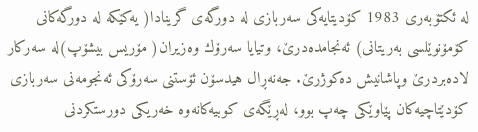له‌ ئکتۆبه‌رى 1983 کۆدیتایه‌کى سه‌ربازى له‌ دورگه‌ى گرینادا( یه‌کێکه‌ له‌ دورگه‌کانى کۆمۆنوێلسى به‌ریتانى) ئه‌نجامده‌درێ، وتیایا سه‌رۆك وه‌زیران( مۆریس بیشۆپ)له‌ سه‌رکار لاده‌بردرێ وپاشانیش ده‌کوژرێ. جه‌نه‌ڕال هیدسۆن ئۆستنى سه‌رۆکى ئه‌نجومه‌نى سه‌ربازى کۆدێتاچیه‌کان پێاوێكى چه‌پ بوو، له‌ڕێگه‌ى کوبیه‌کانه‌وه‌ خه‌ریکى دورستکردنى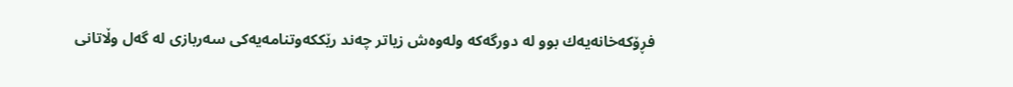فڕۆکه‌خانه‌یه‌ك بوو له‌ دورگه‌که‌ وله‌وه‌ش زیاتر چه‌ند رێککه‌وتنامه‌یه‌کى سه‌ربازى له‌ گه‌ل وڵاتانى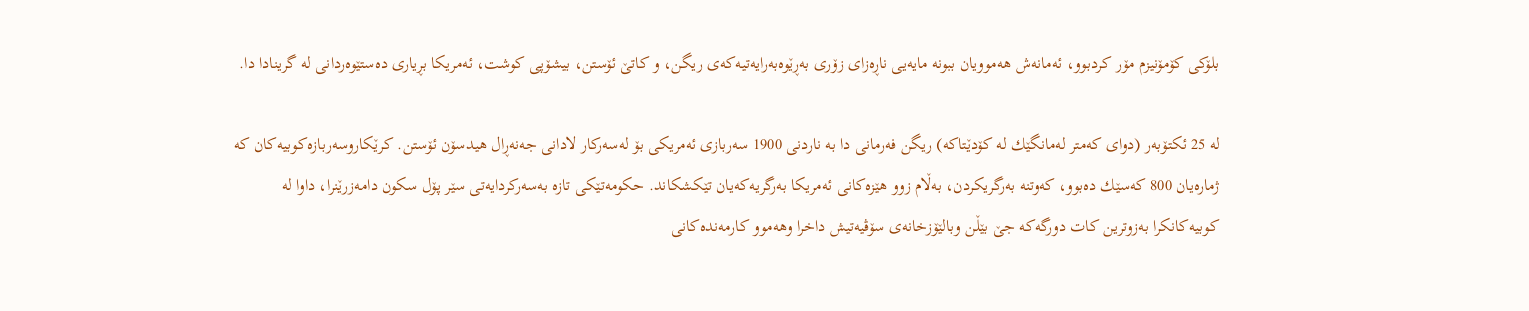بلۆکى کۆمۆنیزم مۆر کردبوو، ئه‌مانه‌ش هه‌موویان ببونه‌ مایه‌یی ناڕه‌زای زۆرى به‌ڕێوه‌به‌رایه‌تیه‌که‌ى ریگن، و کاتێ ئۆستن، بیشۆپى کوشت، ئه‌مریکا بڕیارى ده‌ستێوه‌ردانى له‌ گرینادا دا.

له‌ 25 ئکتۆبه‌ر (دواى که‌متر له‌مانگێك له‌ کۆدێتاکه‌) ریگن فه‌رمانى دا به‌ ‌ناردنى 1900 سه‌ربازى ئه‌مریکى بۆ له‌سه‌رکار لادانى جه‌نه‌ڕال هیدسۆن ئۆستن. کرێکاروسه‌ربازه‌کوبیه‌کان که‌ ژماره‌یان 800 که‌سێك ده‌بوو، که‌وتنه‌ به‌رگریکردن، به‌ڵام زوو هێزه‌کانى ئه‌مریکا به‌رگریه‌که‌یان تێکشکاند. حکومه‌تێكى تازه‌ به‌سه‌رکردایه‌تى سێر پۆل سکون دامه‌زرێنرا، داوا له‌ کوبیه‌کانکرا به‌زوترین کات دورگه‌که‌ جێ بێڵن وبالێۆزخانه‌ى سۆڤیه‌تیش داخرا وهه‌موو کارمه‌نده‌کانى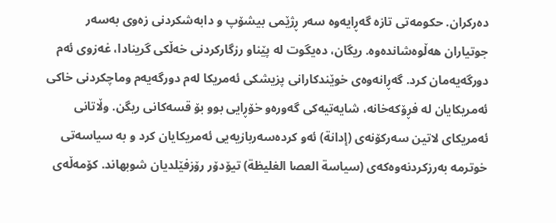ده‌رکران. حکومه‌تى تازه‌ گه‌ڕایه‌وه‌ سه‌ر ڕژێمى بیشۆپ و دابه‌شکردنى زه‌وى به‌سه‌ر جوتیاران هه‌ڵوه‌شانده‌وه‌. ریگان، ده‌یگوت له‌ پێناو رزگارکردنى خه‌ڵکى گرینادا، غه‌زوى ئه‌م دورگه‌یه‌مان کرد. گه‌ڕانه‌وه‌ى خوێندکارانى پزیشکى ئه‌مریکا له‌م دورگه‌یه‌م وماچکردنى خاکى ئه‌مریکایان له‌ فڕۆکه‌خانه‌، شایه‌تیه‌کى گه‌وره‌و خۆڕایی بوو بۆ قسه‌کانى ریگن. وڵاتانى ئه‌مریکاى لاتین سه‌رکۆنه‌ى (إدانة) ئه‌و کرده‌سه‌ربازیه‌یى ئه‌مریکایان کرد و به‌ سیاسه‌تى خوترمه‌ به‌رزکردنه‌وه‌که‌ى (سیاسة العصا الغليظة) تیۆدۆر رۆزفێلدیان شوبهاند. کۆمه‌ڵه‌ى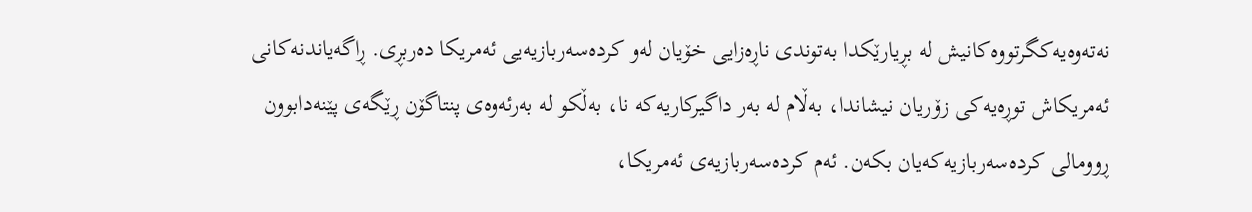نه‌ته‌وه‌یه‌کگرتووه‌کانیش له‌ بڕیارێکدا به‌توندى ناڕه‌زایی خۆیان له‌و کرده‌سه‌ربازیه‌یی ئه‌مریکا ده‌ربڕى. ڕاگه‌یاندنه‌کانى ئه‌مریکاش توڕه‌یه‌کى زۆریان نیشاندا، به‌ڵام له‌ به‌ر داگیرکاریه‌که‌ نا، به‌ڵکو له‌ به‌رئه‌وه‌ى پنتاگۆن ڕێگه‌ى پێنه‌دابوون ڕوومالى کرده‌سه‌ربازیه‌که‌یان بکه‌ن. ئه‌م کرده‌سه‌ربازیه‌ى ئه‌مریکا،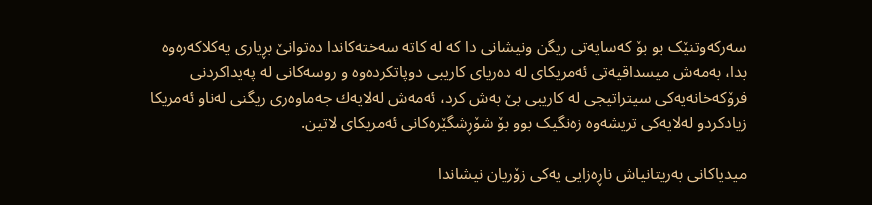سه‌رکه‌وتنێک بو بۆ که‌سایه‌تى ریگن ونیشانى دا که‌ له‌ کاته‌ سه‌خته‌کاندا ده‌توانێ بڕیارى یه‌کلاکه‌ره‌وه‌ بدا، به‌مه‌ش میسداقیه‌تى ئه‌مریکاى له‌ ده‌ریاى کاریبى دوپاتکرده‌وه‌ و روسه‌کانى له‌ په‌یداکردنى فرۆکه‌خانه‌یه‌کى سیتراتیجى له‌ کاریبى بێ به‌ش کرد، ئه‌مه‌ش له‌لایه‌ك جه‌ماوه‌رى ریگنى له‌ناو ئه‌مریکا زیادکردو له‌لایه‌کى تریشه‌وه‌ زه‌نگیک بوو بۆ شۆڕشگێره‌کانى ئه‌مریکاى لاتین.

میدیاکانى به‌ریتانیاش ناڕه‌زایی یه‌کى زۆریان نیشاندا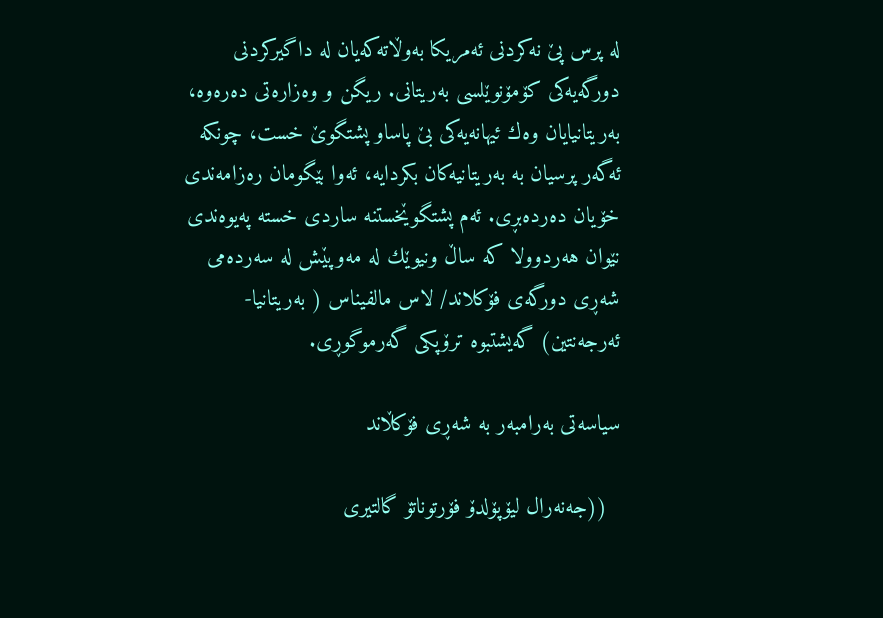له‌ پرس پێ نه‌کردنى ئه‌مریکا به‌وڵاته‌که‌یان له‌ داگیرکردنى دورگه‌یه‌كى کۆمۆنوێلسى به‌ریتانى. ریگن و وه‌زاره‌تى ده‌ره‌وه‌، به‌ریتانیایان وه‌ك ئیهانه‌یه‌کى بێ پاساو پشتگوێ خست، چونکه‌ ئه‌گه‌ر پرسیان به‌ به‌ریتانیه‌کان بکردایه‌، ئه‌وا بێگومان ره‌زامه‌ندى خۆیان ده‌رده‌بڕى. ئه‌م پشتگوێخستنه ساردى خسته‌ په‌یوه‌ندی نێوان هه‌ردوولا که‌ ساڵ ونیوێك له‌ مه‌وپێش له‌ سه‌رده‌مى شه‌ڕى دورگه‌ى فۆکلاند/ لاس مالفیناس ( به‌ریتانیا- ئه‌رجه‌نتین) گه‌یشتبوه‌ ترۆپکى گه‌رموگوڕى.

سياسه‌تى به‌رامبه‌ر به‌ شه‌ڕى فۆکڵاند

  ((جه‌نه‌رال لیۆپۆلدۆ فۆرتوناتۆ گالتیرى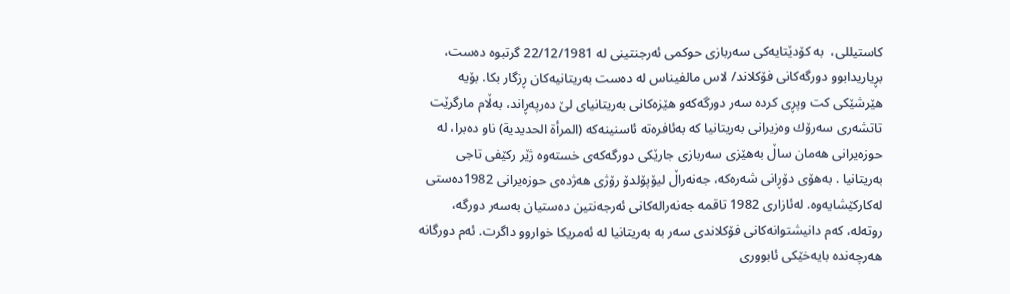کاستیللى،  به‌ کۆدێتایه‌کى سه‌ربازى حوکمى ئه‌رجنتینى له‌ 22/12/1981 گرتبوه‌ ده‌ست، بڕیاریدابوو دورگه‌کانى فۆکلاند/ لاس مالفیناس له‌ ده‌ست به‌ریتانیه‌کان ڕزگار بکا. بۆیه‌ هێرشێکى کت وپڕى کرده‌ سه‌ر دورگه‌که‌و هێزه‌کانى به‌ریتانیاى لێ ده‌رپه‌ڕاند، به‌ڵام مارگرێت تاتشه‌رى سه‌رۆك وه‌زیرانى به‌ریتانیا که‌ به‌ئافره‌ته‌ ئاسنینه‌که‌ (المرأة الحديدية) ناو ده‌برا، له‌ حوزه‌یرانى هه‌مان ساڵ به‌هێزى سه‌ربازى جارێکى دورگه‌که‌ى خسته‌وه‌ ژێر رکێفى تاجى به‌ریتانیا . به‌هۆى دۆڕانى شه‌ره‌که‌، جه‌نه‌راڵ لیۆپۆلدۆ رۆژى هه‌ژده‌ى حوزه‌یرانى 1982ده‌ستى له‌کارکێشایه‌وه‌. له‌ئازارى 1982 تاقمه‌ جه‌نه‌راله‌کانى ئه‌رجه‌نتین ده‌ستیان به‌سه‌ر دورگه، روته‌له‌، که‌م دانیشتوانه‌کانى فۆکلاندى سه‌ر به‌ به‌ریتانیا له‌ ئه‌مریکا خواروو داگرت. ئه‌م دورگانه‌ هه‌رچه‌نده‌ بایه‌خێکى ئابوورى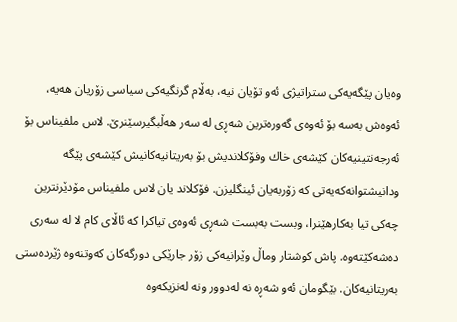وه‌یان‌ پێگه‌یه‌کى ستراتیژى ئه‌و تۆیان نیه‌، به‌ڵام گرنگیه‌کى سیاسى زۆریان هه‌یه‌، ئه‌وه‌ش به‌سه‌ بۆ ئه‌وه‌ى گه‌وره‌ترین شه‌ڕى له‌ سه‌ر هه‌ڵبگیرسێنرێ. لاس ملفیناس بۆ ئه‌رجه‌نتینیه‌کان کێشه‌ی خاك وفۆکلاندیش بۆ به‌ریتانیه‌کانیش کێشه‌ى پێگه‌ ودانیشتوانه‌که‌یه‌تى که‌ زۆربه‌یان ئینگلیزن. فۆکلاند یان لاس ملفیناس مۆدێرنترین چه‌کى تیا به‌کارهێنرا، وبست به‌بست شه‌ڕى ئه‌وه‌ى تیاکرا که‌ ئاڵاى کام لا له‌ سه‌رى ده‌شه‌کێته‌وه‌. پاش کوشتار وماڵ وێرانیه‌کى زۆر جارێکى دورگه‌کان که‌وتنه‌وه‌ ژێرده‌ستى به‌ریتانیه‌کان. بێگومان ئه‌و شه‌ڕه‌ نه‌ له‌دوور ونه‌ له‌نزیکه‌وه‌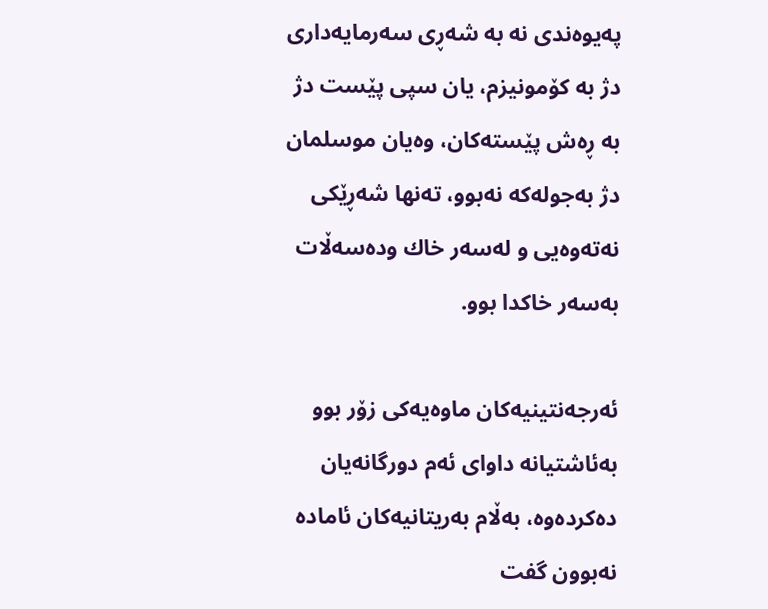په‌یوه‌ندى نه‌ به‌ شه‌ڕى سه‌رمایه‌دارى دژ به‌ کۆمونیزم، یان سپى پێست دژ به‌ ڕه‌ش پێسته‌کان، وه‌یان موسلمان دژ به‌جوله‌که‌ نه‌بوو، ته‌نها شه‌ڕێکى نه‌ته‌وه‌یی و له‌سه‌ر خاك وده‌سه‌ڵات به‌سه‌ر خاکدا بوو.

ئه‌رجه‌نتینیه‌کان ماوه‌یه‌کى زۆر بوو به‌ئاشتیانه‌ داواى ئه‌م دورگانه‌یان ده‌کرده‌وه‌، به‌ڵام به‌ریتانیه‌کان ئاماده‌ نه‌بوون گفت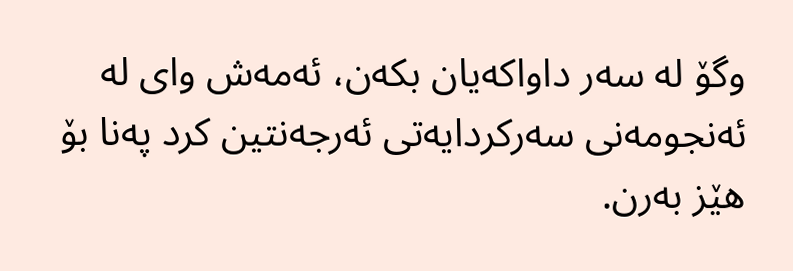وگۆ له‌ سه‌ر داواکه‌یان بکه‌ن، ئه‌مه‌ش واى له‌ ئه‌نجومه‌نى سه‌رکردایه‌تى ئه‌رجه‌نتین کرد په‌نا بۆ هێز به‌رن.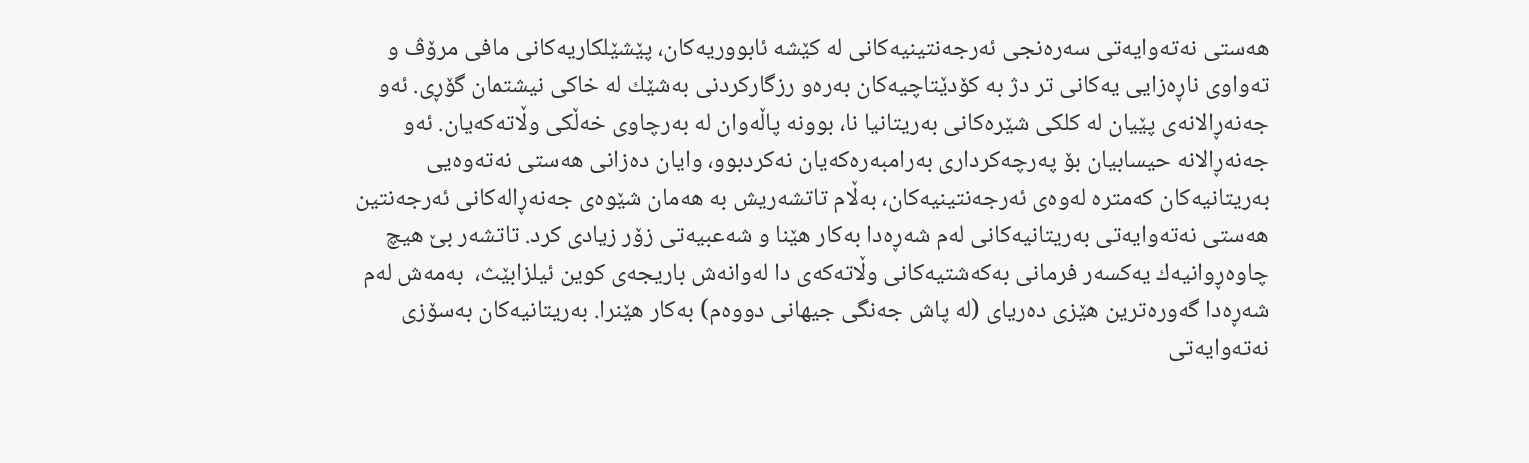هه‌ستى نه‌ته‌وایه‌تى سه‌ره‌نجى ئه‌رجه‌نتینیه‌کانى له‌ کێشه‌ ئابووریه‌کان، پێشێلکاریه‌کانى مافى مرۆڤ و ته‌واوى ناڕه‌زایی یه‌کانى تر دژ به‌ کۆدێتاچیه‌کان به‌ره‌و رزگارکردنى به‌شێك له‌ خاکى نیشتمان گۆڕى. ئه‌و جه‌نه‌ڕالانه‌ى پێیان له‌ کلکى شێره‌کانى به‌ریتانیا نا، بوونه‌ پاڵه‌وان له‌ به‌رچاوى خه‌ڵکى وڵاته‌که‌یان. ئه‌و جه‌نه‌ڕالانه‌ حیسابیان بۆ په‌رچه‌کردارى به‌رامبه‌ره‌که‌یان نه‌کردبوو، وایان ده‌زانى هه‌ستى نه‌ته‌وه‌یی به‌ریتانیه‌کان که‌متره‌ له‌وه‌ى ئه‌رجه‌نتینیه‌کان، به‌ڵام تاتشه‌ریش به‌ هه‌مان شێوه‌ى جه‌نه‌ڕاله‌کانى ئه‌رجه‌نتین هه‌ستى نه‌ته‌وایه‌تى به‌ریتانیه‌کانى له‌م شه‌ڕه‌دا به‌کار هێنا و شه‌عبیه‌تى زۆر زیادى کرد. تاتشه‌ر بێ هیچ چاوه‌ڕوانیه‌ك یه‌کسه‌ر فرمانى به‌که‌شتیه‌کانى وڵاته‌که‌ى دا له‌وانه‌ش باریجه‌ى کوین ئیلزابێث،  به‌مه‌ش له‌م شه‌ڕه‌دا گه‌وره‌ترین هێزى ده‌ریاى (له‌ پاش جه‌نگى جیهانى دووه‌م) به‌کار هێنرا. به‌ریتانیه‌کان به‌سۆزى نه‌ته‌وایه‌تى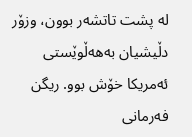له‌ پشت تاتشه‌ر بوون، وزۆر دڵیشیان به‌هه‌ڵوێستى ئه‌مریکا خۆش بوو. ریگن فه‌رمانى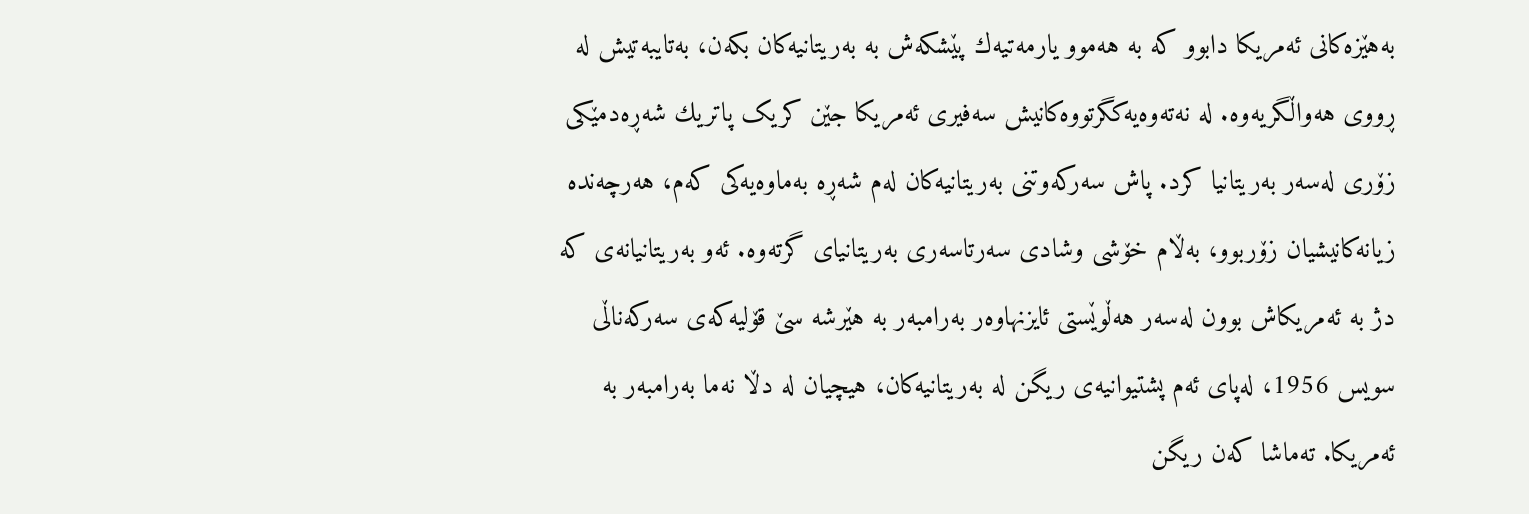به‌هێزه‌کانى ئه‌مریکا دابوو که‌ به‌ هه‌موو یارمه‌تیه‌ك پێشکه‌ش به‌ به‌ریتانیه‌کان بکه‌ن، به‌تایبه‌تیش له‌ ڕووى هه‌واڵگریه‌وه‌. له‌ نه‌ته‌وه‌یه‌کگرتووه‌کانیش سه‌فیرى ئه‌مریکا جێن کریک پاتريك شه‌ڕه‌دمێکى زۆرى له‌سه‌ر به‌ریتانیا کرد. پاش سه‌رکه‌وتنى به‌ریتانیه‌کان له‌م شه‌ڕه‌ به‌ماوه‌یه‌کى که‌م، هه‌رچه‌نده‌ زیانه‌کانیشیان زۆربوو، به‌ڵام خۆشى وشادى سه‌رتاسه‌رى به‌ریتانیاى گرته‌وه‌. ئه‌و به‌ریتانیانه‌ى که‌ دژ به‌ ئه‌مریکاش بوون له‌سه‌ر هه‌ڵوێستى ئایزنهاوه‌ر به‌رامبه‌ر به‌ هێرشه‌ سێ قۆلیه‌که‌ى سه‌رکه‌ناڵى سویس 1956، له‌پاى ئه‌م پشتیوانیه‌ى ریگن له‌ به‌ریتانیه‌کان، هیچیان له‌ دڵا نه‌ما به‌رامبه‌ر به‌ ئه‌مریکا. ته‌ماشا که‌ن ریگن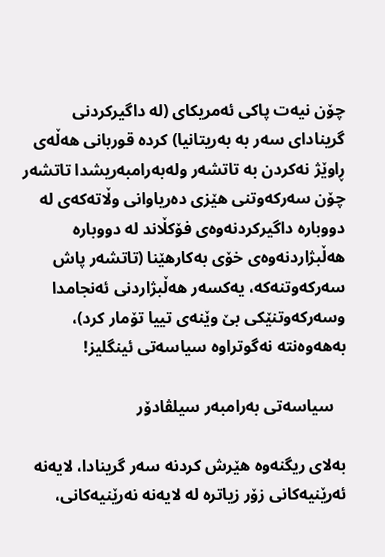چۆن نیه‌ت پاکى ئه‌مریکاى (له‌ داگیرکردنى گریناداى سه‌ر به‌ به‌ریتانیا) کرده‌ قوربانى هه‌ڵه‌ى ڕاوێژ نه‌کردن به‌ تاتشه‌ر وله‌به‌رامبه‌ریشدا تاتشه‌ر چۆن سه‌رکه‌وتنى هێزى ده‌ریاوانى وڵاته‌که‌ى له‌ دووباره‌ داگیرکردنه‌وه‌ى فۆکڵاند له‌ دووباره‌ هه‌ڵبژاردنه‌وه‌ى خۆى به‌کارهێنا (تاتشه‌ر پاش سه‌رکه‌وتنه‌که‌، یه‌کسه‌ر هه‌ڵبژاردنى ئه‌نجامدا وسه‌رکه‌و‌تنێکى بێ وێنه‌ى تییا تۆمار کرد)، به‌هه‌وه‌نته‌ نه‌گوتراوه‌ سیاسه‌تى ئینگليز!

   سیاسه‌تى به‌رامبه‌ر سیلڤادۆر

به‌لاى ريگنه‌وه‌ هێرش کردنه‌ سه‌ر گرینادا، لایه‌نه‌ ئه‌رێنیه‌کانى زۆر زیاتره‌ له‌ لایه‌نه‌ نه‌رێنیه‌کانى،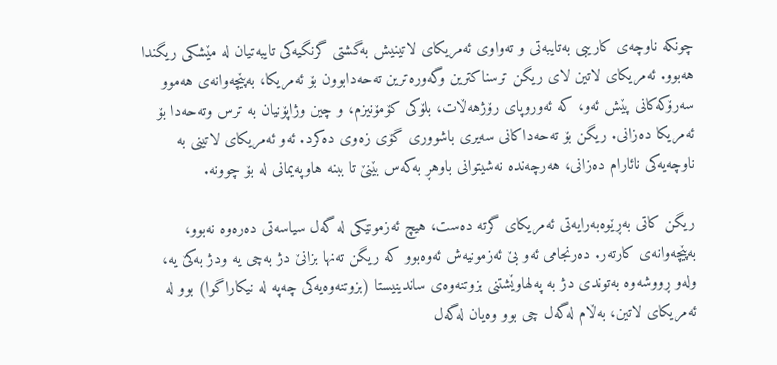چونکه‌ ناوچه‌ى کاریبى به‌تایبه‌تى و ته‌واوى ئه‌مریکاى لاتینیش به‌گشتى گرنگیه‌کى تایبه‌تیان له‌ مێشکى ریگندا هه‌بوو. ئه‌مریکاى لاتین لاى ریگن ترسناکترین وگه‌وره‌ترین ته‌حه‌دابوون بۆ ئه‌مریکا، به‌پێچه‌وانه‌ى هه‌موو سه‌رۆکه‌کانى پێش ئه‌و، که‌ ئه‌وروپاى رۆژهه‌ڵات، بلۆکى کۆمۆنیزم، و چين وژاپۆنیان به‌ ترس وته‌حه‌دا بۆ ئه‌مریکا ده‌زانى. ریگن بۆ ته‌حه‌داکانى سه‌یرى باشوورى گۆى زه‌وى ده‌کرد. ئه‌و ئه‌مریکاى لاتینى به‌ ناوچه‌یه‌کى نائارام ده‌زانى، هه‌رچه‌نده‌ نه‌شیتوانى باوهڕ به‌که‌س بێنێ تا ببنه‌ هاوپه‌یمانى له‌ بۆ چوونه‌.

ریگن کاتى به‌ڕێوه‌به‌رایه‌تى ئه‌مریکاى گرته‌ ده‌ست، هیچ ئه‌زمونێکى له‌ گه‌ل سیاسه‌تى ده‌ره‌وه‌ نه‌بوو، به‌پێچه‌وانه‌ى کارته‌ر. ده‌رنجامى ئه‌و بێ ئه‌زمونیه‌ش ئه‌وه‌بوو که‌ ریگن ته‌نها بزانێ دژ به‌چى یه‌ ودژ به‌کێ یه‌، وله‌و ڕووشه‌وه‌ به‌توندى دژ به‌ په‌لهاوێشتنى بزوتنه‌وه‌ى ساندینیستا (بزوتنه‌وه‌یه‌کى چه‌په‌ له‌ نیکاراگوا) بوو له‌ ئه‌مریکاى لاتین، به‌ڵام له‌گه‌ل چى بوو وه‌یان له‌گه‌ل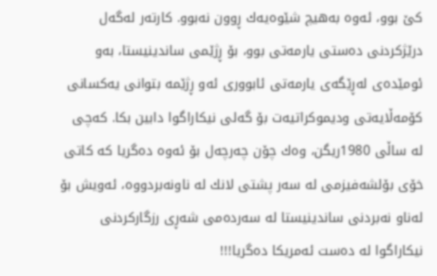کێ بوو، ئه‌وه‌ به‌هیچ شێوه‌یه‌ك ڕوون نه‌بوو. کارته‌ر له‌گه‌ل درێژکردنى ده‌ستى یارمه‌تى بوو، بۆ ڕژێمى ساندینیستا، به‌و ئومێده‌ى له‌ڕێگه‌ى یارمه‌تى ئابوورى ئه‌و ڕژێمه‌ بتوانى یه‌کسانى کۆمه‌ڵایه‌تى ودیموکراتیه‌ت بۆ گه‌لى نیکاراگوا دابین بکا. که‌چى له‌ ساڵى 1980ریگن، وه‌ك چۆن چه‌رچه‌ل بۆ ئه‌وه‌ ده‌گریا که‌ کاتى خۆى بۆلشه‌فیزمى له‌ سه‌ر پشتى لانك له‌ ناونه‌بردووه‌، ئه‌ویش بۆ له‌ناو نه‌بردنى ساندینیستا له‌ سه‌رده‌مى شه‌ڕى رزگارکردنى نیکاراگوا له‌ ده‌ست ئه‌مریکا ده‌گریا!!!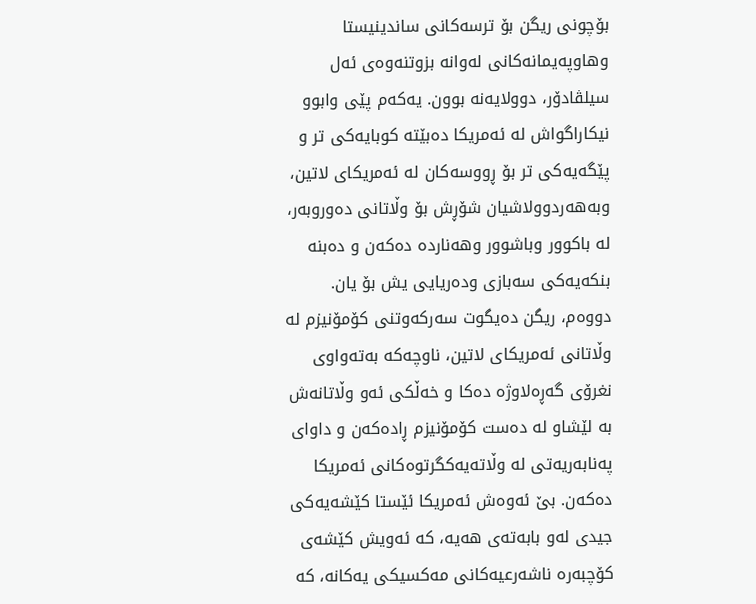بۆچونى ریگن بۆ ترسه‌کانى ساندینیستا وهاوپه‌یمانه‌کانى له‌وانه‌ بزوتنه‌وه‌ى ئه‌ل سیلڤادۆر، دوولایه‌نه‌ بوون. یه‌که‌م پێى وابوو نیکاراگواش له‌ ئه‌مریکا ده‌بێته‌ کوبایه‌کى تر و پێگه‌یه‌کى تر بۆ ڕووسه‌کان له‌ ئه‌مریکاى لاتین، وبه‌هه‌ردوولاشیان شۆڕش بۆ وڵاتانى ده‌وروبه‌ر، له‌ باکوور وباشوور وهه‌نارده‌ ده‌که‌ن و ده‌بنه‌ بنکه‌یه‌کى سه‌بازى وده‌ریایى یش بۆ یان. دووه‌م، ریگن ده‌یگوت سه‌رکه‌وتنى کۆمۆنیزم له‌ وڵاتانى ئه‌مریکاى لاتین، ناوچه‌که‌ به‌ته‌واوى نغرۆى گه‌ڕه‌لاوژه‌ ده‌کا و خه‌ڵکى ئه‌و وڵاتانه‌ش به‌ لێشاو له‌ ده‌ست کۆمۆنیزم ڕاده‌که‌ن و داواى په‌نابه‌ریه‌تى له‌ وڵاته‌یه‌کگرتوه‌کانى ئه‌مریکا ده‌که‌ن. بێ ئه‌وه‌ش ئه‌مریکا ئێستا کێشه‌یه‌کى جیدى له‌و بابه‌ته‌ى هه‌یه‌، که‌ ئه‌ویش کێشه‌ى کۆچبه‌ره‌ ناشه‌رعیه‌کانى مه‌کسیکى یه‌کانه‌، که‌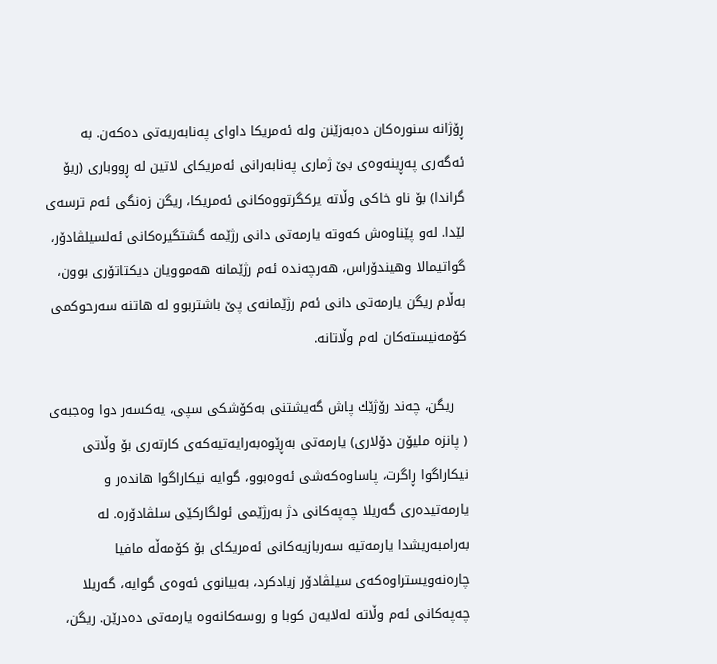ڕۆژانه‌ سنوره‌کان ده‌به‌زێنن وله‌ ئه‌مریکا داواى په‌نابه‌ریه‌تى ده‌که‌ن. به‌ ئه‌گه‌رى په‌ڕینه‌وه‌ى بێ ژمارى په‌نابه‌رانى ئه‌مریکاى لاتین له‌ ڕووبارى (ریۆ گراندا) بۆ ناو خاکى وڵاته‌ یرکگرتووه‌کانى ئه‌مریکا، ریگن زه‌نگى ئه‌م ترسه‌ى لێدا. له‌و پێناوه‌ش که‌وته‌ یارمه‌تى دانى رژێمه‌ گشتگیره‌کانى ئه‌لسیلڤادۆر، گواتیمالا وهیندۆراس، هه‌رچه‌نده‌ ئه‌م رژێمانه‌ هه‌موویان دیکتاتۆرى بوون، به‌ڵام ریگن یارمه‌تى دانى ئه‌م رژێمانه‌ى پێ باشتربوو له هاتنه‌ سه‌رحوکمى کۆمه‌نیسته‌کان له‌م وڵاتانه‌.

   ریگن، چه‌ند رۆژێك پاش گه‌یشتنى به‌کۆشکى سپى، یه‌کسه‌ر دوا وه‌جبه‌ى ( پانزه‌ ملیۆن دۆلارى) یارمه‌تى به‌ڕێوه‌به‌رایه‌تیه‌که‌ى کارته‌رى بۆ وڵاتى نیکاراگوا ڕاگرت، پاساوه‌که‌شى ئه‌وه‌بوو، گوایه‌ نیکاراگوا هانده‌ر و یارمه‌تیده‌رى گه‌ریلا چه‌په‌کانى دژ به‌رژێمى ئولگارکێى سلڤادۆره‌. له‌ به‌رامبه‌ریشدا یارمه‌تیه‌ سه‌ربازیه‌کانى ئه‌مریکاى بۆ کۆمه‌ڵه‌ مافیا چاره‌نه‌ویستراوه‌که‌ى سیلڤادۆر زیادکرد، به‌بیانوى ئه‌وه‌ى گوایه‌، گه‌ریلا چه‌په‌کانى ئه‌م وڵاته‌ له‌لایه‌ن کوبا و روسه‌کانه‌وه‌ یارمه‌تى ده‌درێن. ریگن،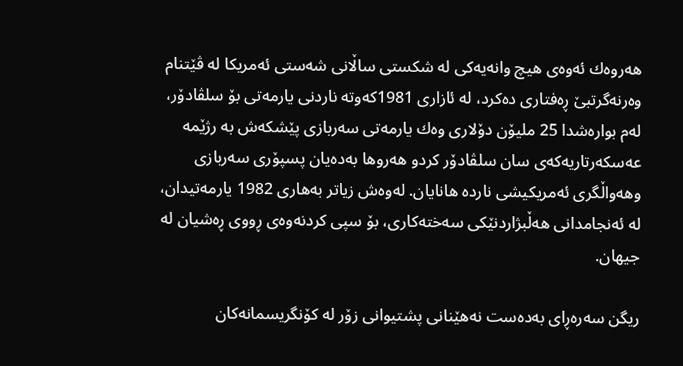هه‌روه‌ك ئه‌وه‌ى هیچ وانه‌یه‌کى له‌ شکستى ساڵانى شه‌ستى ئه‌مریکا له‌ ڤێتنام وه‌رنه‌گرتبێ ڕه‌فتارى ده‌کرد، له‌ ئازارى 1981که‌وته‌ ناردنى یارمه‌تى بۆ سلڤادۆر، له‌م بواره‌شدا 25 ملیۆن دۆلارى وه‌ك یارمه‌تى سه‌ربازى پێشکه‌ش به‌ رژێمه‌ عه‌سکه‌رتاریه‌که‌ى سان سلڤادۆر کردو هه‌روها به‌ده‌یان پسپۆرى سه‌ربازى وهه‌واڵگرى ئه‌مریکیشى نارده‌ هانایان. له‌وه‌ش زیاتر به‌هارى 1982 یارمه‌تیدان، له‌ ئه‌نجامدانى هه‌ڵبژاردنێکى سه‌خته‌کارى، بۆ سپى کردنه‌وه‌ى ڕووى ڕه‌شیان له‌ جیهان.

ریگن سه‌ره‌ڕاى به‌ده‌ست نه‌هێنانى پشتیوانى زۆر له‌ کۆنگریسمانه‌کان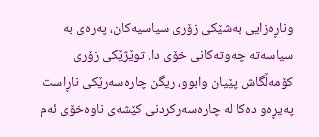وناڕه‌زایی به‌شێکى زۆرى سیاسیه‌کان، په‌ره‌ى به‌ سیاسه‌ته‌ چه‌وته‌کانى خۆى دا. توێژێکى زۆرى کۆمه‌ڵگاش پێیان وابوو، ریگن چاره‌سه‌رێكى ناڕاست په‌يڕه‌و ده‌کا له‌ چاره‌سه‌رکردنى کێشه‌ی ناوه‌خۆى ئه‌م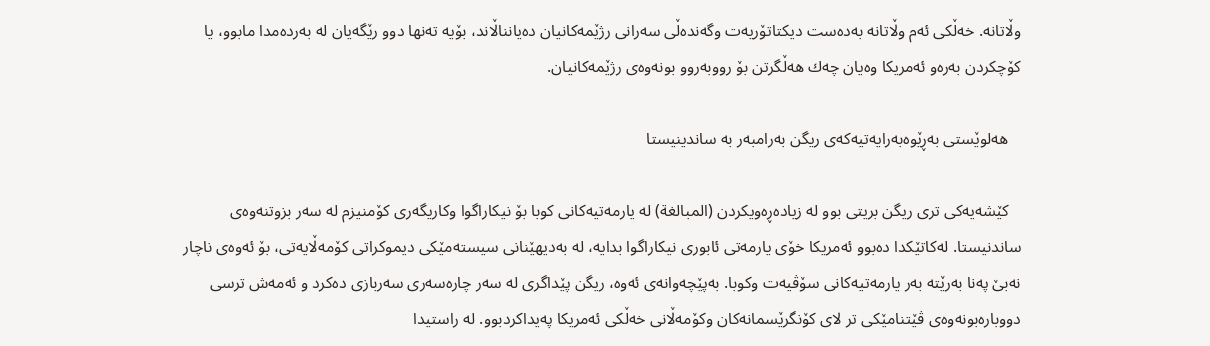وڵاتانه‌. خه‌ڵکى ئه‌م وڵاتانه‌ به‌ده‌ست دیکتاتۆریه‌ت وگه‌نده‌ڵى سه‌رانى رژێمه‌کانیان ده‌یانناڵاند، بۆیه‌ ته‌نها دوو رێگه‌یان له‌ به‌رده‌مدا مابوو، یا کۆچکردن به‌ره‌و ئه‌مریکا وه‌یان چه‌ك هه‌ڵگرتن بۆ رووبه‌روو بونه‌وه‌ى رژێمه‌کانیان.

   هه‌لوێستى به‌ڕێوه‌به‌رایه‌تیه‌که‌ى ریگن به‌رامبه‌ر به‌ ساندینیستا

   کێشه‌یه‌کى ترى ریگن بریتى بوو له‌ زیاده‌ڕه‌ویکردن (المبالغة) له‌ یارمه‌تیه‌کانى کوبا بۆ نیکاراگوا وکاریگه‌رى کۆمنیزم له‌ سه‌ر بزوتنه‌وه‌ى ساندنیستا. له‌کاتێکدا ده‌بوو ئه‌مریکا خۆى یارمه‌تى ئابورى نیکاراگوا بدایه‌، له‌ به‌دیهێنانى سیسته‌مێکى دیموکراتى کۆمه‌ڵایه‌تى، بۆ ئه‌وه‌ى ناچار نه‌بێ په‌نا به‌رێته‌ به‌ر یارمه‌تیه‌کانى سۆڤیه‌ت وکوبا. به‌پێچه‌وانه‌ى ئه‌وه‌، ریگن پێداگرى له‌ سه‌ر چاره‌سه‌رى سه‌ربازى ده‌کرد و ئه‌مه‌ش ترسى دووباره‌بونه‌وه‌ى ڤێتنامێکى تر لاى کۆنگرێسمانه‌کان وکۆمه‌ڵانى خه‌ڵکى ئه‌مریکا په‌یداکردبوو. له‌ راستیدا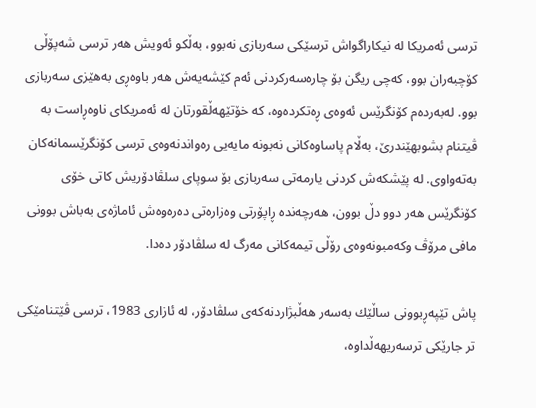ترسى ئه‌مریکا له‌ نیکاراگواش ترسێکى سه‌ربازى نه‌بوو، به‌ڵکو ئه‌ویش هه‌ر ترسى شه‌پۆڵى کۆچبه‌ران بوو، که‌چى ریگن بۆ چاره‌سه‌رکردنى ئه‌م کێشه‌یه‌ش هه‌ر باوه‌ڕى به‌هێزى سه‌ر‌بازى بوو. له‌به‌رده‌م کۆنگرێس ئه‌وه‌ى ڕه‌تکرده‌وه‌، که‌ خۆتێهه‌ڵقورتان له‌ ئه‌مریکاى ناوه‌ڕاست به‌ ڤیتنام بشوبهێندرێ، به‌ڵام پاساوه‌کانى نه‌بونه‌ مایه‌یی ره‌واندنه‌وه‌ى ترسى کۆنگرێسمانه‌کان به‌ته‌واوى. له‌ پێشکه‌ش کردنى یارمه‌تى سه‌ربازى بۆ سوپاى سلڤادۆریش کاتى خۆى کۆنگرێس هه‌ر دوو دڵ بوون، هه‌رچه‌نده‌ ڕاپۆرتى وه‌زاره‌تى ده‌ره‌وه‌ش ئاماژه‌ى به‌باش بوونى مافى مرۆڤ وکه‌مبونه‌وه‌ى رۆڵى تیمه‌کانى مه‌رگ له سلڤادۆر ده‌دا.

پاش تێپه‌ڕبوونى ساڵێك به‌سه‌ر هه‌ڵبژاردنه‌که‌ى سلڤادۆر، له‌ ئازارى 1983، ترسى ڤێتنامێکى تر جارێکى ترسه‌ریهه‌ڵداوه‌،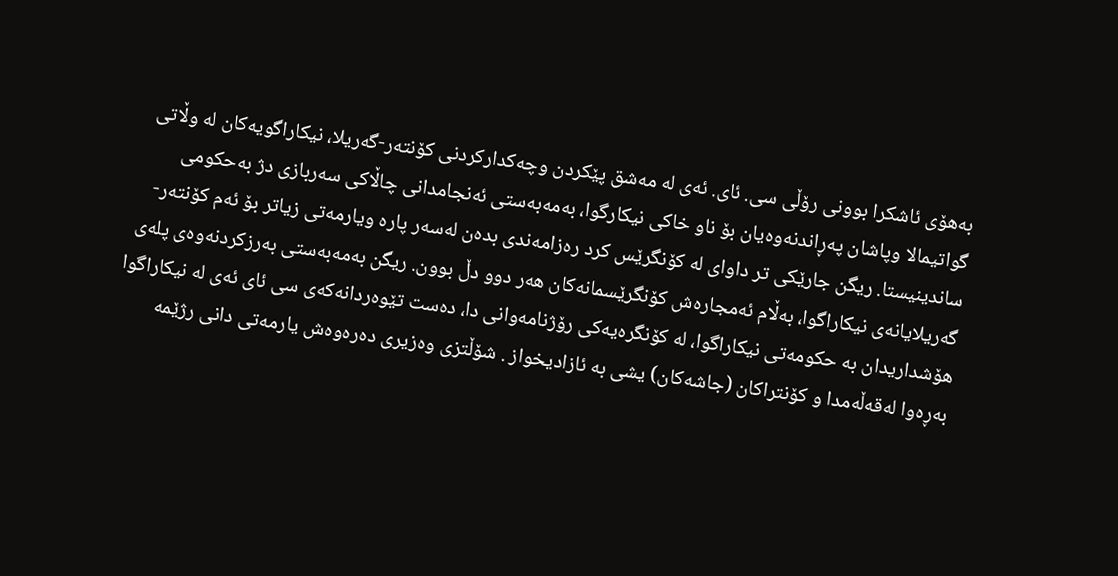به‌هۆى ئاشکرا بوونى رۆڵى سى. ئاى. ئه‌ى له‌ مه‌شق پێکردن وچه‌کدارکردنى کۆنته‌ر-گه‌ریلا، نیکاراگویه‌کان له‌ وڵاتى گواتیمالا وپاشان په‌ڕاندنه‌وه‌یان بۆ ناو خاکى نیکارگوا، به‌مه‌به‌ستى ئه‌نجامدانى چاڵاکى سه‌ربازى دژ به‌حکومى ساندینیستا. ریگن جارێکى تر داواى له‌ کۆنگرێس کرد ره‌زامه‌ندى بده‌ن له‌سه‌ر پاره‌ ویارمه‌تى زیاتر بۆ ئه‌م کۆنته‌ر-گه‌ریلایانه‌ى نیکاراگوا، به‌ڵام ئه‌مجاره‌ش کۆنگرێسمانه‌کان هه‌ر دوو دڵ بوون. ریگن به‌مه‌به‌ستى به‌رزکردنه‌وه‌ى پله‌ى هۆشداریدان به‌ حکومه‌تى نیکاراگوا، له‌ کۆنگره‌یه‌کى رۆژنامه‌وانى دا، ده‌ست تێوه‌ردانه‌که‌ى سى ئاى ئه‌ى له‌ نیکاراگوا به‌ڕه‌وا له‌قه‌ڵه‌مدا و کۆنتراکان (جاشه‌کان) یشى به‌ ئازادیخواز . شۆڵتزى وه‌زيرى ده‌ره‌وه‌ش یارمه‌تى دانى رژێمه‌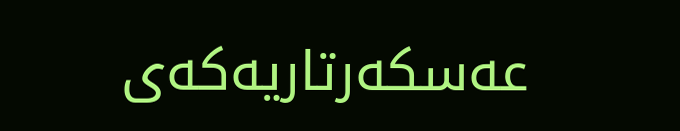عه‌سکه‌رتاریه‌که‌ى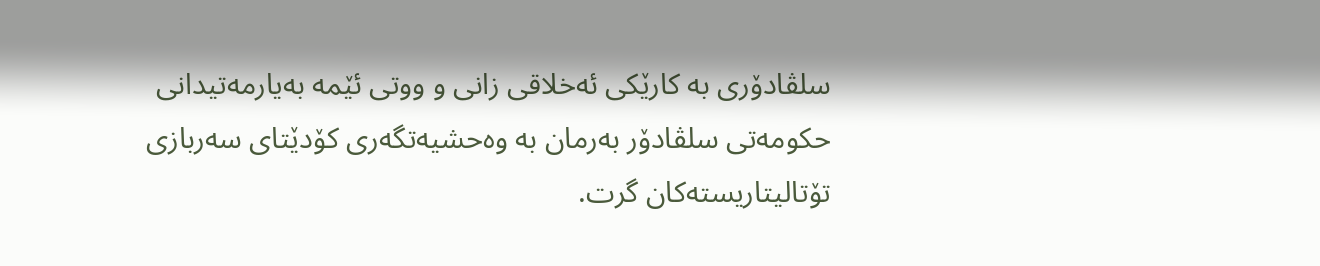سلڤادۆرى به‌ کارێکى ئه‌خلاقى زانى و ووتى ئێمه‌ به‌یارمه‌تیدانى حکومه‌تى سلڤادۆر به‌رمان به‌ وه‌حشیه‌تگه‌رى کۆدێتاى سه‌ربازى تۆتالیتاریسته‌کان گرت.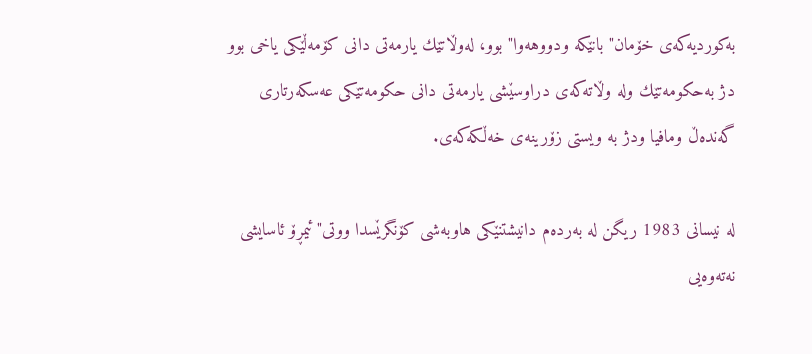به‌کوردیه‌که‌ى خۆمان" بانێکه‌ ودووهه‌وا" بوو، له‌وڵاتێك یارمه‌تى دانى کۆمه‌ڵێکى یاخى بوو دژ به‌حکومه‌تێك وله‌ وڵاته‌که‌ى دراوسێشى یارمه‌تى دانى حکومه‌تێكى عه‌سکه‌رتارى گه‌نده‌ڵ ومافیا ودژ به‌ ویستى زۆرینه‌ى خه‌ڵکه‌که‌ى.

له‌ نیسانى 1983 ریگن له‌ به‌رده‌م دانیشتنێکى هاوبه‌شى کۆنگرێسدا ووتى" ئیمڕۆ ئاسایشى نه‌ته‌وه‌یی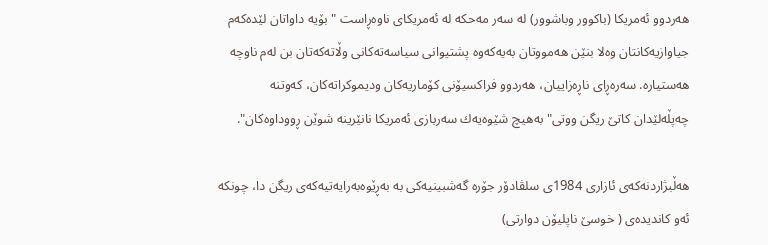هه‌ردوو ئه‌مریکا (باکوور وباشوور) له‌ سه‌ر مه‌حکه‌ له‌ ئه‌مریکاى ناوه‌ڕاست " بۆیه‌ داواتان لێده‌که‌م جیاوازیه‌کانتان وه‌لا بنێن هه‌مووتان به‌یه‌که‌وه‌ پشتیوانى سیاسه‌ته‌کانى وڵاته‌که‌تان بن له‌م ناوچه‌ هه‌ستیاره‌. سه‌ره‌ڕاى ناڕه‌زاییان، هه‌ردوو فراکسیۆنى کۆماریه‌کان ودیموکراته‌کان، که‌وتنه‌ چه‌پڵه‌لێدان کاتێ ریگن ووتى" به‌هیچ شێوه‌یه‌ك سه‌ربازى ئه‌مریکا نانێرینه‌ شوێن ڕووداوه‌کان".

هه‌ڵبژاردنه‌که‌ى ئازارى 1984ى سلڤادۆر جۆره‌ گه‌شبینیه‌کى به‌ به‌ڕێوه‌به‌رایه‌تیه‌که‌ى ریگن دا، چونکه‌ ئه‌و کاندیده‌ى ( خوسێ ناپلیۆن دوارتى)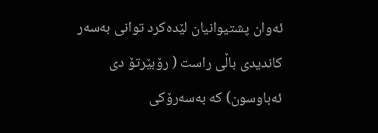ئه‌وان پشتیوانیان لێده‌کرد توانى به‌سه‌ر کاندیدى باڵى راست ( رۆبێرتۆ دى ئه‌باوسون) که‌ به‌سه‌رۆکى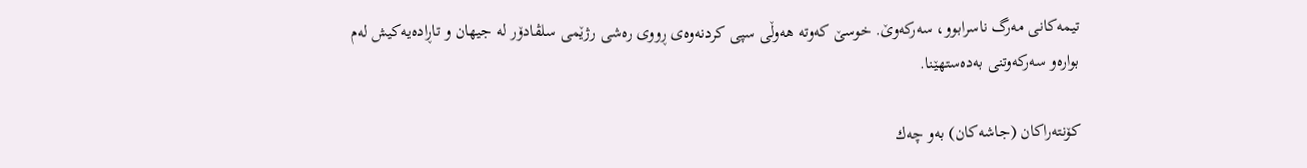تیمه‌کانى مه‌رگ ناسرابوو، سه‌رکه‌وێ. خوسێ که‌وته‌ هه‌وڵى سپى کردنه‌وه‌ى ڕووى ره‌شى رژێمى سلڤادۆر له‌ جیهان و تاڕاده‌یه‌کیش له‌م بواره‌و سه‌رکه‌وتنى به‌ده‌ستهێنا.

کۆنته‌راکان (جاشه‌کان) به‌و چه‌ك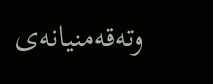وته‌قه‌منیانه‌ى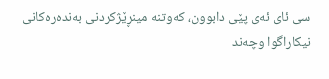سى ئاى ئه‌ى پێى دابوون، که‌وتنه‌ مینڕێژکردنى به‌نده‌ره‌کانى نیکاراگوا وچه‌ند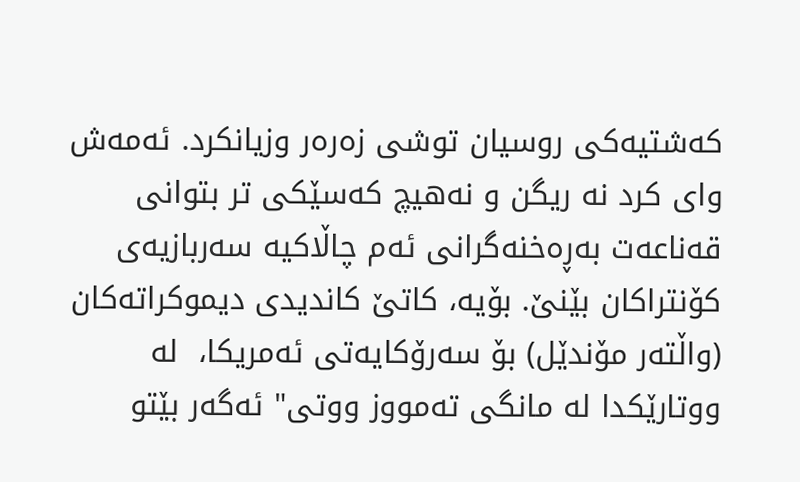که‌شتیه‌کى روسیان توشى زه‌ره‌ر وزیانکرد. ئه‌مه‌ش واى کرد نه‌ ریگن و نه‌هیچ که‌سێکى تر بتوانى قه‌ناعه‌ت به‌ڕه‌خنه‌گرانى ئه‌م چاڵاکیه‌ سه‌ربازیه‌ى کۆنتراکان بێنێ. بۆیه‌، کاتێ کاندیدى دیموکراته‌کان (واڵته‌ر مۆندێل) بۆ سه‌رۆکایه‌تى ئه‌مریکا،  له‌ ووتارێکدا له‌ مانگى ته‌مووز ووتى" ئه‌گه‌ر بێتو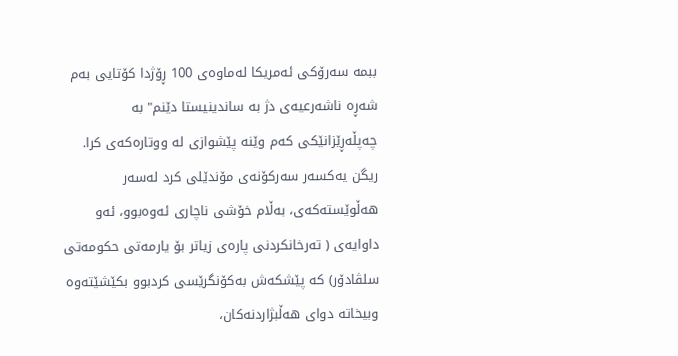ببمه‌ سه‌رۆکى ئه‌مریکا له‌ماوه‌ى 100 ڕۆژدا کۆتایی به‌م شه‌ڕه‌ ناشه‌رعیه‌ى دژ به‌ ساندینیستا دێنم" به‌ چه‌پڵه‌ڕێزانێکى که‌م وێنه‌ پێشوازى له‌ ووتاره‌که‌ى کرا. ریگن يه‌کسه‌ر سه‌رکۆنه‌ى مۆندێلى کرد له‌سه‌ر هه‌ڵوێسته‌که‌ى، به‌ڵام خۆشى ناچارى ئه‌وه‌بوو، ئه‌و داوایه‌ى ( ته‌رخانکردنى پاره‌ى زیاتر بۆ یارمه‌تى حکومه‌تى سلڤادۆر) که‌ پێشکه‌ش به‌کۆنگرێسى کردبوو بکێشێته‌وه‌ وبیخاته‌ دواى هه‌ڵبژاردنه‌کان،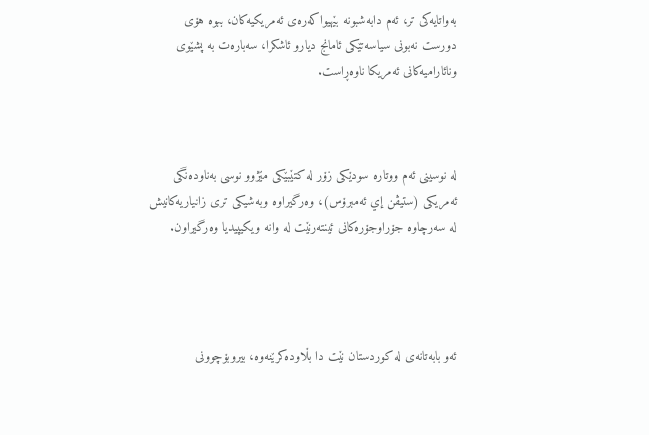به‌واتایه‌کى تر، ئه‌م دابه‌شبونه‌ بێهیواکه‌ره‌ى ئه‌مریکیه‌کان، ببوه‌ هۆى دورست نه‌بونى سیاسه‌تێکى ئامانج دیارو ئاشکرا، سه‌باره‌ت به‌ پشێوى ونائارامیه‌کانى ئه‌مریکا ناوه‌ڕاست.



له‌ نوسینى ئه‌م ووتاره‌ سودێکى زۆر له‌ کتێبێکى مێژوو نوسى به‌ناوده‌نگى ئه‌مریکى (ستیڤن إي ئه‌مبرۆس)، وه‌رگیراوه‌ وبه‌شیکى ترى زانیاریه‌کانیش له‌ سه‌رچاوه‌ جۆراوجۆره‌کانى ئینته‌رنێت له‌ وانه‌ ویکیپیدیا وه‌رگیراون.




ئه‌و بابه‌تانه‌ی له‌ کوردستان نێت دا بڵاوده‌کرێنه‌وه‌، بیروبۆچوونی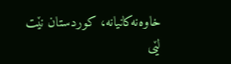خاوه‌نه‌کانیانه‌، کوردستان نێت لێی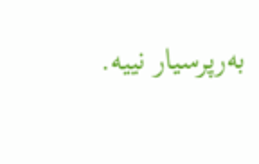به‌رپرسیار نییه‌.